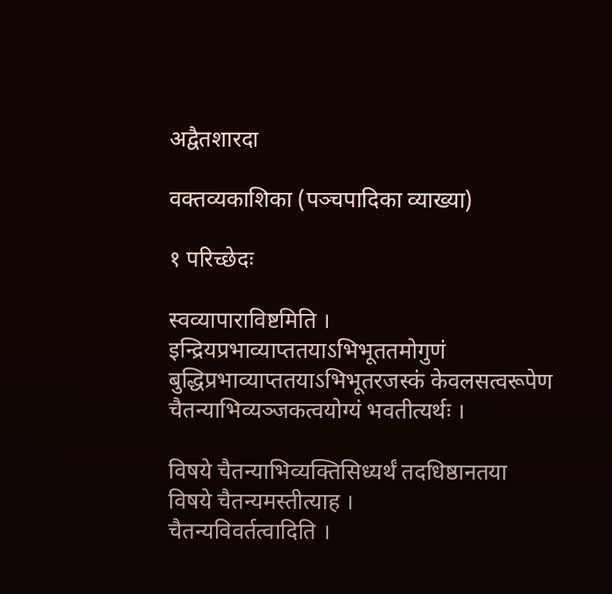अद्वैतशारदा

वक्तव्यकाशिका (पञ्चपादिका व्याख्या)

१ परिच्छेदः

स्वव्यापाराविष्टमिति ।
इन्द्रियप्रभाव्याप्ततयाऽभिभूततमोगुणं बुद्धिप्रभाव्याप्ततयाऽभिभूतरजस्कं केवलसत्वरूपेण चैतन्याभिव्यञ्जकत्वयोग्यं भवतीत्यर्थः ।

विषये चैतन्याभिव्यक्तिसिध्यर्थं तदधिष्ठानतया विषये चैतन्यमस्तीत्याह ।
चैतन्यविवर्तत्वादिति ।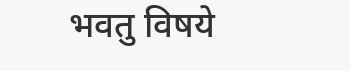भवतु विषये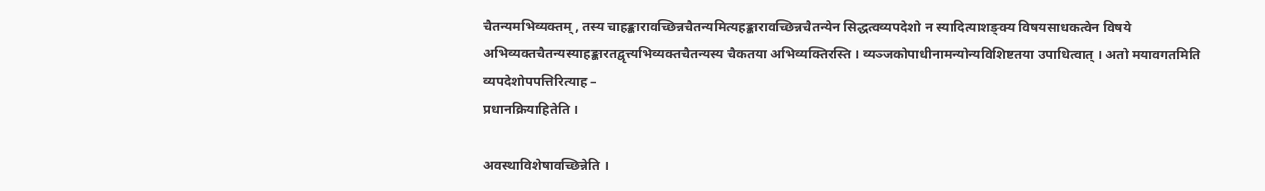चैतन्यमभिव्यक्तम् , तस्य चाहङ्कारावच्छिन्नचैतन्यमित्यहङ्कारावच्छिन्नचैतन्येन सिद्धत्वव्यपदेशो न स्यादित्याशङ्क्य विषयसाधकत्वेन विषये अभिव्यक्तचैतन्यस्याहङ्कारतद्वृत्त्यभिव्यक्तचैतन्यस्य चैकतया अभिव्यक्तिरस्ति । व्यञ्जकोपाधीनामन्योन्यविशिष्टतया उपाधित्वात् । अतो मयावगतमिति व्यपदेशोपपत्तिरित्याह –
प्रधानक्रियाहितेति ।

अवस्थाविशेषावच्छिन्नेति ।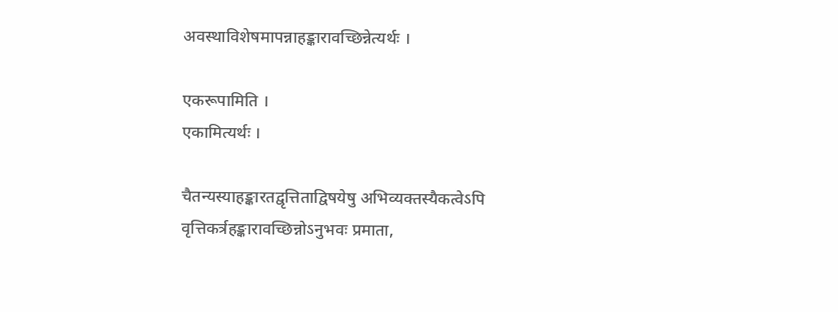अवस्थाविशेषमापन्नाहङ्कारावच्छिन्नेत्यर्थः ।

एकरूपामिति ।
एकामित्यर्थः ।

चैतन्यस्याहङ्कारतद्वृत्तिताद्विषयेषु अभिव्यक्तस्यैकत्वेऽपि वृत्तिकर्त्रहङ्कारावच्छिन्नोऽनुभवः प्रमाता,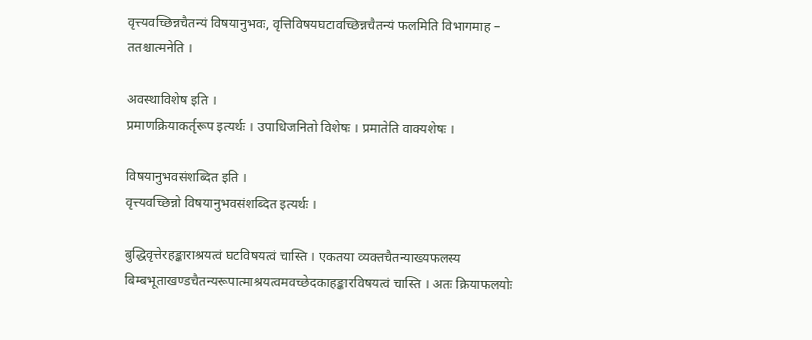वृत्त्यवच्छिन्नचैतन्यं विषयानुभवः, वृत्तिविषयघटावच्छिन्नचैतन्यं फलमिति विभागमाह –
ततश्चात्मनेति ।

अवस्थाविशेष इति ।
प्रमाणक्रियाकर्तृरूप इत्यर्थः । उपाधिजनितो विशेषः । प्रमातेति वाक्यशेषः ।

विषयानुभवसंशब्दित इति ।
वृत्त्यवच्छिन्नो विषयानुभवसंशब्दित इत्यर्थः ।

बुद्धिवृत्तेरहङ्काराश्रयत्वं घटविषयत्वं चास्ति । एकतया व्यक्तचैतन्याख्यफलस्य बिम्बभूताखण्डचैतन्यरूपात्माश्रयत्वमवच्छेदकाहङ्कारविषयत्वं चास्ति । अतः क्रियाफलयोः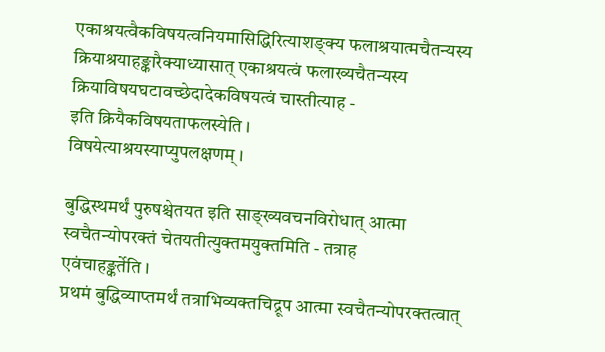एकाश्रयत्वैकविषयत्वनियमासिद्धिरित्याशङ्क्य फलाश्रयात्मचैतन्यस्य क्रियाश्रयाहङ्कारैक्याध्यासात् एकाश्रयत्वं फलाख्यचैतन्यस्य क्रियाविषयघटावच्छेदादेकविषयत्वं चास्तीत्याह -
इति क्रियैकविषयताफलस्येति ।
विषयेत्याश्रयस्याप्युपलक्षणम् ।

बुद्धिस्थमर्थं पुरुषश्चेतयत इति साङ्ख्यवचनविरोधात् आत्मा स्वचैतन्योपरक्तं चेतयतीत्युक्तमयुक्तमिति - तत्राह
एवंचाहङ्कर्तेति ।
प्रथमं बुद्धिव्याप्तमर्थं तत्राभिव्यक्तचिद्रूप आत्मा स्वचैतन्योपरक्तत्वात्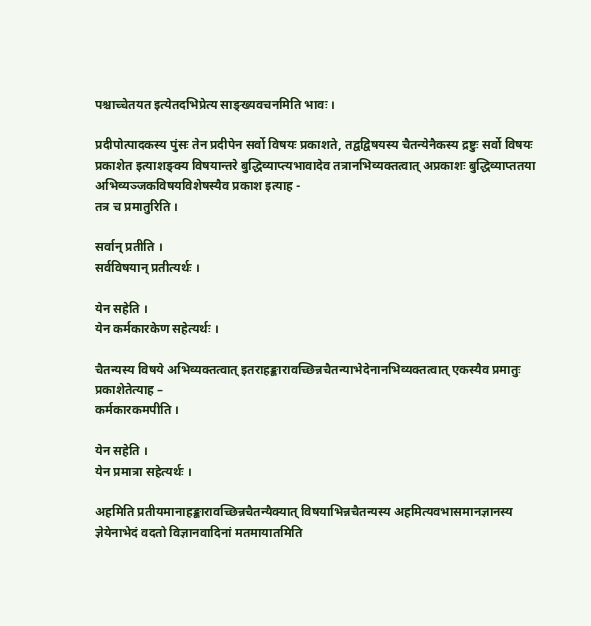पश्चाच्चेतयत इत्येतदभिप्रेत्य साङ्ख्यवचनमिति भावः ।

प्रदीपोत्पादकस्य पुंसः तेन प्रदीपेन सर्वो विषयः प्रकाशते, तद्वद्विषयस्य चैतन्येनैकस्य द्रष्टुः सर्वो विषयः प्रकाशेत इत्याशङ्क्य विषयान्तरे बुद्धिव्याप्त्यभावादेव तत्रानभिव्यक्तत्वात् अप्रकाशः बुद्धिव्याप्ततया अभिव्यञ्जकविषयविशेषस्यैव प्रकाश इत्याह -
तत्र च प्रमातुरिति ।

सर्वान् प्रतीति ।
सर्वविषयान् प्रतीत्यर्थः ।

येन सहेति ।
येन कर्मकारकेण सहेत्यर्थः ।

चैतन्यस्य विषये अभिव्यक्तत्वात् इतराहङ्कारावच्छिन्नचैतन्याभेदेनानभिव्यक्तत्वात् एकस्यैव प्रमातुः प्रकाशेतेत्याह –
कर्मकारकमपीति ।

येन सहेति ।
येन प्रमात्रा सहेत्यर्थः ।

अहमिति प्रतीयमानाहङ्कारावच्छिन्नचैतन्यैक्यात् विषयाभिन्नचैतन्यस्य अहमित्यवभासमानज्ञानस्य ज्ञेयेनाभेदं वदतो विज्ञानवादिनां मतमायातमिति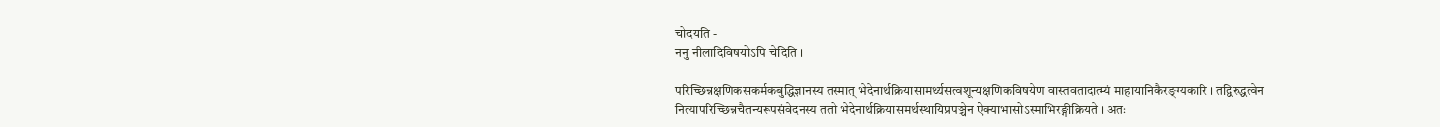चोदयति -
ननु नीलादिविषयोऽपि चेदिति ।

परिच्छिन्नक्षणिकसकर्मकबुद्धिज्ञानस्य तस्मात् भेदेनार्थक्रियासामर्थ्यसत्वशून्यक्षणिकविषयेण वास्तवतादात्म्यं माहायानिकैरङ्ग्यकारि । तद्विरुद्धत्वेन नित्यापरिच्छिन्नचैतन्यरूपसंवेदनस्य ततो भेदेनार्थक्रियासमर्थस्थायिप्रपञ्चेन ऐक्याभासोऽस्माभिरङ्गीक्रियते । अतः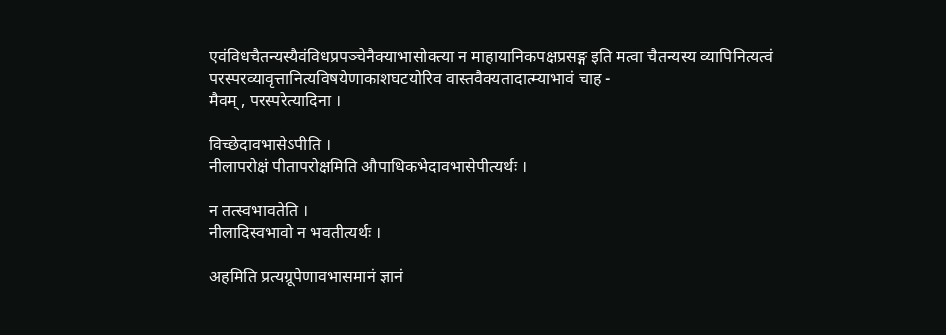एवंविधचैतन्यस्यैवंविधप्रपञ्चेनैक्याभासोक्त्या न माहायानिकपक्षप्रसङ्ग इति मत्वा चैतन्यस्य व्यापिनित्यत्वं परस्परव्यावृत्तानित्यविषयेणाकाशघटयोरिव वास्तवैक्यतादात्म्याभावं चाह -
मैवम् , परस्परेत्यादिना ।

विच्छेदावभासेऽपीति ।
नीलापरोक्षं पीतापरोक्षमिति औपाधिकभेदावभासेपीत्यर्थः ।

न तत्स्वभावतेति ।
नीलादिस्वभावो न भवतीत्यर्थः ।

अहमिति प्रत्यग्रूपेणावभासमानं ज्ञानं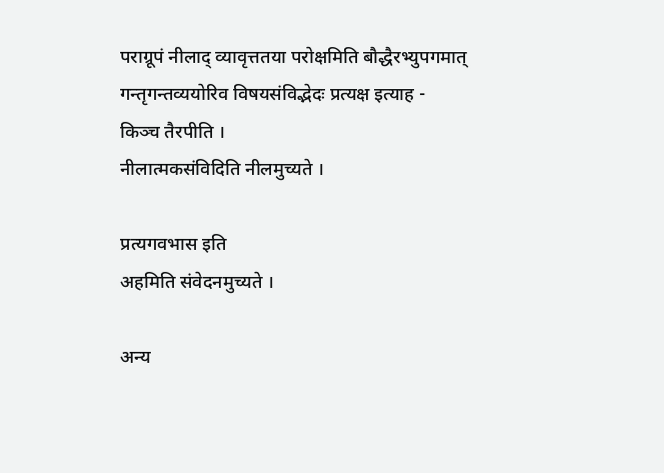पराग्रूपं नीलाद् व्यावृत्ततया परोक्षमिति बौद्धैरभ्युपगमात् गन्तृगन्तव्ययोरिव विषयसंविद्भेदः प्रत्यक्ष इत्याह -
किञ्च तैरपीति ।
नीलात्मकसंविदिति नीलमुच्यते ।

प्रत्यगवभास इति
अहमिति संवेदनमुच्यते ।

अन्य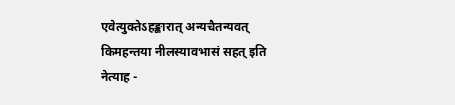एवेत्युक्तेऽहङ्कारात् अन्यचैतन्यवत् किमहन्तया नीलस्यावभासं सहत् इति नेत्याह -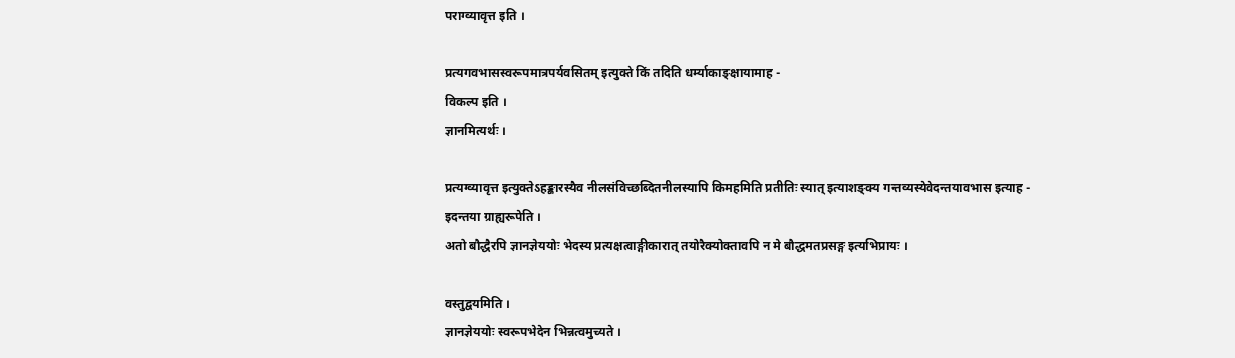पराग्व्यावृत्त इति ।

प्रत्यगवभासस्वरूपमात्रपर्यवसितम् इत्युक्ते किं तदिति धर्म्याकाङ्क्षायामाह -
विकल्प इति ।
ज्ञानमित्यर्थः ।

प्रत्यग्व्यावृत्त इत्युक्तेऽहङ्कारस्यैव नीलसंविच्छब्दितनीलस्यापि किमहमिति प्रतीतिः स्यात् इत्याशङ्क्य गन्तव्यस्येवेदन्तयावभास इत्याह -
इदन्तया ग्राह्यरूपेति ।
अतो बौद्धैरपि ज्ञानज्ञेययोः भेदस्य प्रत्यक्षत्वाङ्गीकारात् तयोरैक्योक्तावपि न मे बौद्धमतप्रसङ्ग इत्यभिप्रायः ।

वस्तुद्वयमिति ।
ज्ञानज्ञेययोः स्वरूपभेदेन भिन्नत्वमुच्यते ।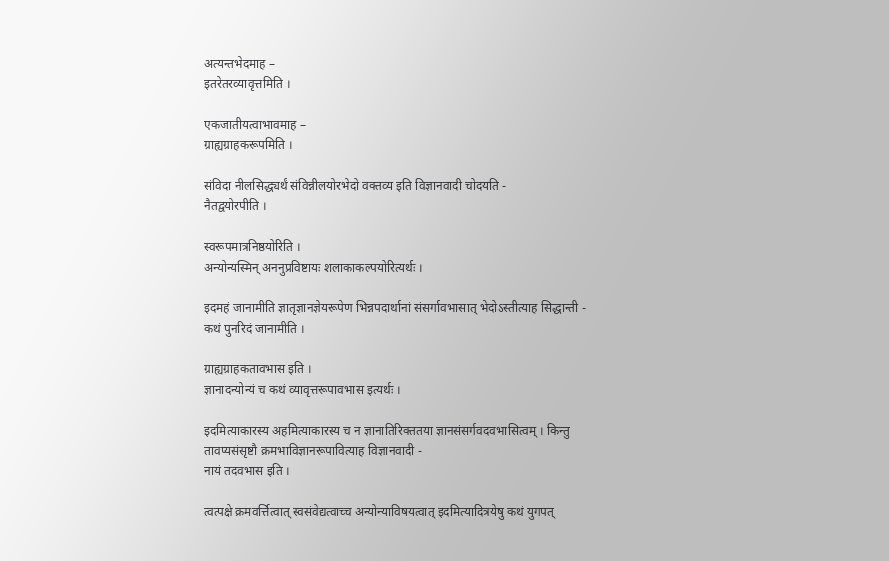अत्यन्तभेदमाह –
इतरेतरव्यावृत्तमिति ।

एकजातीयत्वाभावमाह –
ग्राह्यग्राहकरूपमिति ।

संविदा नीलसिद्ध्यर्थं संविन्नीलयोरभेदो वक्तव्य इति विज्ञानवादी चोदयति -
नैतद्वयोरपीति ।

स्वरूपमात्रनिष्ठयोरिति ।
अन्योन्यस्मिन् अननुप्रविष्टायः शलाकाकल्पयोरित्यर्थः ।

इदमहं जानामीति ज्ञातृज्ञानज्ञेयरूपेण भिन्नपदार्थानां संसर्गावभासात् भेदोऽस्तीत्याह सिद्धान्ती -
कथं पुनरिदं जानामीति ।

ग्राह्यग्राहकतावभास इति ।
ज्ञानादन्योन्यं च कथं व्यावृत्तरूपावभास इत्यर्थः ।

इदमित्याकारस्य अहमित्याकारस्य च न ज्ञानातिरिक्ततया ज्ञानसंसर्गवदवभासित्वम् । किन्तु तावप्यसंसृष्टौ क्रमभाविज्ञानरूपावित्याह विज्ञानवादी -
नायं तदवभास इति ।

त्वत्पक्षे क्रमवर्त्तित्वात् स्वसंवेद्यत्वाच्च अन्योन्याविषयत्वात् इदमित्यादित्रयेषु कथं युगपत्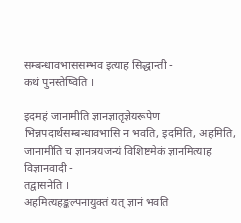सम्बन्धावभाससम्भव इत्याह सिद्धान्ती -
कथं पुनस्तेष्विति ।

इदमहं जानामीति ज्ञानज्ञातृज्ञेयरूपेण भिन्नपदार्थसम्बन्धावभासि न भवति, इदमिति, अहमिति, जानामीति च ज्ञानत्रयजन्यं विशिष्टमेकं ज्ञानमित्याह विज्ञानवादी -
तद्वासनेति ।
अहमित्यहङ्कल्पनायुक्तं यत् ज्ञानं भवति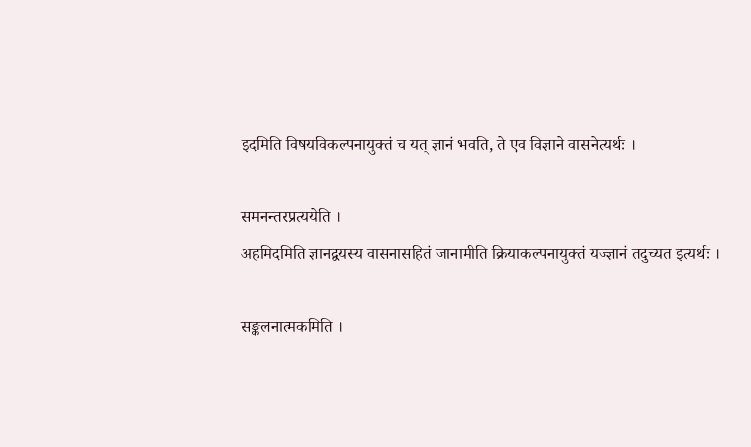इदमिति विषयविकल्पनायुक्तं च यत् ज्ञानं भवति, ते एव विज्ञाने वासनेत्यर्थः ।

समनन्तरप्रत्ययेति ।
अहमिदमिति ज्ञानद्वयस्य वासनासहितं जानामीति क्रियाकल्पनायुक्तं यज्ज्ञानं तदुच्यत इत्यर्थः ।

सङ्कलनात्मकमिति ।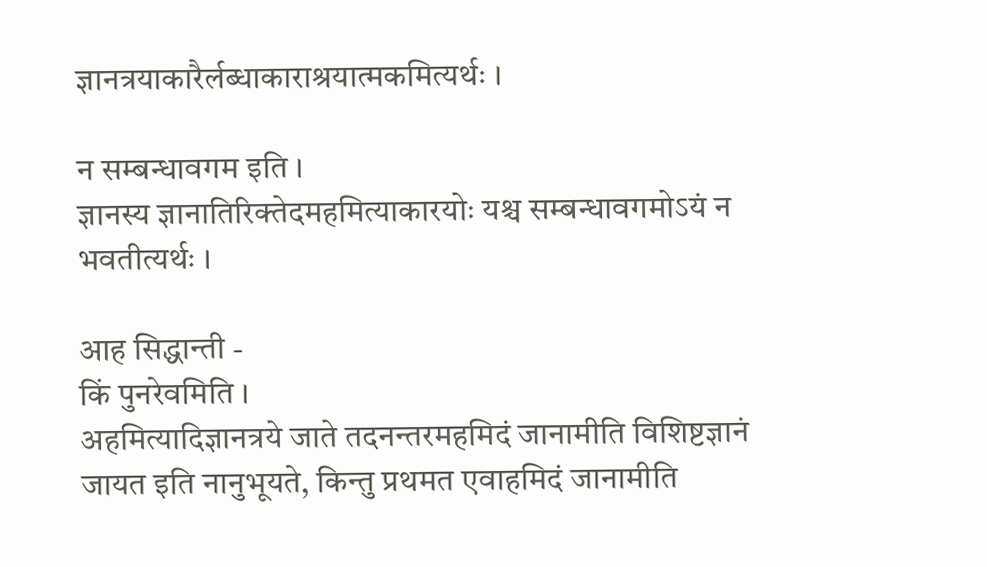ज्ञानत्रयाकारैर्लब्धाकाराश्रयात्मकमित्यर्थः ।

न सम्बन्धावगम इति ।
ज्ञानस्य ज्ञानातिरिक्तेदमहमित्याकारयोः यश्च सम्बन्धावगमोऽयं न भवतीत्यर्थः ।

आह सिद्धान्ती -
किं पुनरेवमिति ।
अहमित्यादिज्ञानत्रये जाते तदनन्तरमहमिदं जानामीति विशिष्टज्ञानं जायत इति नानुभूयते, किन्तु प्रथमत एवाहमिदं जानामीति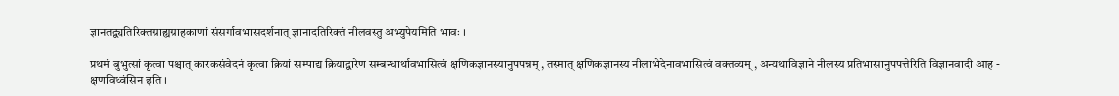ज्ञानतद्व्यतिरिक्तग्राह्यग्राहकाणां संसर्गावभासदर्शनात् ज्ञानादतिरिक्तं नीलवस्तु अभ्युपेयमिति भावः ।

प्रथमं बुभुत्सां कृत्वा पश्चात् कारकसंवेदनं कृत्वा क्रियां सम्पाद्य क्रियाद्वारेण सम्बन्धार्थावभासित्वं क्षणिकज्ञानस्यानुपपन्नम् , तस्मात् क्षणिकज्ञानस्य नीलाभेदेनावभासित्वं वक्तव्यम् , अन्यथाविज्ञाने नीलस्य प्रतिभासानुपपत्तेरिति विज्ञानवादी आह -
क्षणविध्वंसिन इति ।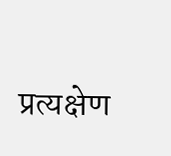प्रत्यक्षेण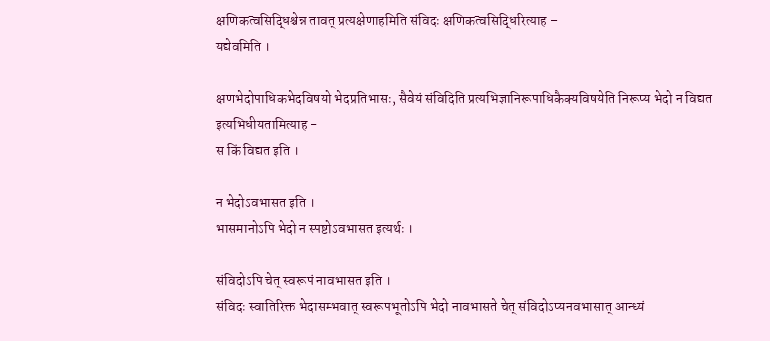क्षणिकत्वसिद्धिश्चेन्न तावत् प्रत्यक्षेणाहमिति संविदः क्षणिकत्वसिद्धिरित्याह –
यद्येवमिति ।

क्षणभेदोपाधिकभेदविषयो भेदप्रतिभासः, सैवेयं संविदिति प्रत्यभिज्ञानिरूपाधिकैक्यविषयेति निरूप्य भेदो न विद्यत इत्यभिधीयतामित्याह -
स किं विद्यत इति ।

न भेदोऽवभासत इति ।
भासमानोऽपि भेदो न स्पष्टोऽवभासत इत्यर्थः ।

संविदोऽपि चेत् स्वरूपं नावभासत इति ।
संविदः स्वातिरिक्त भेदासम्भवात् स्वरूपभूतोऽपि भेदो नावभासते चेत् संविदोऽप्यनवभासात् आन्ध्यं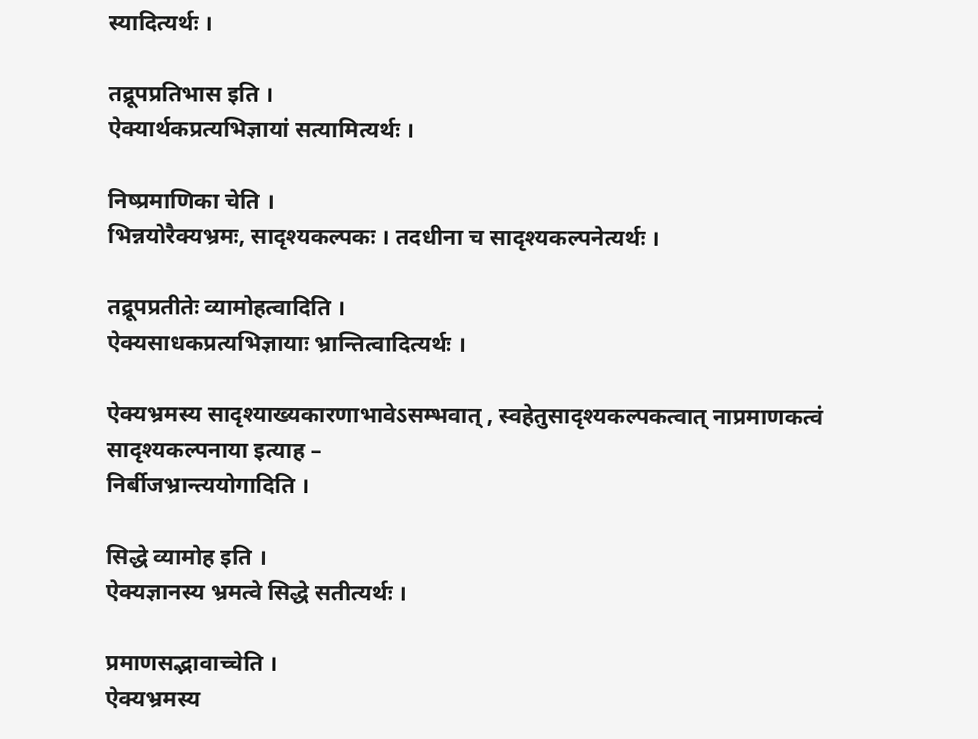स्यादित्यर्थः ।

तद्रूपप्रतिभास इति ।
ऐक्यार्थकप्रत्यभिज्ञायां सत्यामित्यर्थः ।

निष्प्रमाणिका चेति ।
भिन्नयोरैक्यभ्रमः, सादृश्यकल्पकः । तदधीना च सादृश्यकल्पनेत्यर्थः ।

तद्रूपप्रतीतेः व्यामोहत्वादिति ।
ऐक्यसाधकप्रत्यभिज्ञायाः भ्रान्तित्वादित्यर्थः ।

ऐक्यभ्रमस्य सादृश्याख्यकारणाभावेऽसम्भवात् , स्वहेतुसादृश्यकल्पकत्वात् नाप्रमाणकत्वं सादृश्यकल्पनाया इत्याह –
निर्बीजभ्रान्त्ययोगादिति ।

सिद्धे व्यामोह इति ।
ऐक्यज्ञानस्य भ्रमत्वे सिद्धे सतीत्यर्थः ।

प्रमाणसद्भावाच्चेति ।
ऐक्यभ्रमस्य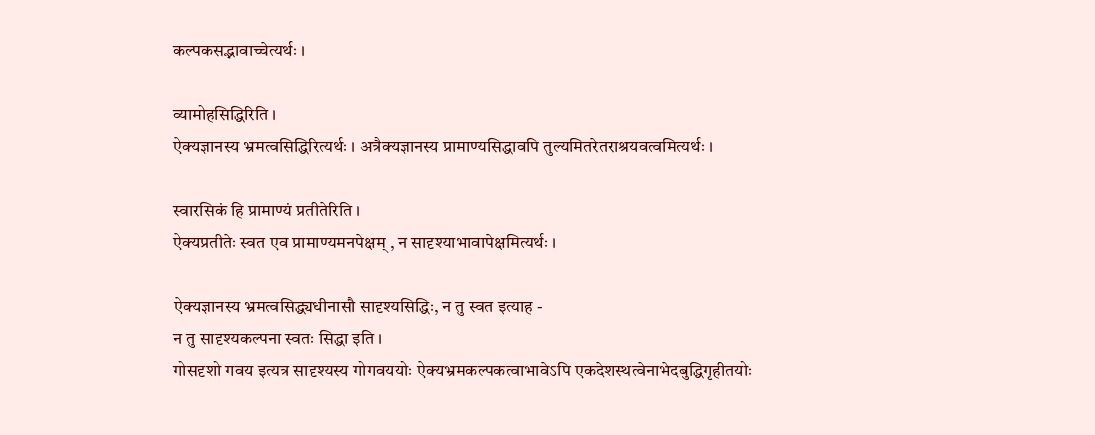कल्पकसद्भावाच्चेत्यर्थः ।

व्यामोहसिद्धिरिति ।
ऐक्यज्ञानस्य भ्रमत्वसिद्धिरित्यर्थः । अत्रैक्यज्ञानस्य प्रामाण्यसिद्धावपि तुल्यमितरेतराश्रयवत्वमित्यर्थः ।

स्वारसिकं हि प्रामाण्यं प्रतीतेरिति ।
ऐक्यप्रतीतेः स्वत एव प्रामाण्यमनपेक्षम् , न सादृश्याभावापेक्षमित्यर्थः ।

ऐक्यज्ञानस्य भ्रमत्वसिद्ध्यधीनासौ सादृश्यसिद्धिः, न तु स्वत इत्याह -
न तु सादृश्यकल्पना स्वतः सिद्धा इति ।
गोसदृशो गवय इत्यत्र सादृश्यस्य गोगवययोः ऐक्यभ्रमकल्पकत्वाभावेऽपि एकदेशस्थत्वेनाभेदबुद्धिगृहीतयोः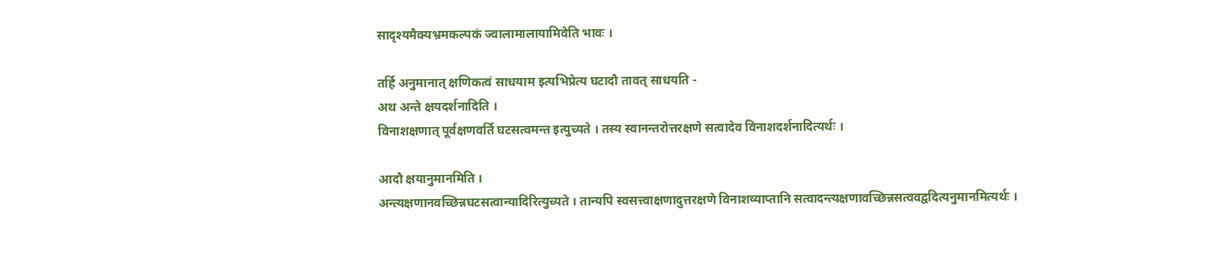सादृश्यमैक्यभ्रमकल्पकं ज्वालामालायामिवेति भावः ।

तर्हि अनुमानात् क्षणिकत्वं साधयाम इत्यभिप्रेत्य घटादौ तावत् साधयति -
अथ अन्ते क्षयदर्शनादिति ।
विनाशक्षणात् पूर्वक्षणवर्ति घटसत्वमन्त इत्युच्यते । तस्य स्वानन्तरोत्तरक्षणे सत्वादेव विनाशदर्शनादित्यर्थः ।

आदौ क्षयानुमानमिति ।
अन्त्यक्षणानवच्छिन्नघटसत्वान्यादिरित्युच्यते । तान्यपि स्वसत्त्वाक्षणादुत्तरक्षणे विनाशव्याप्तानि सत्वादन्त्यक्षणावच्छिन्नसत्ववद्वदित्यनुमानमित्यर्थः ।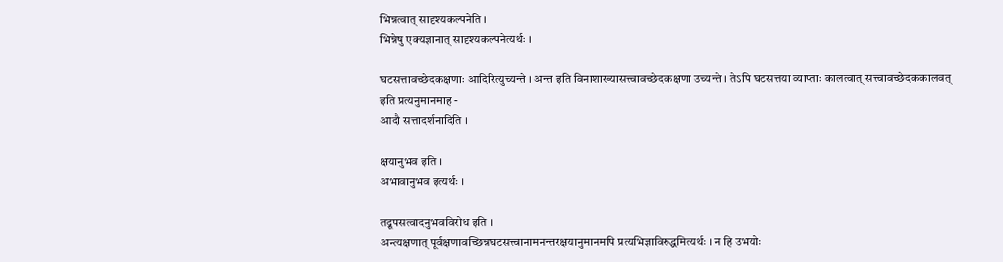भिन्नत्वात् सादृश्यकल्पनेति ।
भिन्नेषु एक्यज्ञानात् सादृश्यकल्पनेत्यर्थः ।

घटसत्तावच्छेदकक्षणाः आदिरित्युच्यन्ते । अन्त इति विनाशाख्यासत्त्वावच्छेदकक्षणा उच्यन्ते । तेऽपि घटसत्तया व्याप्ताः कालत्वात् सत्त्वावच्छेदककालवत् इति प्रत्यनुमानमाह -
आदौ सत्तादर्शनादिति ।

क्षयानुभव इति ।
अभावानुभव इत्यर्थः ।

तद्रूपसत्वादनुभवविरोध इति ।
अन्त्यक्षणात् पूर्वक्षणावच्छिन्नघटसत्त्वानामनन्तरक्षयानुमानमपि प्रत्यभिज्ञाविरुद्धमित्यर्थः । न हि उभयोः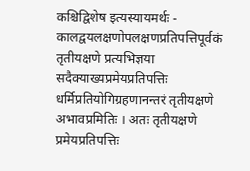कश्चिद्विशेष इत्यस्यायमर्थः - कालद्वयलक्षणोपलक्षणप्रतिपत्तिपूर्वकं तृतीयक्षणे प्रत्यभिज्ञया सदैक्याख्यप्रमेयप्रतिपत्तिः धर्मिप्रतियोगिग्रहणानन्तरं तृतीयक्षणे अभावप्रमितिः । अतः तृतीयक्षणे प्रमेयप्रतिपत्तिः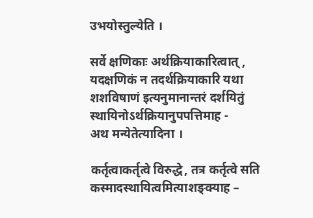उभयोस्तुल्येति ।

सर्वे क्षणिकाः अर्थक्रियाकारित्वात् , यदक्षणिकं न तदर्थक्रियाकारि यथा शशविषाणं इत्यनुमानान्तरं दर्शयितुं स्थायिनोऽर्थक्रियानुपपत्तिमाह -
अथ मन्येतेत्यादिना ।

कर्तृत्वाकर्तृत्वे विरुद्धे, तत्र कर्तृत्वे सति कस्मादस्थायित्वमित्याशङ्क्याह –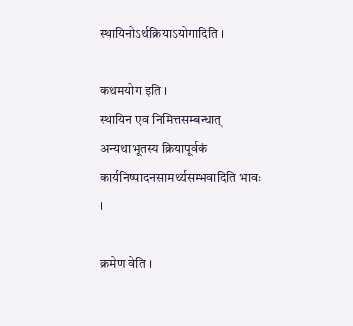स्थायिनोऽर्थक्रियाऽयोगादिति ।

कथमयोग इति ।
स्थायिन एव निमित्तसम्बन्धात् अन्यथाभूतस्य क्रियापूर्वकं कार्यनिष्पादनसामर्थ्यसम्भवादिति भावः ।

क्रमेण वेति ।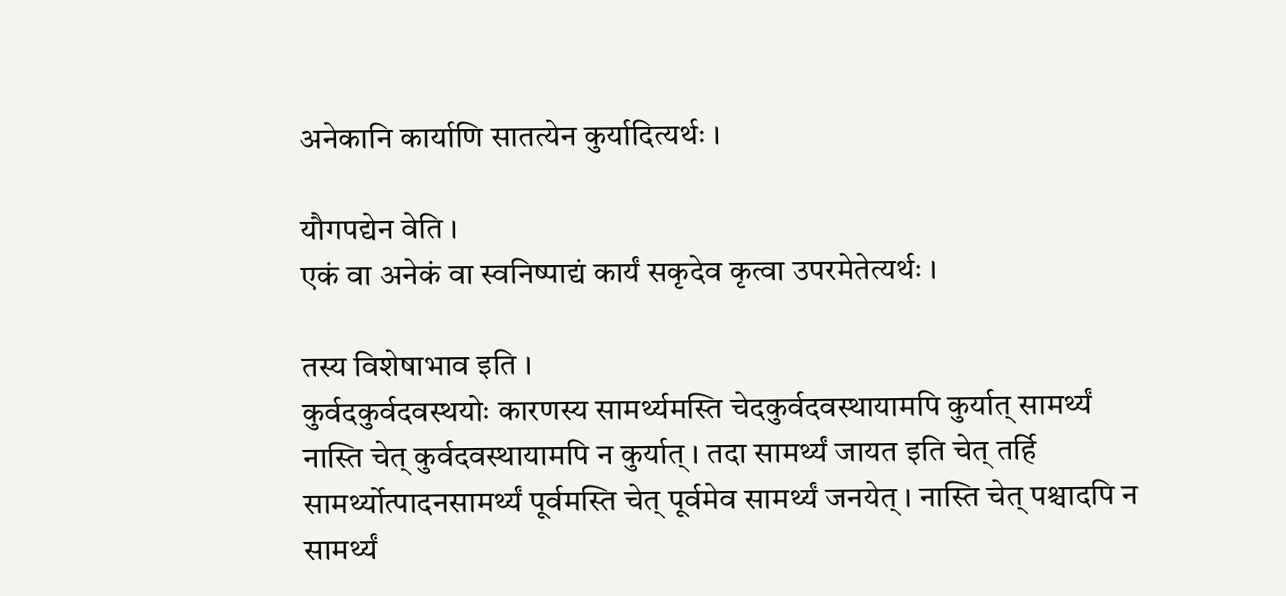अनेकानि कार्याणि सातत्येन कुर्यादित्यर्थः ।

यौगपद्येन वेति ।
एकं वा अनेकं वा स्वनिष्पाद्यं कार्यं सकृदेव कृत्वा उपरमेतेत्यर्थः ।

तस्य विशेषाभाव इति ।
कुर्वदकुर्वदवस्थयोः कारणस्य सामर्थ्यमस्ति चेदकुर्वदवस्थायामपि कुर्यात् सामर्थ्यं नास्ति चेत् कुर्वदवस्थायामपि न कुर्यात् । तदा सामर्थ्यं जायत इति चेत् तर्हि सामर्थ्योत्पादनसामर्थ्यं पूर्वमस्ति चेत् पूर्वमेव सामर्थ्यं जनयेत् । नास्ति चेत् पश्चादपि न सामर्थ्यं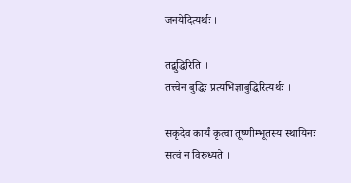जनयेदित्यर्थः ।

तद्बुद्धिरिति ।
तत्त्वेन बुद्धिः प्रत्यभिज्ञाबुद्धिरित्यर्थः ।

सकृदेव कार्यं कृत्वा तूष्णीम्भूतस्य स्थायिनः सत्वं न विरुध्यते ।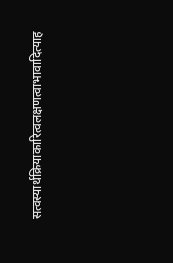सत्वस्यार्थक्रियाकारित्वलक्षणत्वाभावादित्याह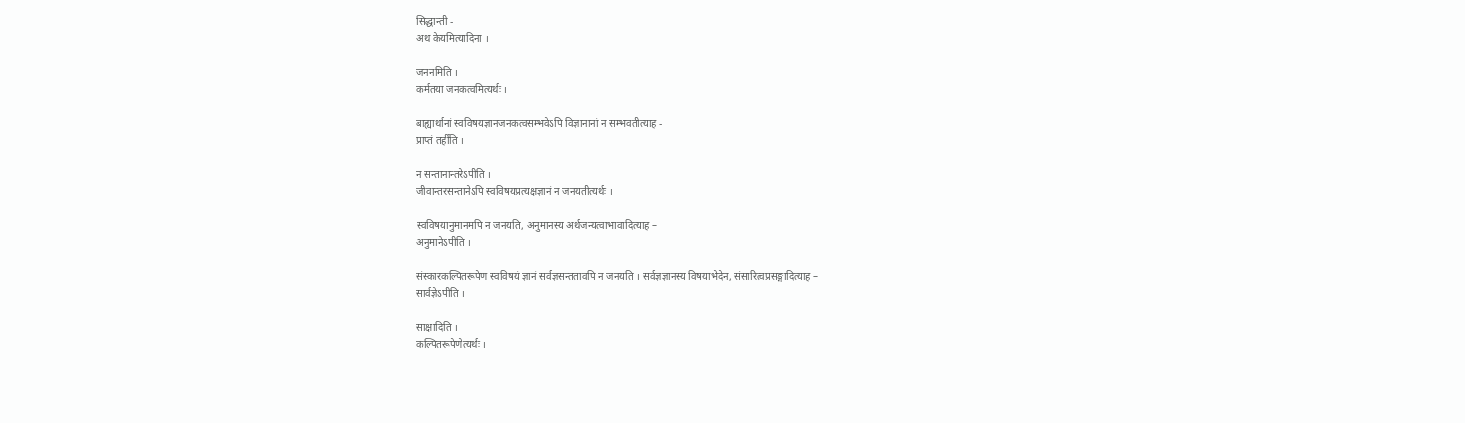सिद्धान्ती -
अथ केयमित्यादिना ।

जननमिति ।
कर्मतया जनकत्वमित्यर्थः ।

बाह्यार्थानां स्वविषयज्ञानजनकत्वसम्भवेऽपि विज्ञानानां न सम्भवतीत्याह -
प्राप्तं तर्हीति ।

न सन्तानान्तरेऽपीति ।
जीवान्तरसन्तानेऽपि स्वविषयप्रत्यक्षज्ञानं न जनयतीत्यर्थः ।

स्वविषयानुमानमपि न जनयति, अनुमानस्य अर्थजन्यत्वाभावादित्याह –
अनुमानेऽपीति ।

संस्कारकल्पितरूपेण स्वविषयं ज्ञानं सर्वज्ञसन्ततावपि न जनयति । सर्वज्ञज्ञानस्य विषयाभेदेन, संसारित्वप्रसङ्गादित्याह –
सार्वज्ञेऽपीति ।

साक्षादिति ।
कल्पितरूपेणेत्यर्थः ।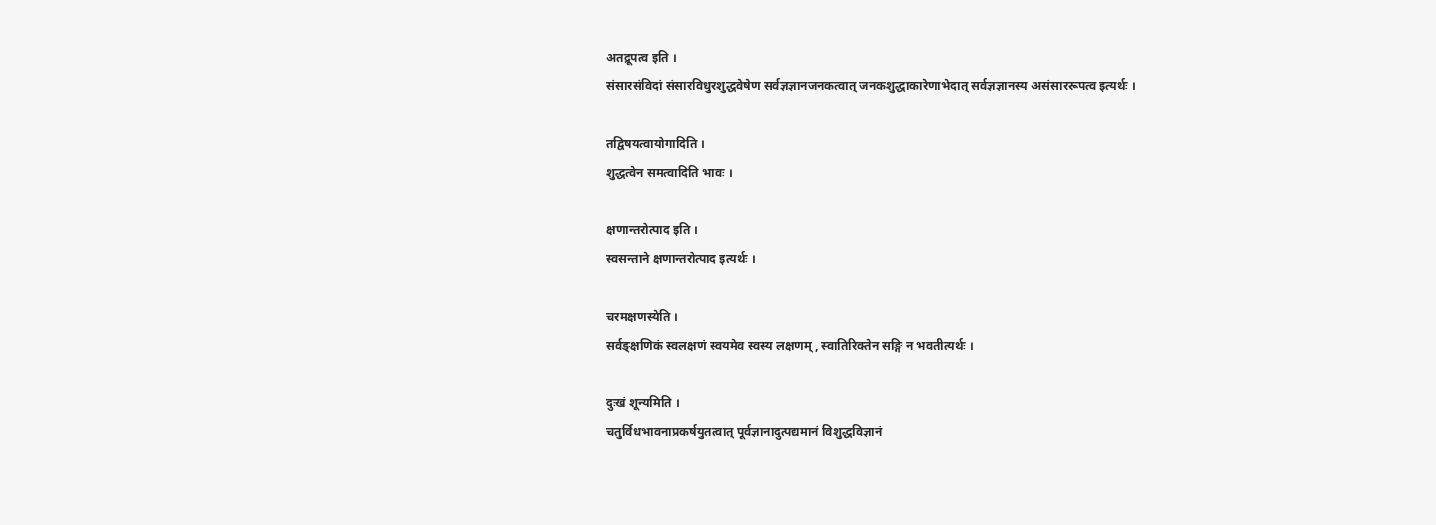अतद्रूपत्व इति ।
संसारसंविदां संसारविधुरशुद्धवेषेण सर्वज्ञज्ञानजनकत्वात् जनकशुद्धाकारेणाभेदात् सर्वज्ञज्ञानस्य असंसाररूपत्व इत्यर्थः ।

तद्विषयत्वायोगादिति ।
शुद्धत्वेन समत्वादिति भावः ।

क्षणान्तरोत्पाद इति ।
स्वसन्ताने क्षणान्तरोत्पाद इत्यर्थः ।

चरमक्षणस्येति ।
सर्वङ्क्षणिकं स्वलक्षणं स्वयमेव स्वस्य लक्षणम् , स्वातिरिक्तेन सङ्गि न भवतीत्यर्थः ।

दुःखं शून्यमिति ।
चतुर्विधभावनाप्रकर्षयुतत्वात् पूर्वज्ञानादुत्पद्यमानं विशुद्धविज्ञानं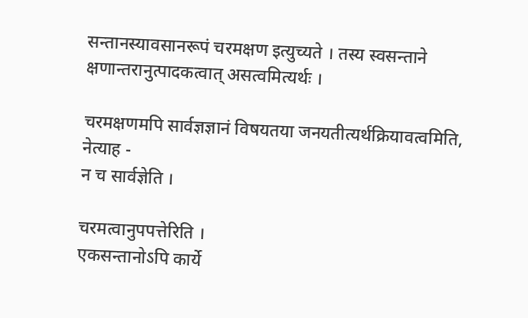सन्तानस्यावसानरूपं चरमक्षण इत्युच्यते । तस्य स्वसन्ताने क्षणान्तरानुत्पादकत्वात् असत्वमित्यर्थः ।

चरमक्षणमपि सार्वज्ञज्ञानं विषयतया जनयतीत्यर्थक्रियावत्वमिति, नेत्याह -
न च सार्वज्ञेति ।

चरमत्वानुपपत्तेरिति ।
एकसन्तानोऽपि कार्ये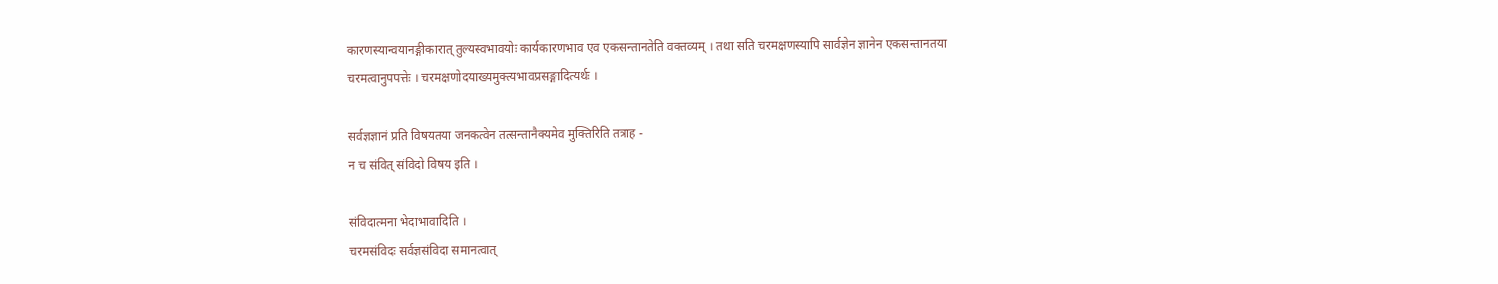कारणस्यान्वयानङ्गीकारात् तुल्यस्वभावयोः कार्यकारणभाव एव एकसन्तानतेति वक्तव्यम् । तथा सति चरमक्षणस्यापि सार्वज्ञेन ज्ञानेन एकसन्तानतया चरमत्वानुपपत्तेः । चरमक्षणोदयाख्यमुक्त्यभावप्रसङ्गादित्यर्थः ।

सर्वज्ञज्ञानं प्रति विषयतया जनकत्वेन तत्सन्तानैक्यमेव मुक्तिरिति तत्राह -
न च संवित् संविदो विषय इति ।

संविदात्मना भेदाभावादिति ।
चरमसंविदः सर्वज्ञसंविदा समानत्वात्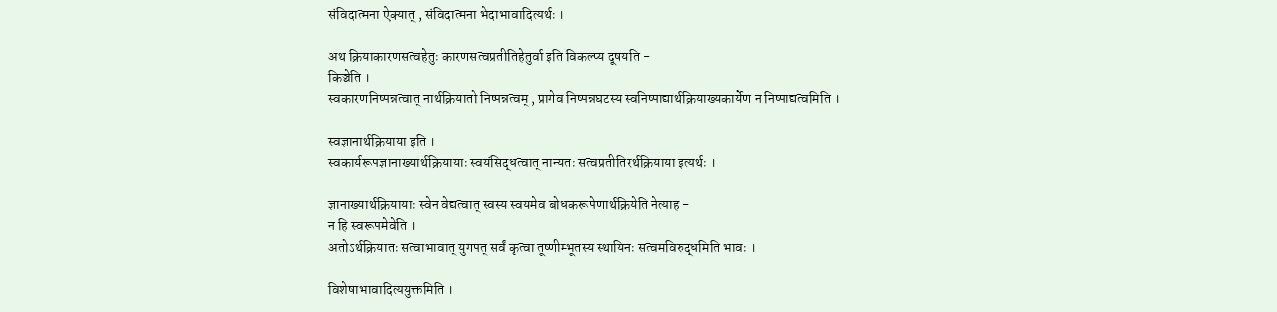संविदात्मना ऐक्यात् , संविदात्मना भेदाभावादित्यर्थः ।

अथ क्रियाकारणसत्वहेतुः कारणसत्वप्रतीतिहेतुर्वा इति विकल्प्य दूषयति -
किञ्चेति ।
स्वकारणनिष्पन्नत्वात् नार्थक्रियातो निष्पन्नत्वम् , प्रागेव निष्पन्नघटस्य स्वनिष्पाद्यार्थक्रियाख्यकार्येण न निष्पाद्यत्वमिति ।

स्वज्ञानार्थक्रियाया इति ।
स्वकार्यरूपज्ञानाख्यार्थक्रियायाः स्वयंसिद्धत्वात् नान्यतः सत्वप्रतीतिरर्थक्रियाया इत्यर्थः ।

ज्ञानाख्यार्थक्रियायाः स्वेन वेद्यत्वात् स्वस्य स्वयमेव बोधकरूपेणार्थक्रियेति नेत्याह -
न हि स्वरूपमेवेति ।
अतोऽर्थक्रियातः सत्वाभावात् युगपत् सर्वं कृत्वा तूष्णीम्भूतस्य स्थायिनः सत्वमविरुद्धमिति भावः ।

विशेषाभावादित्ययुक्तमिति ।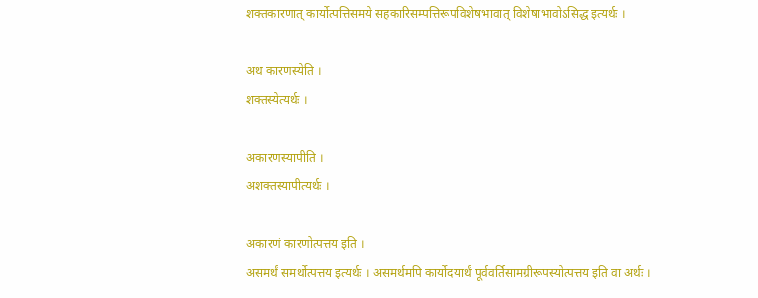शक्तकारणात् कार्योत्पत्तिसमये सहकारिसम्पत्तिरूपविशेषभावात् विशेषाभावोऽसिद्ध इत्यर्थः ।

अथ कारणस्येति ।
शक्तस्येत्यर्थः ।

अकारणस्यापीति ।
अशक्तस्यापीत्यर्थः ।

अकारणं कारणोत्पत्तय इति ।
असमर्थं समर्थोत्पत्तय इत्यर्थः । असमर्थमपि कार्योदयार्थं पूर्ववर्तिसामग्रीरूपस्योत्पत्तय इति वा अर्थः ।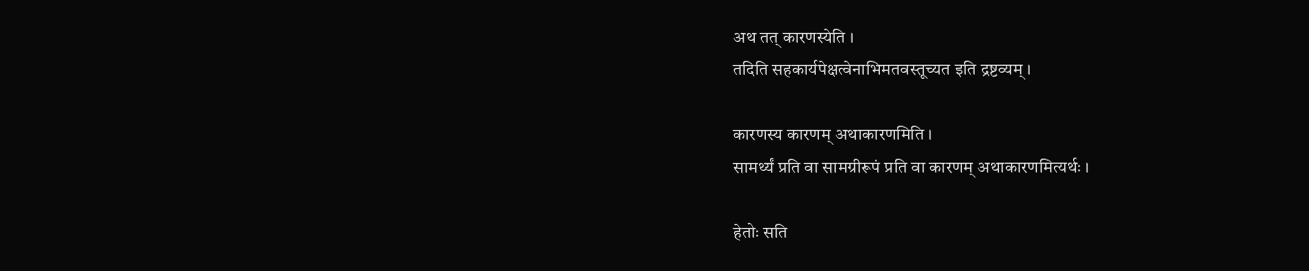अथ तत् कारणस्येति ।
तदिति सहकार्यपेक्षत्वेनाभिमतवस्तूच्यत इति द्रष्टव्यम् ।

कारणस्य कारणम् अथाकारणमिति ।
सामर्थ्यं प्रति वा सामग्रीरूपं प्रति वा कारणम् अथाकारणमित्यर्थः ।

हेतोः सति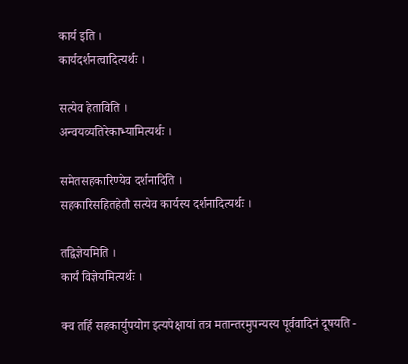कार्य इति ।
कार्यदर्शनत्वादित्यर्थः ।

सत्येव हेताविति ।
अन्वयव्यतिरेकाभ्यामित्यर्थः ।

समेतसहकारिण्येव दर्शनादिति ।
सहकारिसहितहेतौ सत्येव कार्यस्य दर्शनादित्यर्थः ।

तद्विज्ञेयमिति ।
कार्यं विज्ञेयमित्यर्थः ।

क्व तर्हि सहकार्युपयोग इत्यपेक्षायां तत्र मतान्तरमुपन्यस्य पूर्ववादिनं दूषयति -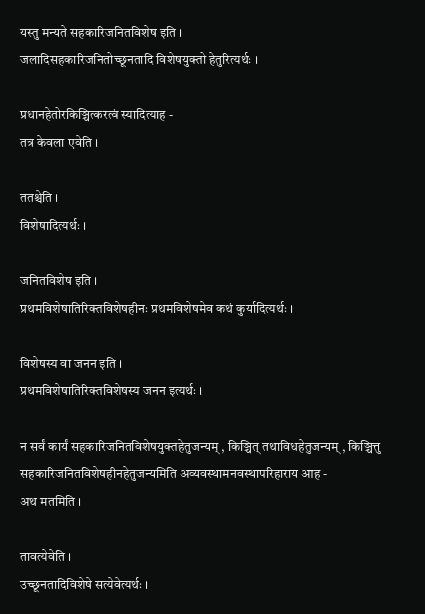यस्तु मन्यते सहकारिजनितविशेष इति ।
जलादिसहकारिजनितोच्छूनतादि विशेषयुक्तो हेतुरित्यर्थः ।

प्रधानहेतोरकिञ्चित्करत्वं स्यादित्याह -
तत्र केवला एवेति ।

ततश्चेति ।
विशेषादित्यर्थः ।

जनितविशेष इति ।
प्रथमविशेषातिरिक्तविशेषहीनः प्रथमविशेषमेव कथं कुर्यादित्यर्थः ।

विशेषस्य वा जनन इति ।
प्रथमविशेषातिरिक्तविशेषस्य जनन इत्यर्थः ।

न सर्वं कार्यं सहकारिजनितविशेषयुक्तहेतुजन्यम् , किञ्चित् तथाविधहेतुजन्यम् , किञ्चित्तु सहकारिजनितविशेषहीनहेतुजन्यमिति अव्यवस्थामनवस्थापरिहाराय आह -
अथ मतमिति ।

तावत्येवेति ।
उच्छूनतादिविशेषे सत्येवेत्यर्थः ।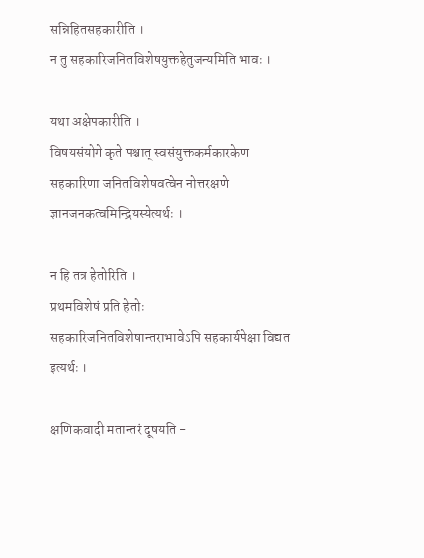सन्निहितसहकारीति ।
न तु सहकारिजनितविशेषयुक्तहेतुजन्यमिति भावः ।

यथा अक्षेपकारीति ।
विषयसंयोगे कृते पश्चात् स्वसंयुक्तकर्मकारकेण सहकारिणा जनितविशेषवत्वेन नोत्तरक्षणे ज्ञानजनकत्वमिन्द्रियस्येत्यर्थः ।

न हि तत्र हेतोरिति ।
प्रथमविशेषं प्रति हेतोः सहकारिजनितविशेषान्तराभावेऽपि सहकार्यपेक्षा विद्यत इत्यर्थः ।

क्षणिकवादी मतान्तरं दूषयति -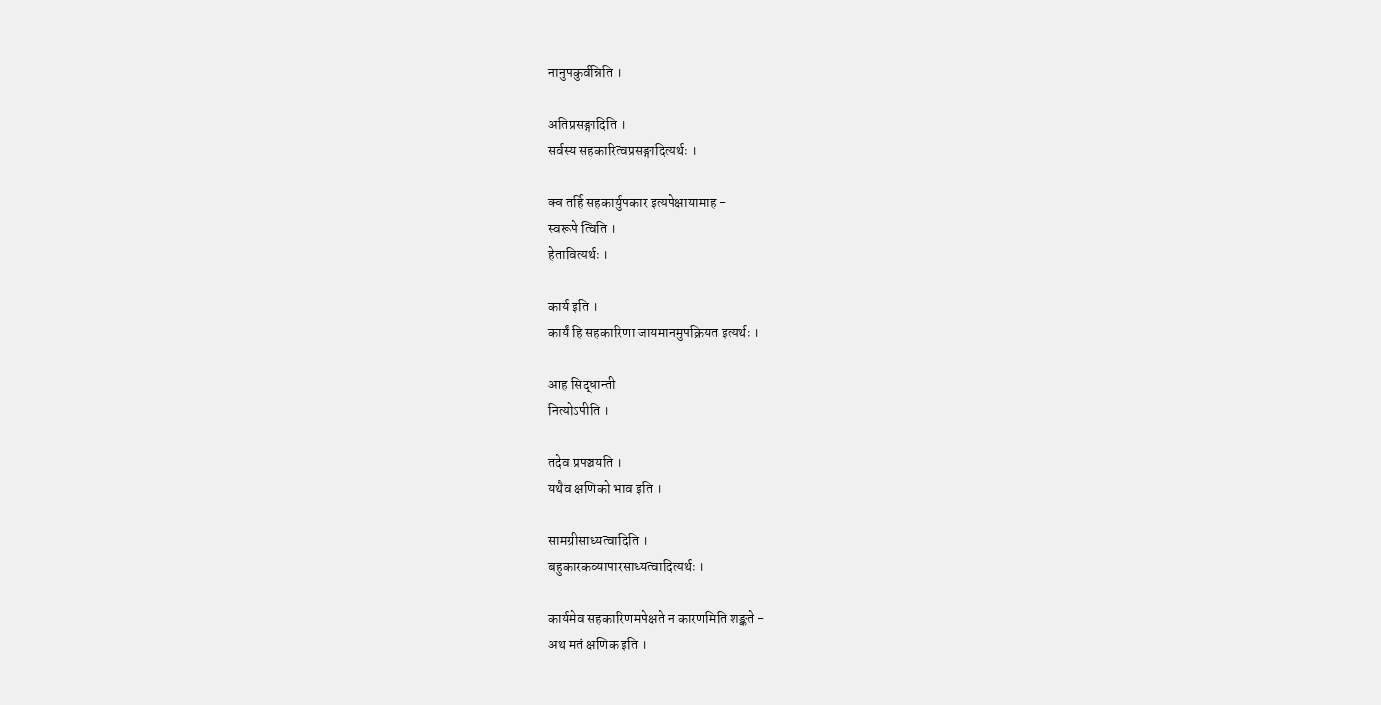नानुपकुर्वन्निति ।

अतिप्रसङ्गादिति ।
सर्वस्य सहकारित्वप्रसङ्गादित्यर्थः ।

क्व तर्हि सहकार्युपकार इत्यपेक्षायामाह -
स्वरूपे त्विति ।
हेतावित्यर्थः ।

कार्य इति ।
कार्यं हि सहकारिणा जायमानमुपक्रियत इत्यर्थः ।

आह सिद्धान्ती
नित्योऽपीति ।

तदेव प्रपञ्चयति ।
यथैव क्षणिको भाव इति ।

सामग्रीसाध्यत्वादिति ।
बहुकारकव्यापारसाध्यत्वादित्यर्थः ।

कार्यमेव सहकारिणमपेक्षते न कारणमिति शङ्कते -
अथ मतं क्षणिक इति ।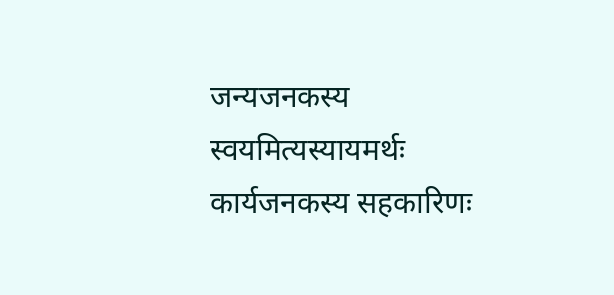जन्यजनकस्य स्वयमित्यस्यायमर्थः कार्यजनकस्य सहकारिणः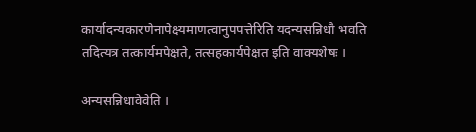कार्यादन्यकारणेनापेक्ष्यमाणत्वानुपपत्तेरिति यदन्यसन्निधौ भवति तदित्यत्र तत्कार्यमपेक्षते, तत्सहकार्यपेक्षत इति वाक्यशेषः ।

अन्यसन्निधावेवेति ।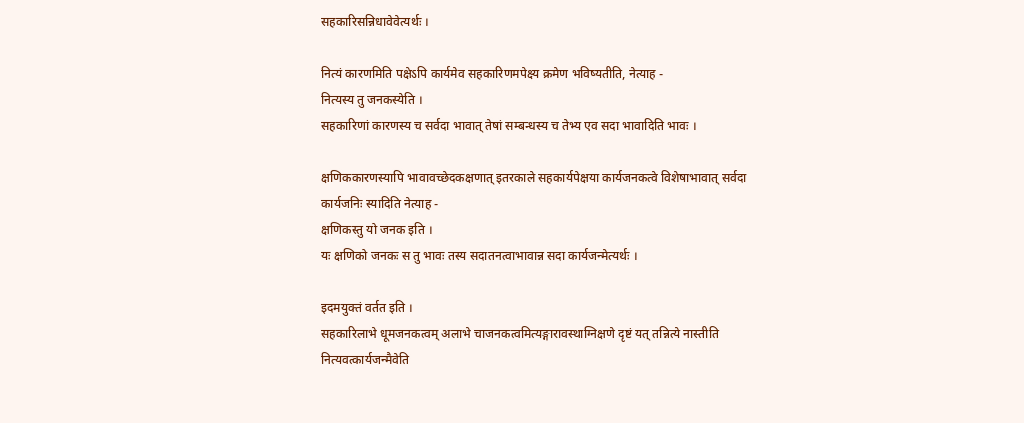सहकारिसन्निधावेवेत्यर्थः ।

नित्यं कारणमिति पक्षेऽपि कार्यमेव सहकारिणमपेक्ष्य क्रमेण भविष्यतीति, नेत्याह -
नित्यस्य तु जनकस्येति ।
सहकारिणां कारणस्य च सर्वदा भावात् तेषां सम्बन्धस्य च तेभ्य एव सदा भावादिति भावः ।

क्षणिककारणस्यापि भावावच्छेदकक्षणात् इतरकाले सहकार्यपेक्षया कार्यजनकत्वे विशेषाभावात् सर्वदा कार्यजनिः स्यादिति नेत्याह -
क्षणिकस्तु यो जनक इति ।
यः क्षणिको जनकः स तु भावः तस्य सदातनत्वाभावान्न सदा कार्यजन्मेत्यर्थः ।

इदमयुक्तं वर्तत इति ।
सहकारिलाभे धूमजनकत्वम् अलाभे चाजनकत्वमित्यङ्गारावस्थाग्निक्षणे दृष्टं यत् तन्नित्ये नास्तीति नित्यवत्कार्यजन्मैवेति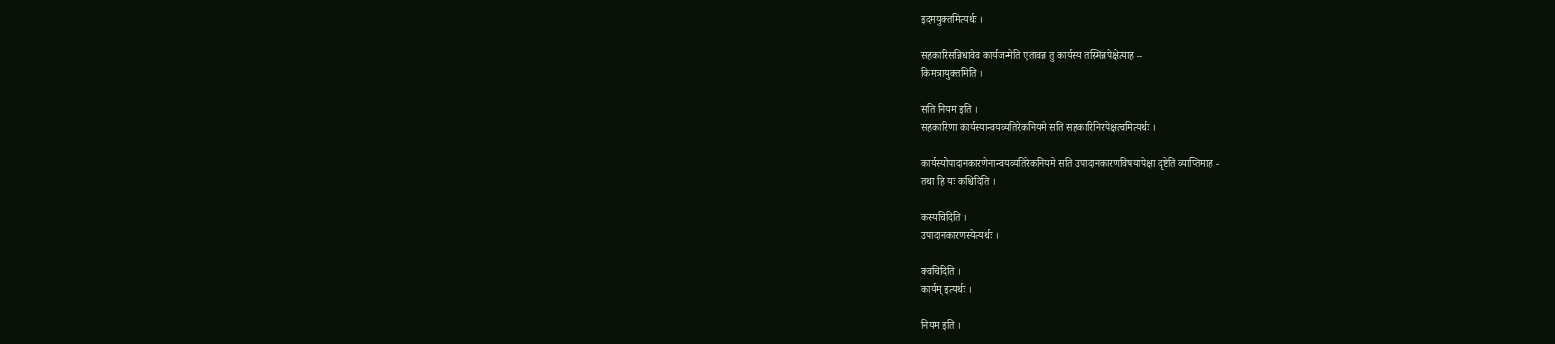इदमयुक्तमित्यर्थः ।

सहकारिसन्निधावेव कार्यजन्मेति एतावन्न तु कार्यस्य तस्मिन्नपेक्षेत्याह –
किमत्रायुक्तमिति ।

सति नियम इति ।
सहकारिणा कार्यस्यान्वयव्यतिरेकनियमे सति सहकारिनिरपेक्षत्वमित्यर्थः ।

कार्यस्योपादानकारणेनान्वयव्यतिरेकनियमे सति उपादानकारणविषयापेक्षा दृष्टेति व्याप्तिमाह -
तथा हि यः कश्चिदिति ।

कस्यचिदिति ।
उपादानकारणस्येत्यर्थः ।

क्वचिदिति ।
कार्यम् इत्यर्थः ।

नियम इति ।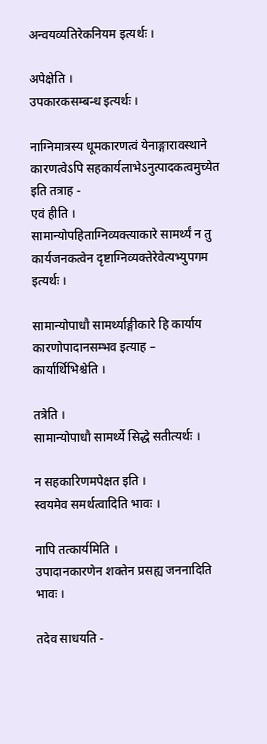अन्वयव्यतिरेकनियम इत्यर्थः ।

अपेक्षेति ।
उपकारकसम्बन्ध इत्यर्थः ।

नाग्निमात्रस्य धूमकारणत्वं येनाङ्गारावस्थाने कारणत्वेऽपि सहकार्यलाभेऽनुत्पादकत्वमुच्येत इति तत्राह -
एवं हीति ।
सामान्योपहिताग्निव्यक्त्याकारे सामर्थ्यं न तु कार्यजनकत्वेन दृष्टाग्निव्यक्तेरेवेत्यभ्युपगम इत्यर्थः ।

सामान्योपाधौ सामर्थ्याङ्गीकारे हि कार्याय कारणोपादानसम्भव इत्याह –
कार्यार्थिभिश्चेति ।

तत्रेति ।
सामान्योपाधौ सामर्थ्ये सिद्धे सतीत्यर्थः ।

न सहकारिणमपेक्षत इति ।
स्वयमेव समर्थत्वादिति भावः ।

नापि तत्कार्यमिति ।
उपादानकारणेन शक्तेन प्रसह्य जननादिति भावः ।

तदेव साधयति -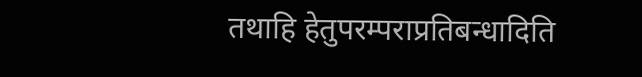तथाहि हेतुपरम्पराप्रतिबन्धादिति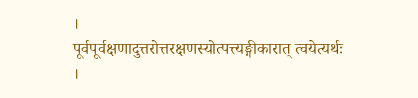।
पूर्वपूर्वक्षणादुत्तरोत्तरक्षणस्योत्पत्त्यङ्गीकारात् त्वयेत्यर्थः ।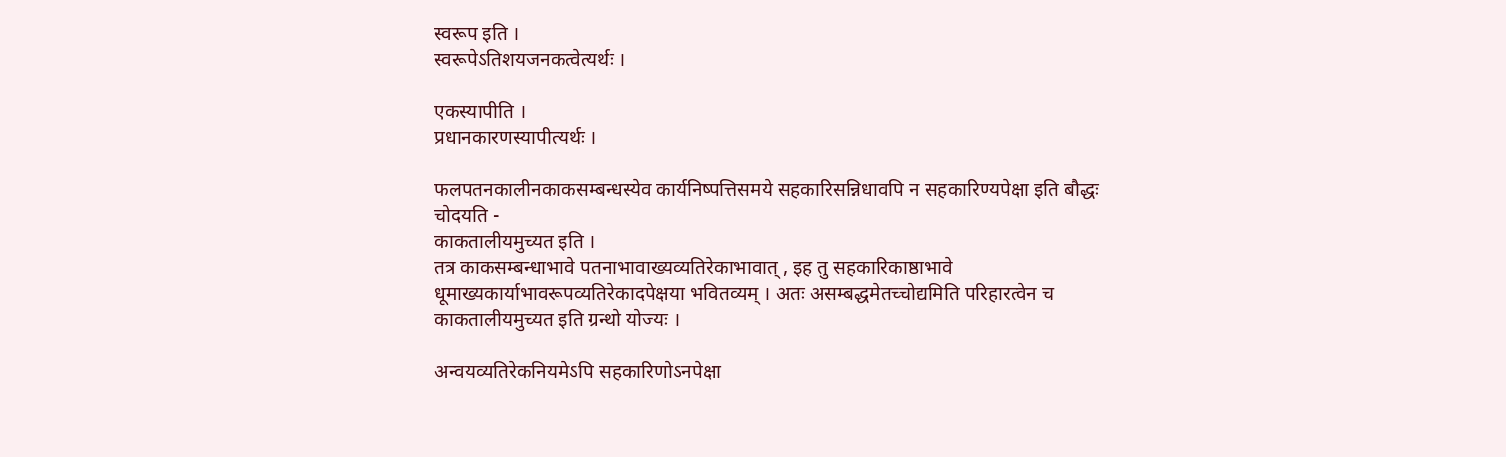स्वरूप इति ।
स्वरूपेऽतिशयजनकत्वेत्यर्थः ।

एकस्यापीति ।
प्रधानकारणस्यापीत्यर्थः ।

फलपतनकालीनकाकसम्बन्धस्येव कार्यनिष्पत्तिसमये सहकारिसन्निधावपि न सहकारिण्यपेक्षा इति बौद्धः चोदयति -
काकतालीयमुच्यत इति ।
तत्र काकसम्बन्धाभावे पतनाभावाख्यव्यतिरेकाभावात् , इह तु सहकारिकाष्ठाभावे धूमाख्यकार्याभावरूपव्यतिरेकादपेक्षया भवितव्यम् । अतः असम्बद्धमेतच्चोद्यमिति परिहारत्वेन च काकतालीयमुच्यत इति ग्रन्थो योज्यः ।

अन्वयव्यतिरेकनियमेऽपि सहकारिणोऽनपेक्षा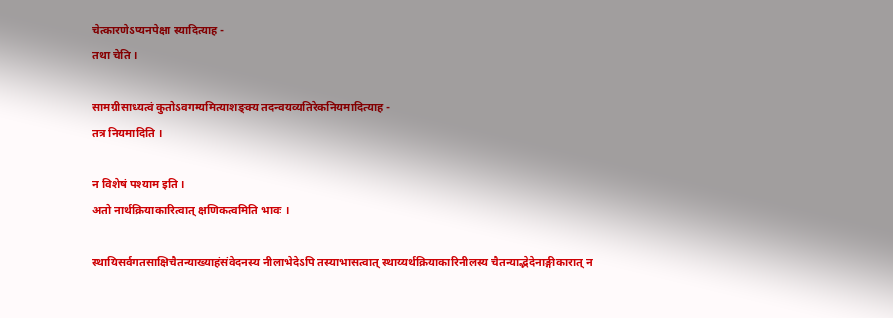चेत्कारणेऽप्यनपेक्षा स्यादित्याह -
तथा चेति ।

सामग्रीसाध्यत्वं कुतोऽवगम्यमित्याशङ्क्य तदन्वयव्यतिरेकनियमादित्याह -
तत्र नियमादिति ।

न विशेषं पश्याम इति ।
अतो नार्थक्रियाकारित्वात् क्षणिकत्वमिति भावः ।

स्थायिसर्वगतसाक्षिचैतन्याख्याहंसंवेदनस्य नीलाभेदेऽपि तस्याभासत्वात् स्थाय्यर्थक्रियाकारिनीलस्य चैतन्याद्भेदेनाङ्गीकारात् न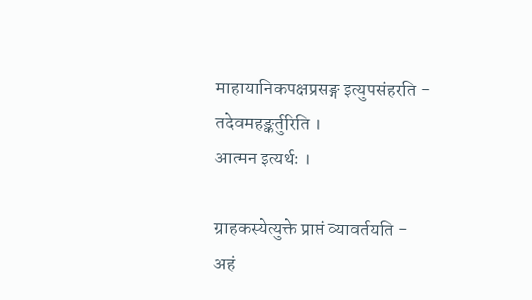माहायानिकपक्षप्रसङ्ग इत्युपसंहरति -
तदेवमहङ्कर्तुरिति ।
आत्मन इत्यर्थः ।

ग्राहकस्येत्युक्ते प्राप्तं व्यावर्तयति -
अहं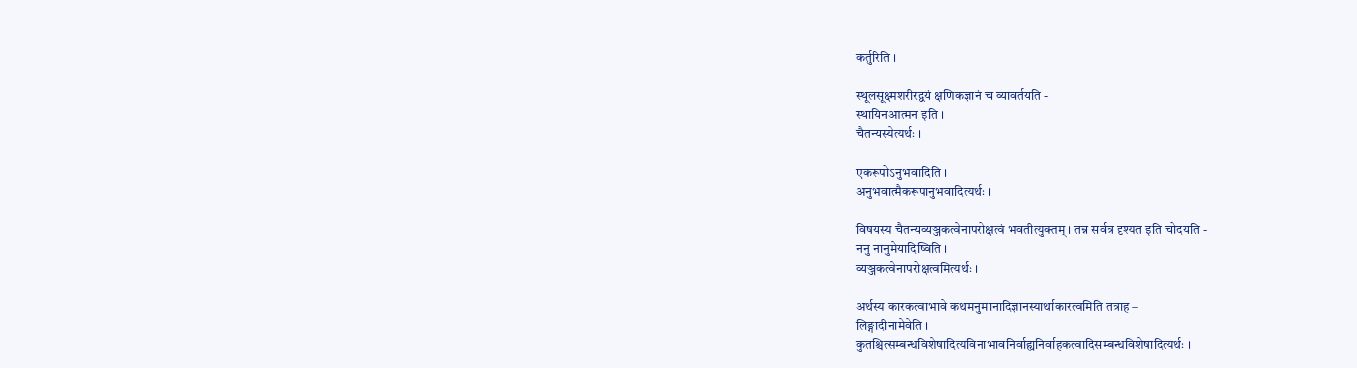कर्तुरिति ।

स्थूलसूक्ष्मशरीरद्वयं क्षणिकज्ञानं च व्यावर्तयति -
स्थायिनआत्मन इति ।
चैतन्यस्येत्यर्थः ।

एकरूपोऽनुभवादिति ।
अनुभवात्मैकरूपानुभवादित्यर्थः ।

विषयस्य चैतन्यव्यञ्जकत्वेनापरोक्षत्वं भवतीत्युक्तम् । तन्न सर्वत्र दृश्यत इति चोदयति -
ननु नानुमेयादिष्विति ।
व्यञ्जकत्वेनापरोक्षत्वमित्यर्थः ।

अर्थस्य कारकत्वाभावे कथमनुमानादिज्ञानस्यार्थाकारत्वमिति तत्राह –
लिङ्गादीनामेवेति ।
कुतश्चित्सम्बन्धविशेषादित्यविनाभावनिर्वाह्यनिर्वाहकत्वादिसम्बन्धविशेषादित्यर्थः ।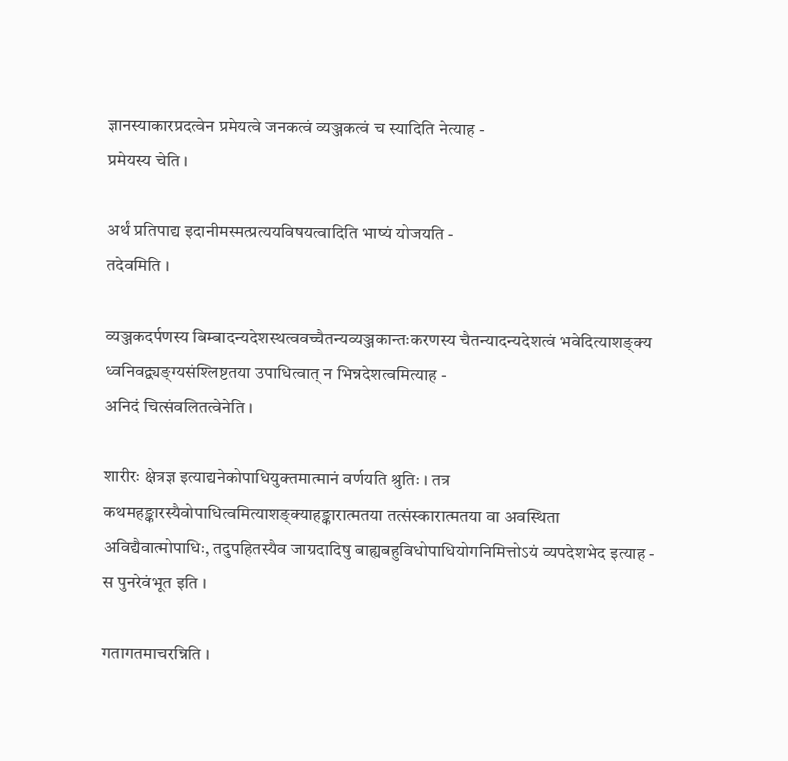ज्ञानस्याकारप्रदत्वेन प्रमेयत्वे जनकत्वं व्यञ्जकत्वं च स्यादिति नेत्याह -
प्रमेयस्य चेति ।

अर्थं प्रतिपाद्य इदानीमस्मत्प्रत्ययविषयत्वादिति भाष्यं योजयति -
तदेवमिति ।

व्यञ्जकदर्पणस्य बिम्बादन्यदेशस्थत्ववच्चैतन्यव्यञ्जकान्तःकरणस्य चैतन्यादन्यदेशत्वं भवेदित्याशङ्क्य ध्वनिवद्व्यङ्ग्यसंश्लिष्टतया उपाधित्वात् न भिन्नदेशत्वमित्याह -
अनिदं चित्संवलितत्वेनेति ।

शारीरः क्षेत्रज्ञ इत्याद्यनेकोपाधियुक्तमात्मानं वर्णयति श्रुतिः । तत्र कथमहङ्कारस्यैवोपाधित्वमित्याशङ्क्याहङ्कारात्मतया तत्संस्कारात्मतया वा अवस्थिता अविद्यैवात्मोपाधिः, तदुपहितस्यैव जाग्रदादिषु बाह्यबहुविधोपाधियोगनिमित्तोऽयं व्यपदेशभेद इत्याह -
स पुनरेवंभूत इति ।

गतागतमाचरन्निति ।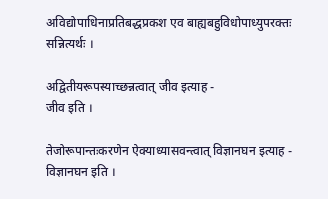अविद्योपाधिनाप्रतिबद्धप्रकश एव बाह्यबहुविधोपाध्युपरक्तः सन्नित्यर्थः ।

अद्वितीयरूपस्याच्छन्नत्वात् जीव इत्याह -
जीव इति ।

तेजोरूपान्तःकरणेन ऐक्याध्यासवन्त्वात् विज्ञानघन इत्याह -
विज्ञानघन इति ।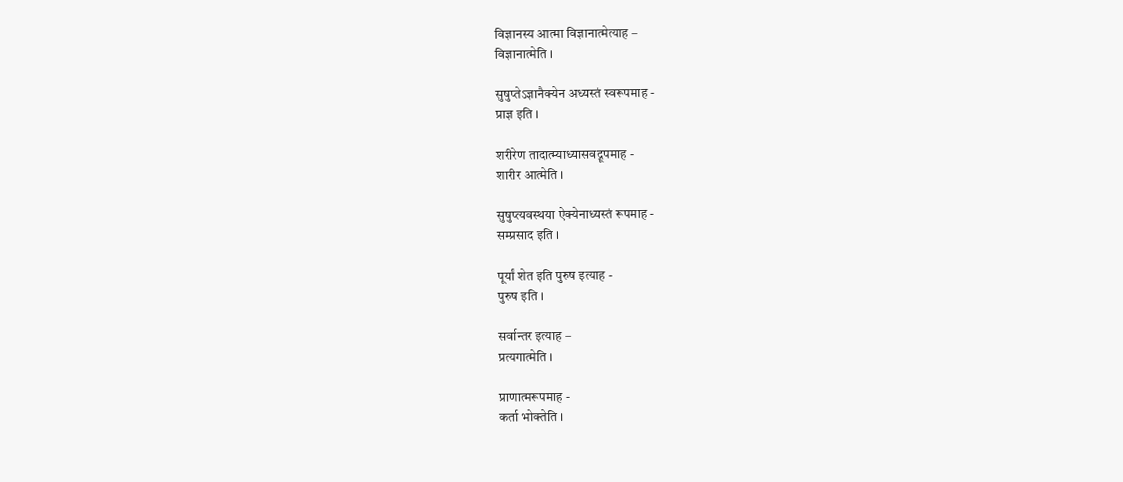विज्ञानस्य आत्मा विज्ञानात्मेत्याह –
विज्ञानात्मेति ।

सुषुप्तेऽज्ञानैक्येन अध्यस्तं स्वरूपमाह -
प्राज्ञ इति ।

शरीरेण तादात्म्याध्यासवद्रूपमाह -
शारीर आत्मेति ।

सुषुप्त्यवस्थया ऐक्येनाध्यस्तं रूपमाह -
सम्प्रसाद इति ।

पूर्यां शेत इति पुरुष इत्याह -
पुरुष इति ।

सर्वान्तर इत्याह –
प्रत्यगात्मेति ।

प्राणात्मरूपमाह -
कर्ता भोक्तेति ।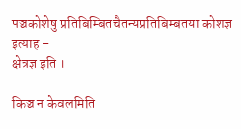पञ्चकोशेषु प्रतिबिम्बितचैतन्यप्रतिबिम्बतया कोशज्ञ इत्याह -
क्षेत्रज्ञ इति ।

किञ्च न केवलमिति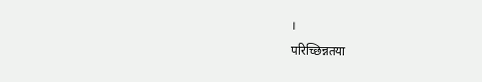।
परिच्छिन्नतया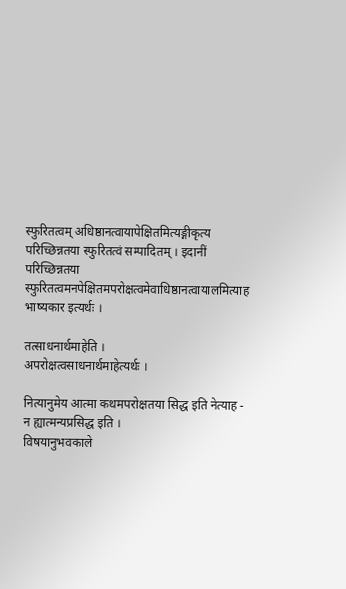स्फुरितत्वम् अधिष्ठानत्वायापेक्षितमित्यङ्गीकृत्य परिच्छिन्नतया स्फुरितत्वं सम्पादितम् । इदानीं परिच्छिन्नतया स्फुरितत्वमनपेक्षितमपरोक्षत्वमेवाधिष्ठानत्वायालमित्याह भाष्यकार इत्यर्थः ।

तत्साधनार्थमाहेति ।
अपरोक्षत्वसाधनार्थमाहेत्यर्थः ।

नित्यानुमेय आत्मा कथमपरोक्षतया सिद्ध इति नेत्याह -
न ह्यात्मन्यप्रसिद्ध इति ।
विषयानुभवकाले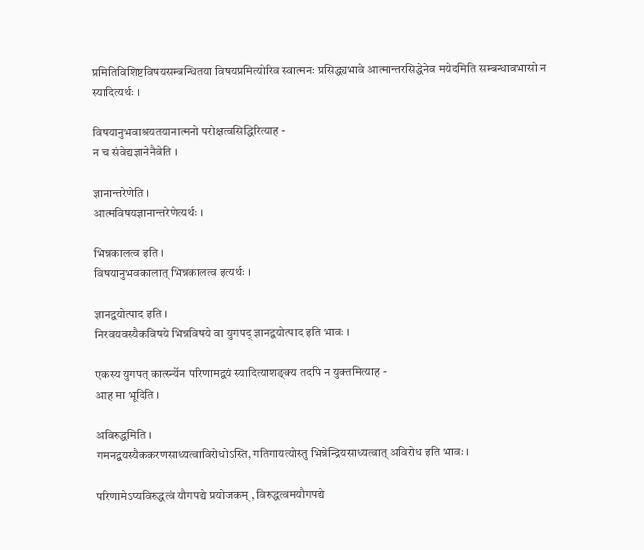प्रमितिविशिष्टविषयसम्बन्धितया विषयप्रमित्योरिव स्वात्मनः प्रसिद्ध्यभावे आत्मान्तरसिद्धेनेव मयेदमिति सम्बन्धावभासो न स्यादित्यर्थः ।

विषयानुभवाश्रयतयानात्मनो परोक्षत्वसिद्धिरित्याह -
न च संवेद्यज्ञानेनैवेति ।

ज्ञानान्तरेणेति ।
आत्मविषयज्ञानान्तरेणेत्यर्थः ।

भिन्नकालत्व इति ।
विषयानुभवकालात् भिन्नकालत्व इत्यर्थः ।

ज्ञानद्वयोत्पाद इति ।
निरवयवस्यैकविषये भिन्नविषये वा युगपद् ज्ञानद्वयोत्पाद इति भावः ।

एकस्य युगपत् कार्त्स्न्येन परिणामद्वयं स्यादित्याशङ्क्य तदपि न युक्तमित्याह -
आह मा भूदिति ।

अविरुद्धमिति ।
गमनद्वयस्यैककरणसाध्यत्वाविरोधोऽस्ति, गतिगायत्योस्तु भिन्नेन्द्रियसाध्यत्वात् अविरोध इति भावः ।

परिणामेऽप्यविरुद्धत्वं यौगपद्ये प्रयोजकम् , विरुद्धत्वमयौगपद्ये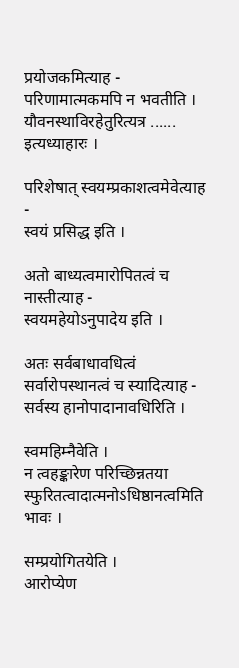प्रयोजकमित्याह -
परिणामात्मकमपि न भवतीति ।
यौवनस्थाविरहेतुरित्यत्र ...... इत्यध्याहारः ।

परिशेषात् स्वयम्प्रकाशत्वमेवेत्याह -
स्वयं प्रसिद्ध इति ।

अतो बाध्यत्वमारोपितत्वं च नास्तीत्याह -
स्वयमहेयोऽनुपादेय इति ।

अतः सर्वबाधावधित्वं सर्वारोपस्थानत्वं च स्यादित्याह -
सर्वस्य हानोपादानावधिरिति ।

स्वमहिम्नैवेति ।
न त्वहङ्कारेण परिच्छिन्नतया स्फुरितत्वादात्मनोऽधिष्ठानत्वमिति भावः ।

सम्प्रयोगितयेति ।
आरोप्येण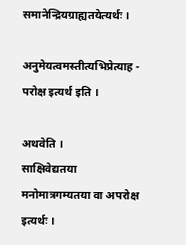समानेन्द्रियग्राह्यतयेत्यर्थः ।

अनुमेयत्वमस्तीत्यभिप्रेत्याह -
परोक्ष इत्यर्थ इति ।

अथवेति ।
साक्षिवेद्यतया मनोमात्रगम्यतया वा अपरोक्ष इत्यर्थः ।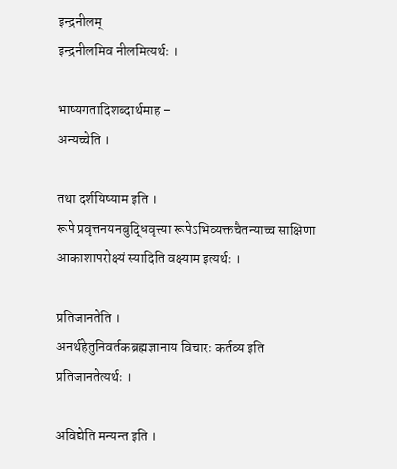इन्द्रनीलम्
इन्द्रनीलमिव नीलमित्यर्थः ।

भाष्यगतादिशब्दार्थमाह –
अन्यच्चेति ।

तथा दर्शयिष्याम इति ।
रूपे प्रवृत्तनयनबुद्धिवृत्त्या रूपेऽभिव्यक्तचैतन्याच्च साक्षिणा आकाशापरोक्ष्यं स्यादिति वक्ष्याम इत्यर्थः ।

प्रतिजानतेति ।
अनर्थहेतुनिवर्तकब्रह्मज्ञानाय विचारः कर्तव्य इति प्रतिजानतेत्यर्थः ।

अविद्येति मन्यन्त इति ।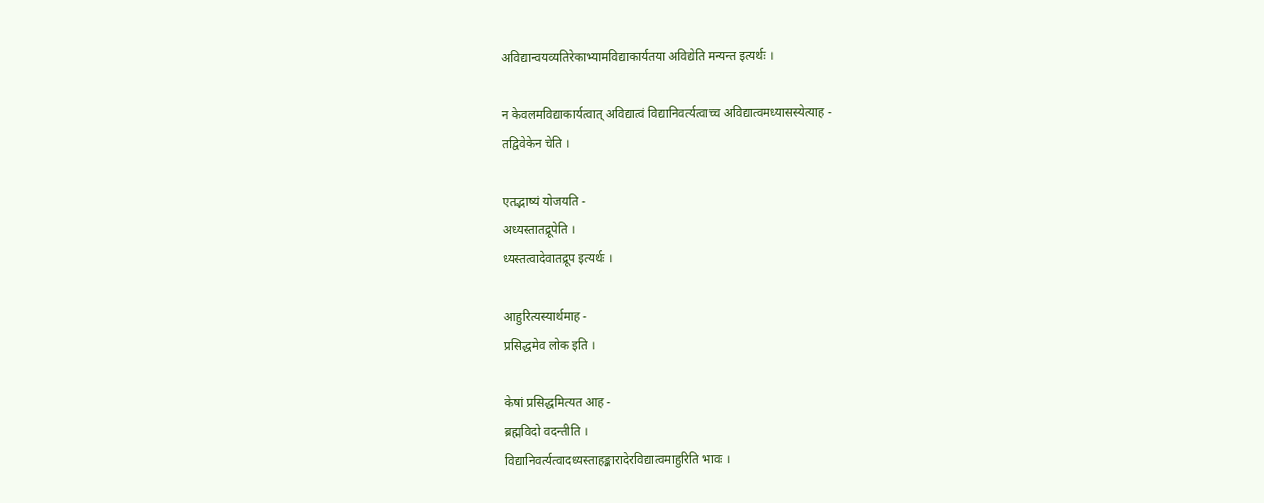अविद्यान्वयव्यतिरेकाभ्यामविद्याकार्यतया अविद्येति मन्यन्त इत्यर्थः ।

न केवलमविद्याकार्यत्वात् अविद्यात्वं विद्यानिवर्त्यत्वाच्च अविद्यात्वमध्यासस्येत्याह -
तद्विवेकेन चेति ।

एतद्भाष्यं योजयति -
अध्यस्तातद्रूपेति ।
ध्यस्तत्वादेवातद्रूप इत्यर्थः ।

आहुरित्यस्यार्थमाह -
प्रसिद्धमेव लोक इति ।

केषां प्रसिद्धमित्यत आह -
ब्रह्मविदो वदन्तीति ।
विद्यानिवर्त्यत्वादध्यस्ताहङ्कारादेरविद्यात्वमाहुरिति भावः ।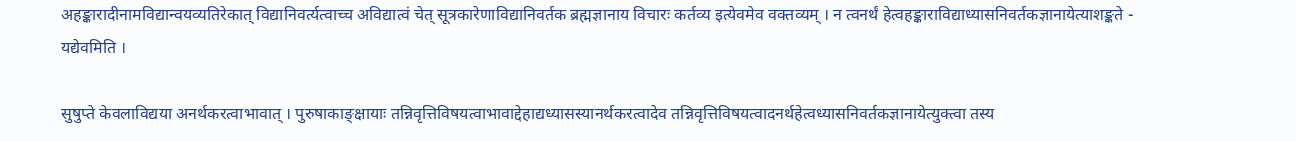अहङ्कारादीनामविद्यान्वयव्यतिरेकात् विद्यानिवर्त्यत्वाच्च अविद्यात्वं चेत् सूत्रकारेणाविद्यानिवर्तक ब्रह्मज्ञानाय विचारः कर्तव्य इत्येवमेव वक्तव्यम् । न त्वनर्थं हेत्वहङ्काराविद्याध्यासनिवर्तकज्ञानायेत्याशङ्कते -
यद्येवमिति ।

सुषुप्ते केवलाविद्यया अनर्थकरत्वाभावात् । पुरुषाकाङ्क्षायाः तन्निवृत्तिविषयत्वाभावाद्देहाद्यध्यासस्यानर्थकरत्वादेव तन्निवृत्तिविषयत्वादनर्थहेत्वध्यासनिवर्तकज्ञानायेत्युक्त्वा तस्य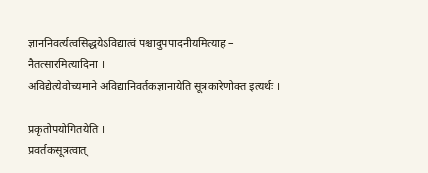ज्ञाननिवर्त्यत्वसिद्धयेऽविद्यात्वं पश्चादुपपादनीयमित्याह –
नैतत्सारमित्यादिना ।
अविद्येत्येवोच्यमाने अविद्यानिवर्तकज्ञानायेति सूत्रकारेणोक्त इत्यर्थः ।

प्रकृतोपयोगितयेति ।
प्रवर्तकसूत्रत्वात्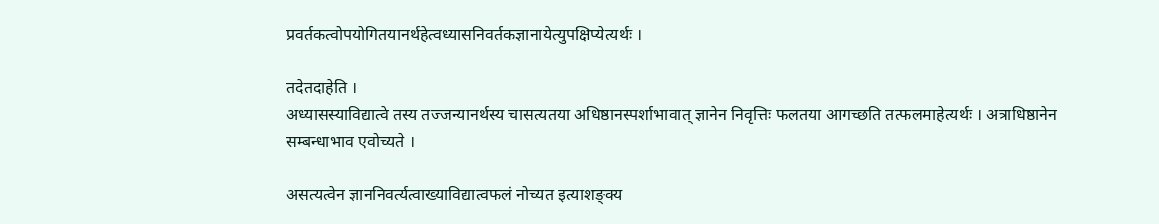प्रवर्तकत्वोपयोगितयानर्थहेत्वध्यासनिवर्तकज्ञानायेत्युपक्षिप्येत्यर्थः ।

तदेतदाहेति ।
अध्यासस्याविद्यात्वे तस्य तज्जन्यानर्थस्य चासत्यतया अधिष्ठानस्पर्शाभावात् ज्ञानेन निवृत्तिः फलतया आगच्छति तत्फलमाहेत्यर्थः । अत्राधिष्ठानेन सम्बन्धाभाव एवोच्यते ।

असत्यत्वेन ज्ञाननिवर्त्यत्वाख्याविद्यात्वफलं नोच्यत इत्याशङ्क्य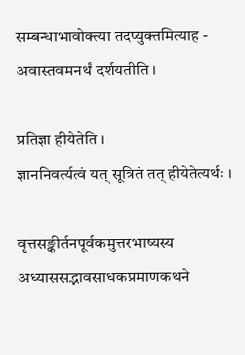सम्बन्धाभावोक्त्या तदप्युक्तमित्याह -
अवास्तवमनर्थं दर्शयतीति ।

प्रतिज्ञा हीयेतेति ।
ज्ञाननिवर्त्यत्वं यत् सूत्रितं तत् हीयेतेत्यर्थः ।

वृत्तसङ्कीर्तनपूर्वकमुत्तरभाष्यस्य अध्याससद्भावसाधकप्रमाणकथने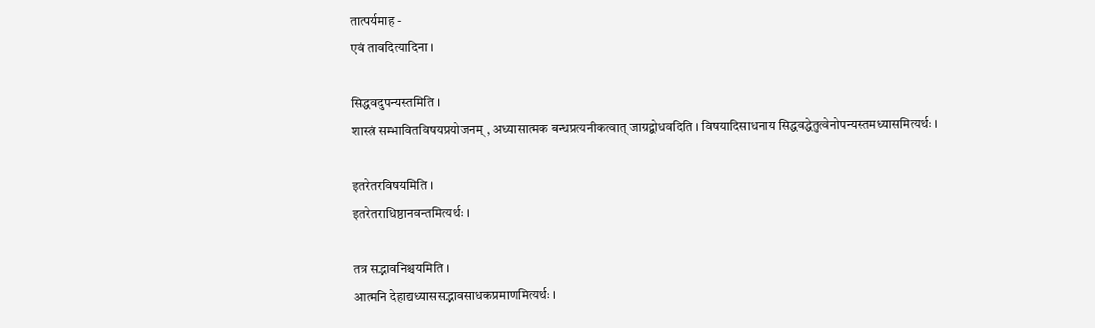तात्पर्यमाह -
एवं तावदित्यादिना ।

सिद्धवदुपन्यस्तमिति ।
शास्त्रं सम्भावितविषयप्रयोजनम् , अध्यासात्मक बन्धप्रत्यनीकत्वात् जाग्रद्बोधवदिति । विषयादिसाधनाय सिद्धवद्धेतुत्वेनोपन्यस्तमध्यासमित्यर्थः ।

इतरेतरविषयमिति ।
इतरेतराधिष्ठानवन्तमित्यर्थः ।

तत्र सद्भावनिश्चयमिति ।
आत्मनि देहाद्यध्याससद्भावसाधकप्रमाणमित्यर्थः ।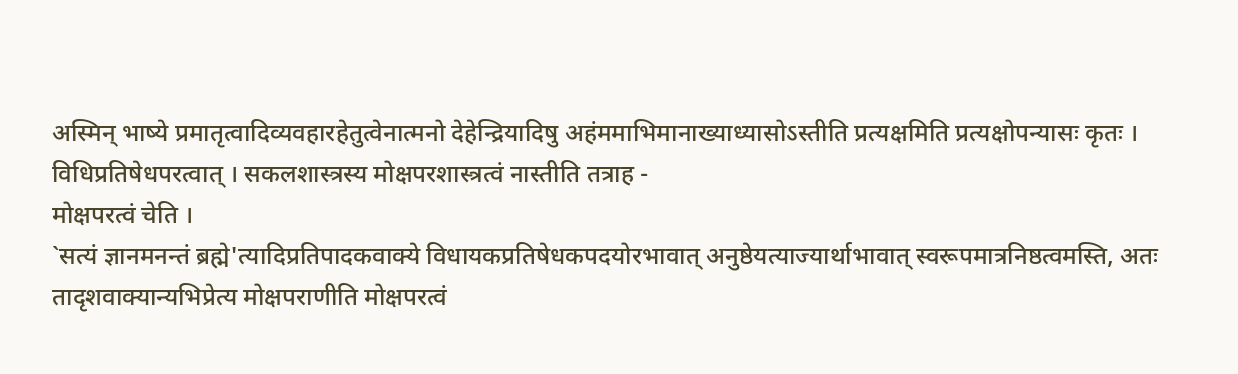अस्मिन् भाष्ये प्रमातृत्वादिव्यवहारहेतुत्वेनात्मनो देहेन्द्रियादिषु अहंममाभिमानाख्याध्यासोऽस्तीति प्रत्यक्षमिति प्रत्यक्षोपन्यासः कृतः । विधिप्रतिषेधपरत्वात् । सकलशास्त्रस्य मोक्षपरशास्त्रत्वं नास्तीति तत्राह -
मोक्षपरत्वं चेति ।
`सत्यं ज्ञानमनन्तं ब्रह्मे'त्यादिप्रतिपादकवाक्ये विधायकप्रतिषेधकपदयोरभावात् अनुष्ठेयत्याज्यार्थाभावात् स्वरूपमात्रनिष्ठत्वमस्ति, अतः तादृशवाक्यान्यभिप्रेत्य मोक्षपराणीति मोक्षपरत्वं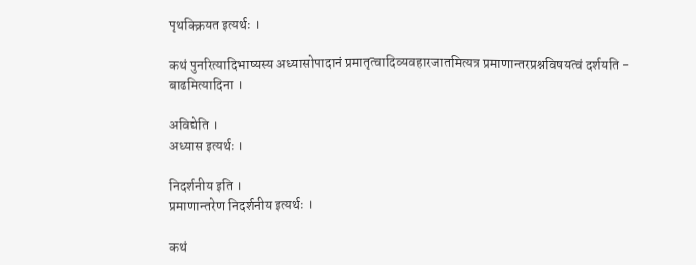पृथक्क्रियत इत्यर्थः ।

कथं पुनरित्यादिभाष्यस्य अध्यासोपादानं प्रमातृत्वादिव्यवहारजातमित्यत्र प्रमाणान्तरप्रश्नविषयत्वं दर्शयति -
बाढमित्यादिना ।

अविद्येति ।
अध्यास इत्यर्थः ।

निदर्शनीय इति ।
प्रमाणान्तरेण निदर्शनीय इत्यर्थः ।

कथं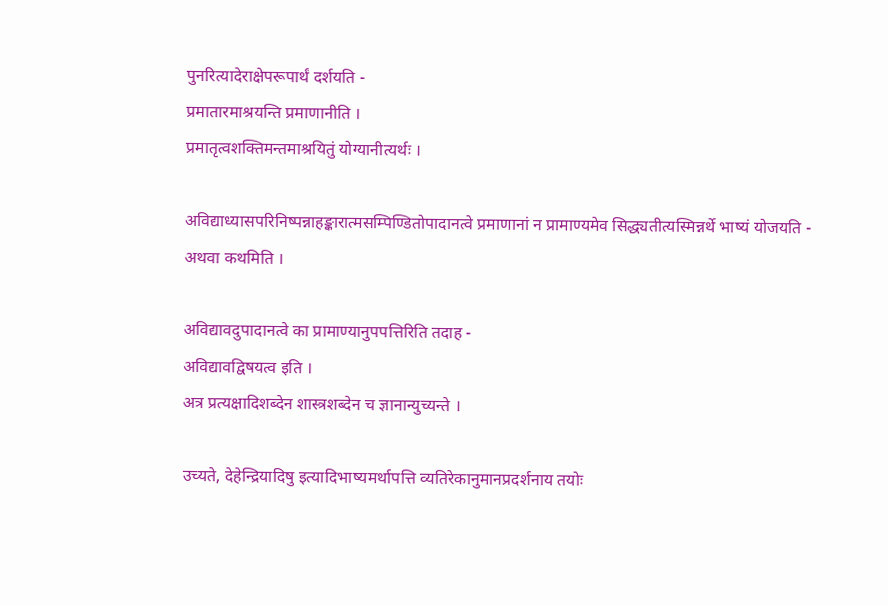पुनरित्यादेराक्षेपरूपार्थं दर्शयति -
प्रमातारमाश्रयन्ति प्रमाणानीति ।
प्रमातृत्वशक्तिमन्तमाश्रयितुं योग्यानीत्यर्थः ।

अविद्याध्यासपरिनिष्पन्नाहङ्कारात्मसम्पिण्डितोपादानत्वे प्रमाणानां न प्रामाण्यमेव सिद्ध्यतीत्यस्मिन्नर्थे भाष्यं योजयति -
अथवा कथमिति ।

अविद्यावदुपादानत्वे का प्रामाण्यानुपपत्तिरिति तदाह -
अविद्यावद्विषयत्व इति ।
अत्र प्रत्यक्षादिशब्देन शास्त्रशब्देन च ज्ञानान्युच्यन्ते ।

उच्यते, देहेन्द्रियादिषु इत्यादिभाष्यमर्थापत्ति व्यतिरेकानुमानप्रदर्शनाय तयोः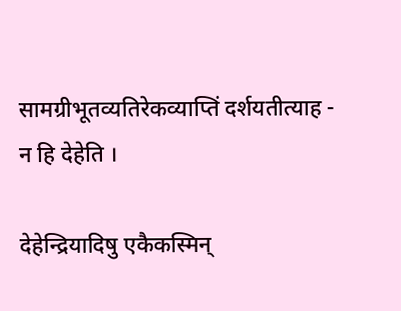सामग्रीभूतव्यतिरेकव्याप्तिं दर्शयतीत्याह -
न हि देहेति ।

देहेन्द्रियादिषु एकैकस्मिन्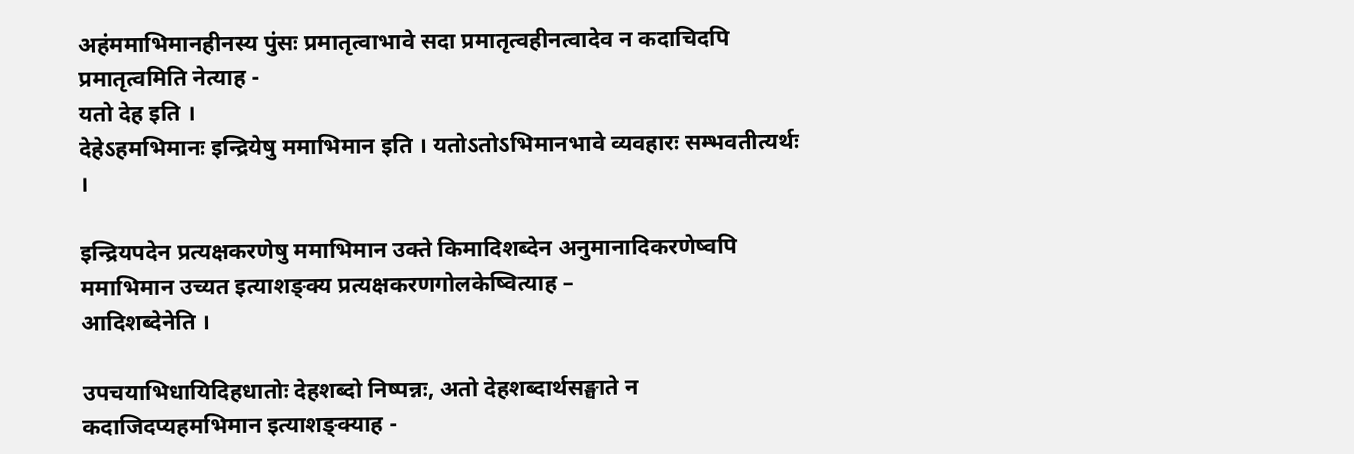अहंममाभिमानहीनस्य पुंसः प्रमातृत्वाभावे सदा प्रमातृत्वहीनत्वादेव न कदाचिदपि प्रमातृत्वमिति नेत्याह -
यतो देह इति ।
देहेऽहमभिमानः इन्द्रियेषु ममाभिमान इति । यतोऽतोऽभिमानभावे व्यवहारः सम्भवतीत्यर्थः ।

इन्द्रियपदेन प्रत्यक्षकरणेषु ममाभिमान उक्ते किमादिशब्देन अनुमानादिकरणेष्वपि ममाभिमान उच्यत इत्याशङ्क्य प्रत्यक्षकरणगोलकेष्वित्याह –
आदिशब्देनेति ।

उपचयाभिधायिदिहधातोः देहशब्दो निष्पन्नः, अतो देहशब्दार्थसङ्घाते न कदाजिदप्यहमभिमान इत्याशङ्क्याह -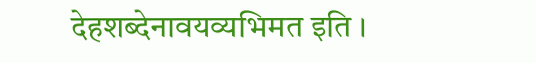देहशब्देनावयव्यभिमत इति ।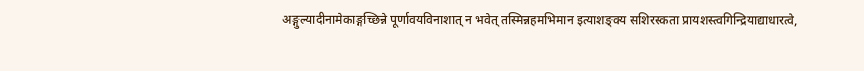अङ्गुल्यादीनामेकाङ्गच्छिन्ने पूर्णावयविनाशात् न भवेत् तस्मिन्नहमभिमान इत्याशङ्क्य सशिरस्कता प्रायशस्त्वगिन्द्रियाद्याधारत्वे,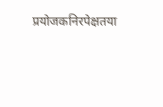प्रयोजकनिरपेक्षतया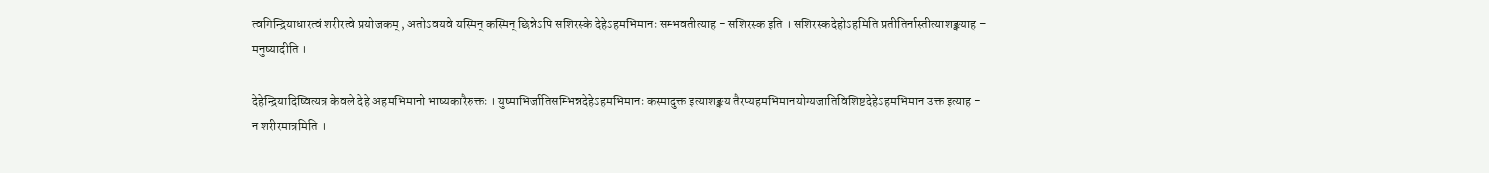त्वगिन्द्रियाधारत्वं शरीरत्वे प्रयोजकम् , अतोऽवयवे यस्मिन् कस्मिन् छिन्नेऽपि सशिरस्के देहेऽहमभिमानः सम्भवतीत्याह - सशिरस्क इति । सशिरस्कदेहोऽहमिति प्रतीतिर्नास्तीत्याशङ्क्याह –
मनुष्यादीति ।

देहेन्द्रियादिष्वित्यत्र केवले देहे अहमभिमानो भाष्यकारैरुक्तः । युष्माभिर्जातिसम्भिन्नदेहेऽहमभिमानः कस्मादुक्त इत्याशङ्क्य तैरप्यहमभिमानयोग्यजातिविशिष्टदेहेऽहमभिमान उक्त इत्याह -
न शरीरमात्रमिति ।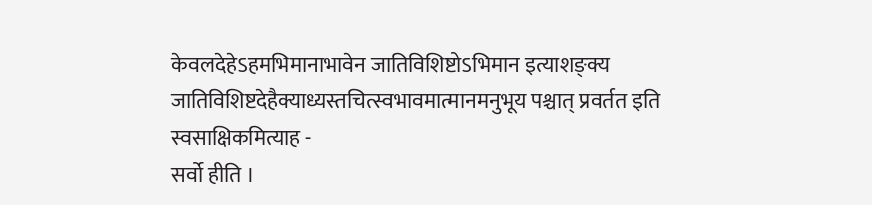केवलदेहेऽहमभिमानाभावेन जातिविशिष्टोऽभिमान इत्याशङ्क्य जातिविशिष्टदेहैक्याध्यस्तचित्स्वभावमात्मानमनुभूय पश्चात् प्रवर्तत इति स्वसाक्षिकमित्याह -
सर्वो हीति ।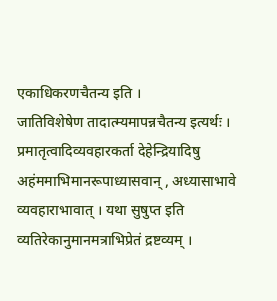एकाधिकरणचैतन्य इति ।
जातिविशेषेण तादात्म्यमापन्नचैतन्य इत्यर्थः । प्रमातृत्वादिव्यवहारकर्ता देहेन्द्रियादिषु अहंममाभिमानरूपाध्यासवान् , अध्यासाभावे व्यवहाराभावात् । यथा सुषुप्त इति व्यतिरेकानुमानमत्राभिप्रेतं द्रष्टव्यम् ।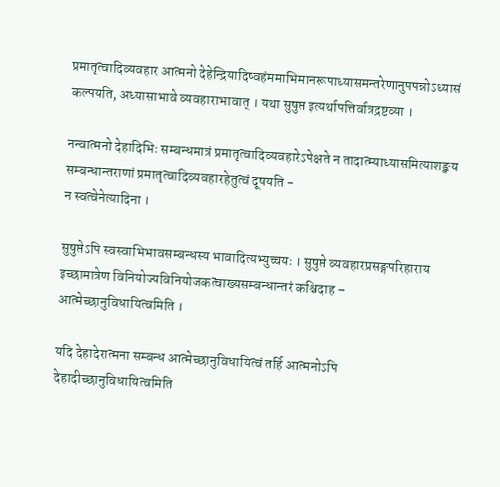प्रमातृत्वादिव्यवहार आत्मनो देहेन्द्रियादिष्वहंममाभिमानरूपाध्यासमन्तरेणानुपपन्नोऽध्यासं कल्पयति, अध्यासाभावे व्यवहाराभावात् । यथा सुषुप्त इत्यर्थापत्तिर्वात्रद्रष्टव्या ।

नन्वात्मनो देहादिभिः सम्बन्धमात्रं प्रमातृत्वादिव्यवहारेऽपेक्षते न तादात्म्याध्यासमित्याशङ्क्य सम्बन्धान्तराणां प्रमातृत्वादिव्यवहारहेतुत्वं दूषयति -
न स्वत्वेनेत्यादिना ।

सुषुप्तेऽपि स्वस्वाभिभावसम्बन्धस्य भावादित्यभ्युच्चयः । सुषुप्ते व्यवहारप्रसङ्गपरिहाराय इच्छामात्रेण विनियोज्यविनियोजकत्वाख्यसम्बन्धान्तरं कश्चिदाह –
आत्मेच्छानुविधायित्वमिति ।

यदि देहादेरात्मना सम्बन्ध आत्मेच्छानुविधायित्वं तर्हि आत्मनोऽपि देहादीच्छानुविधायित्वमिति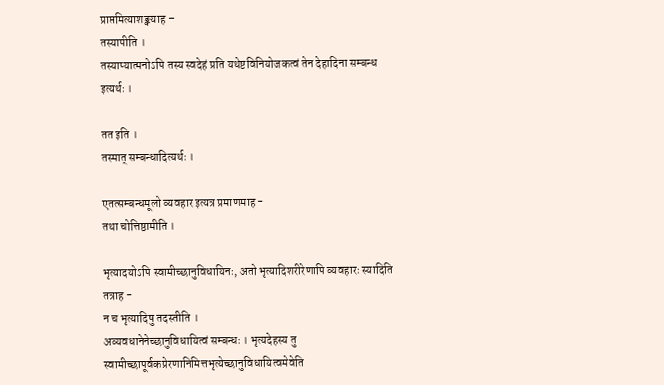प्राप्तमित्याशङ्क्याह –
तस्यापीति ।
तस्याप्यात्मनोऽपि तस्य स्वदेहं प्रति यथेष्टविनियोजकत्वं तेन देहादिना सम्बन्ध इत्यर्थः ।

तत इति ।
तस्मात् सम्बन्धादित्यर्थः ।

एतत्सम्बन्धमूलो व्यवहार इत्यत्र प्रमाणमाह -
तथा चोत्तिष्ठामीति ।

भृत्यादयोऽपि स्वामीच्छानुविधायिनः, अतो भृत्यादिशरीरेणापि व्यवहारः स्यादिति तत्राह -
न च भृत्यादिषु तदस्तीति ।
अव्यवधानेनेच्छानुविधायित्वं सम्बन्धः । भृत्यदेहस्य तु स्वामीच्छापूर्वकप्रेरणानिमित्तभृत्येच्छानुविधायित्वमेवेति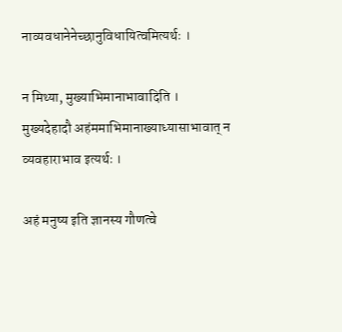नाव्यवधानेनेच्छानुविधायित्वमित्यर्थः ।

न मिथ्या, मुख्याभिमानाभावादिति ।
मुख्यदेहादौ अहंममाभिमानाख्याध्यासाभावात् न व्यवहाराभाव इत्यर्थः ।

अहं मनुष्य इति ज्ञानस्य गौणत्वे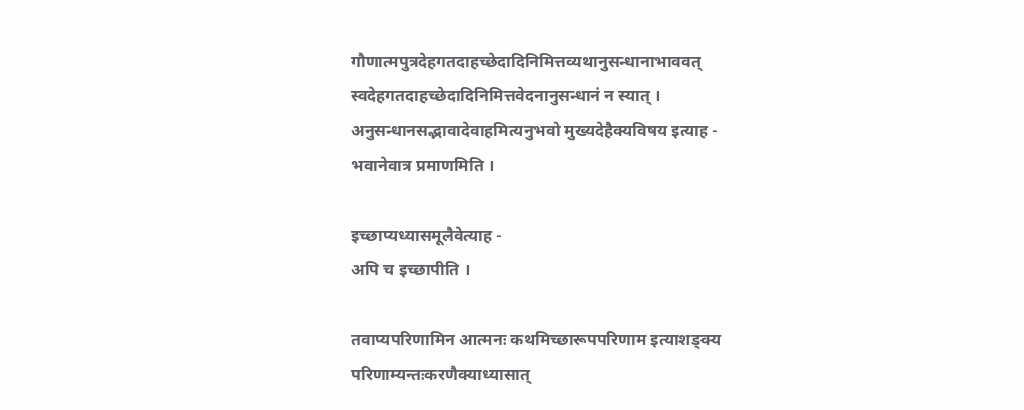गौणात्मपुत्रदेहगतदाहच्छेदादिनिमित्तव्यथानुसन्धानाभाववत् स्वदेहगतदाहच्छेदादिनिमित्तवेदनानुसन्धानं न स्यात् । अनुसन्धानसद्भावादेवाहमित्यनुभवो मुख्यदेहैक्यविषय इत्याह -
भवानेवात्र प्रमाणमिति ।

इच्छाप्यध्यासमूलैवेत्याह -
अपि च इच्छापीति ।

तवाप्यपरिणामिन आत्मनः कथमिच्छारूपपरिणाम इत्याशङ्क्य परिणाम्यन्तःकरणैक्याध्यासात्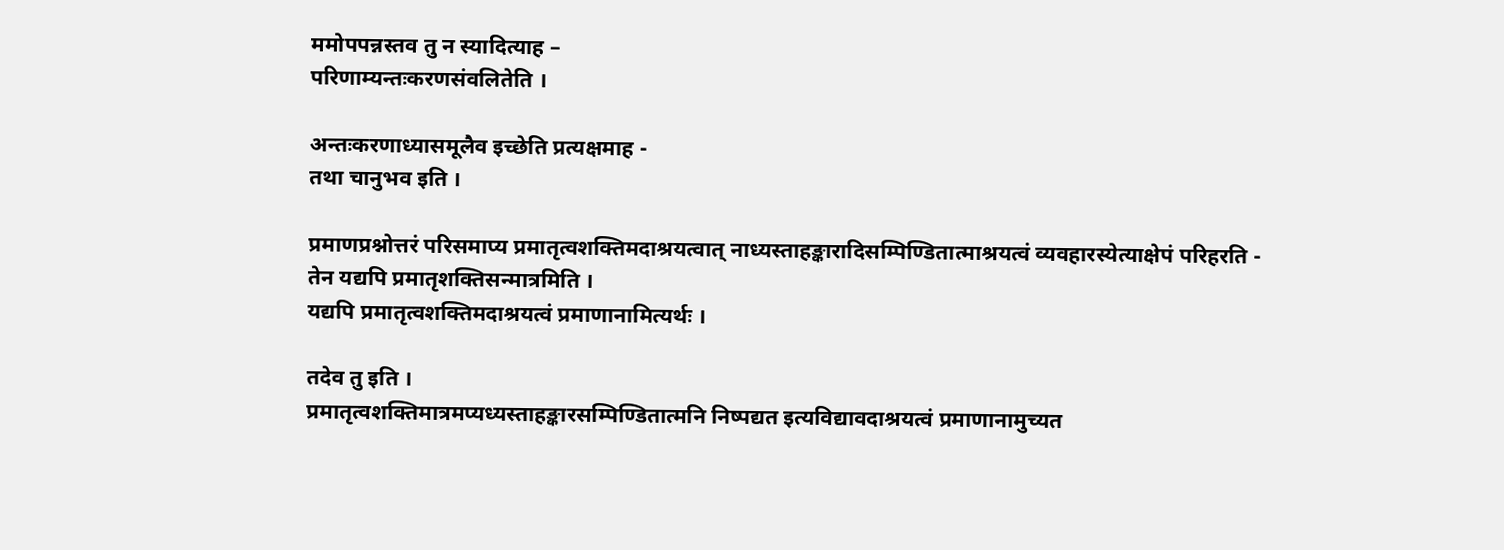ममोपपन्नस्तव तु न स्यादित्याह –
परिणाम्यन्तःकरणसंवलितेति ।

अन्तःकरणाध्यासमूलैव इच्छेति प्रत्यक्षमाह -
तथा चानुभव इति ।

प्रमाणप्रश्नोत्तरं परिसमाप्य प्रमातृत्वशक्तिमदाश्रयत्वात् नाध्यस्ताहङ्कारादिसम्पिण्डितात्माश्रयत्वं व्यवहारस्येत्याक्षेपं परिहरति -
तेन यद्यपि प्रमातृशक्तिसन्मात्रमिति ।
यद्यपि प्रमातृत्वशक्तिमदाश्रयत्वं प्रमाणानामित्यर्थः ।

तदेव तु इति ।
प्रमातृत्वशक्तिमात्रमप्यध्यस्ताहङ्कारसम्पिण्डितात्मनि निष्पद्यत इत्यविद्यावदाश्रयत्वं प्रमाणानामुच्यत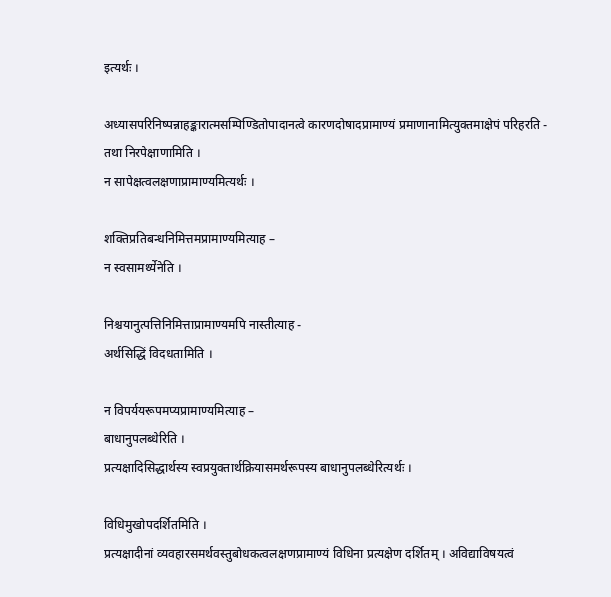इत्यर्थः ।

अध्यासपरिनिष्पन्नाहङ्कारात्मसम्पिण्डितोपादानत्वे कारणदोषादप्रामाण्यं प्रमाणानामित्युक्तमाक्षेपं परिहरति -
तथा निरपेक्षाणामिति ।
न सापेक्षत्वलक्षणाप्रामाण्यमित्यर्थः ।

शक्तिप्रतिबन्धनिमित्तमप्रामाण्यमित्याह –
न स्वसामर्थ्येनेति ।

निश्चयानुत्पत्तिनिमित्ताप्रामाण्यमपि नास्तीत्याह -
अर्थसिद्धिं विदधतामिति ।

न विपर्ययरूपमप्यप्रामाण्यमित्याह –
बाधानुपलब्धेरिति ।
प्रत्यक्षादिसिद्धार्थस्य स्वप्रयुक्तार्थक्रियासमर्थरूपस्य बाधानुपलब्धेरित्यर्थः ।

विधिमुखोपदर्शितमिति ।
प्रत्यक्षादीनां व्यवहारसमर्थवस्तुबोधकत्वलक्षणप्रामाण्यं विधिना प्रत्यक्षेण दर्शितम् । अविद्याविषयत्वं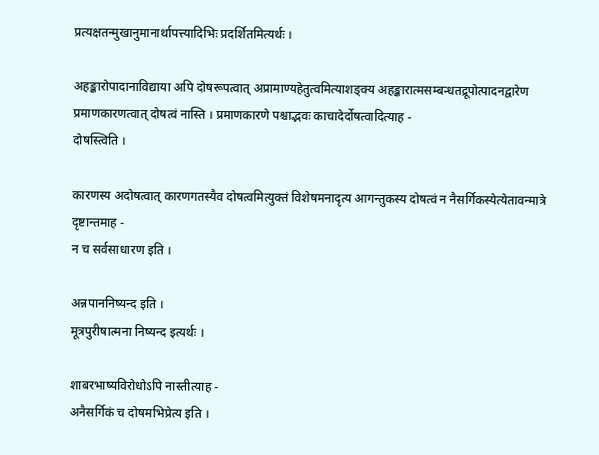प्रत्यक्षतन्मुखानुमानार्थापत्त्यादिभिः प्रदर्शितमित्यर्थः ।

अहङ्कारोपादानाविद्याया अपि दोषरूपत्वात् अप्रामाण्यहेतुत्वमित्याशङ्क्य अहङ्कारात्मसम्बन्धतद्रूपोत्पादनद्वारेण प्रमाणकारणत्वात् दोषत्वं नास्ति । प्रमाणकारणे पश्चाद्भवः काचादेर्दोषत्वादित्याह -
दोषस्त्विति ।

कारणस्य अदोषत्वात् कारणगतस्यैव दोषत्वमित्युक्तं विशेषमनादृत्य आगन्तुकस्य दोषत्वं न नैसर्गिकस्येत्येतावन्मात्रे दृष्टान्तमाह -
न च सर्वसाधारण इति ।

अन्नपाननिष्यन्द इति ।
मूत्रपुरीषात्मना निष्यन्द इत्यर्थः ।

शाबरभाष्यविरोधोऽपि नास्तीत्याह -
अनैसर्गिकं च दोषमभिप्रेत्य इति ।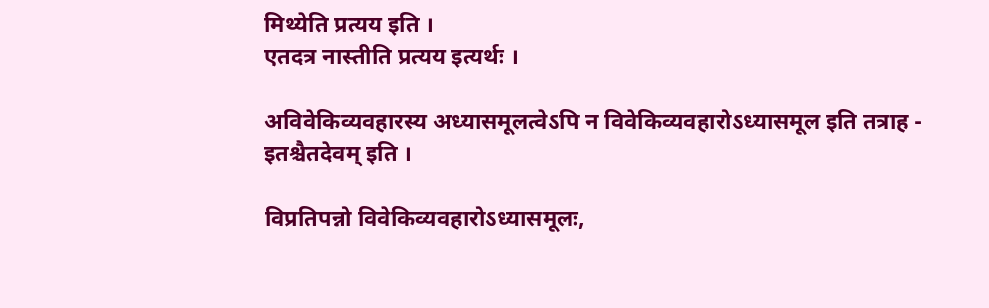मिथ्येति प्रत्यय इति ।
एतदत्र नास्तीति प्रत्यय इत्यर्थः ।

अविवेकिव्यवहारस्य अध्यासमूलत्वेऽपि न विवेकिव्यवहारोऽध्यासमूल इति तत्राह -
इतश्चैतदेवम् इति ।

विप्रतिपन्नो विवेकिव्यवहारोऽध्यासमूलः,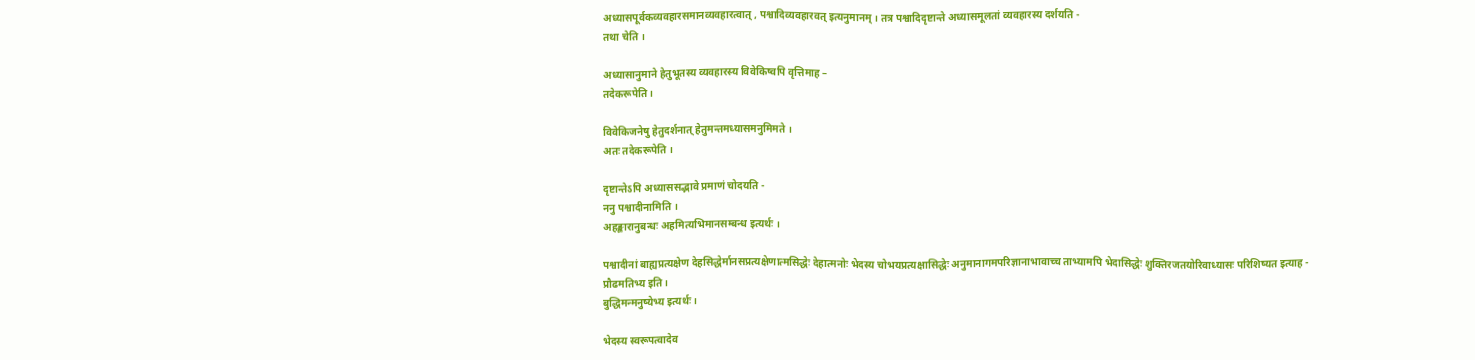अध्यासपूर्वकव्यवहारसमानव्यवहारत्वात् , पश्वादिव्यवहारवत् इत्यनुमानम् । तत्र पश्वादिदृष्टान्ते अध्यासमूलतां व्यवहारस्य दर्शयति -
तथा चेति ।

अध्यासानुमाने हेतुभूतस्य व्यवहारस्य विवेकिष्वपि वृत्तिमाह –
तदेकरूपेति ।

विवेकिजनेषु हेतुदर्शनात् हेतुमन्तमध्यासमनुमिमते ।
अतः तदेकरूपेति ।

दृष्टान्तेऽपि अध्याससद्भावे प्रमाणं चोदयति -
ननु पश्वादीनामिति ।
अहङ्कारानुबन्धः अहमित्यभिमानसम्बन्ध इत्यर्थः ।

पश्वादीनां बाह्यप्रत्यक्षेण देहसिद्धेर्मानसप्रत्यक्षेणात्मसिद्धेः देहात्मनोः भेदस्य चोभयप्रत्यक्षासिद्धेः अनुमानागमपरिज्ञानाभावाच्च ताभ्यामपि भेदासिद्धेः शुक्तिरजतयोरिवाध्यासः परिशिष्यत इत्याह -
प्रौढमतिभ्य इति ।
बुद्धिमन्मनुष्येभ्य इत्यर्थः ।

भेदस्य स्वरूपत्वादेव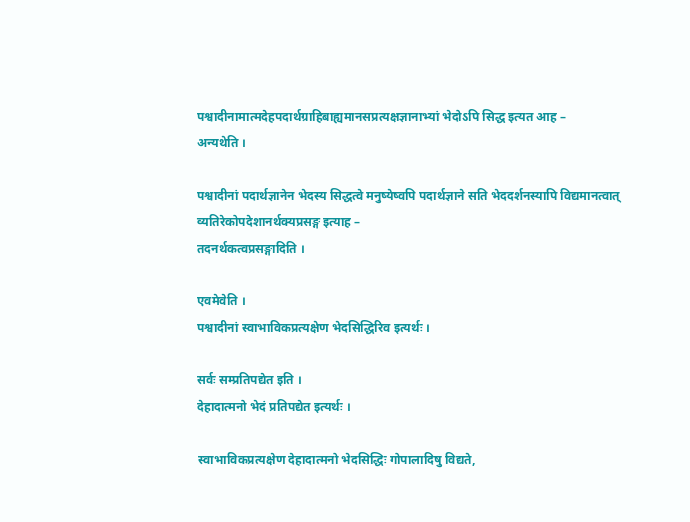पश्वादीनामात्मदेहपदार्थग्राहिबाह्यमानसप्रत्यक्षज्ञानाभ्यां भेदोऽपि सिद्ध इत्यत आह –
अन्यथेति ।

पश्वादीनां पदार्थज्ञानेन भेदस्य सिद्धत्वे मनुष्येष्वपि पदार्थज्ञाने सति भेददर्शनस्यापि विद्यमानत्वात् व्यतिरेकोपदेशानर्थक्यप्रसङ्ग इत्याह –
तदनर्थकत्वप्रसङ्गादिति ।

एवमेवेति ।
पश्वादीनां स्वाभाविकप्रत्यक्षेण भेदसिद्धिरिव इत्यर्थः ।

सर्वः सम्प्रतिपद्येत इति ।
देहादात्मनो भेदं प्रतिपद्येत इत्यर्थः ।

स्वाभाविकप्रत्यक्षेण देहादात्मनो भेदसिद्धिः गोपालादिषु विद्यते,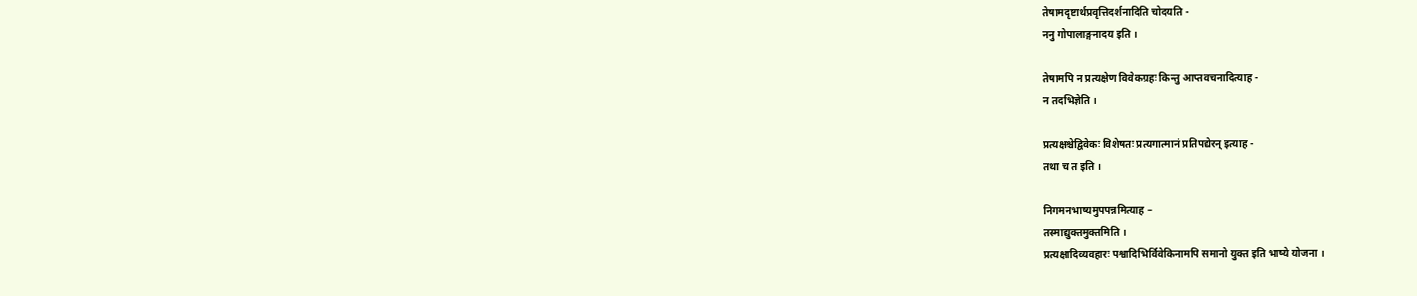तेषामदृष्टार्थप्रवृत्तिदर्शनादिति चोदयति -
ननु गोपालाङ्गनादय इति ।

तेषामपि न प्रत्यक्षेण विवेकग्रहः किन्तु आप्तवचनादित्याह -
न तदभिज्ञेति ।

प्रत्यक्षश्चेद्विवेकः विशेषतः प्रत्यगात्मानं प्रतिपद्येरन् इत्याह -
तथा च त इति ।

निगमनभाष्यमुपपन्नमित्याह –
तस्माद्युक्तमुक्तमिति ।
प्रत्यक्षादिव्यवहारः पश्वादिभिर्विवेकिनामपि समानो युक्त इति भाष्ये योजना ।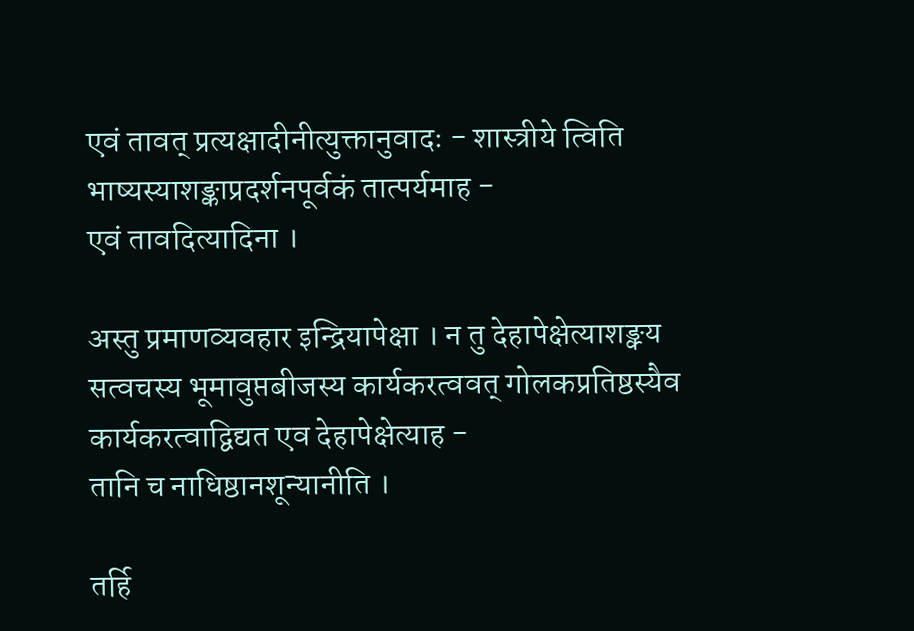एवं तावत् प्रत्यक्षादीनीत्युक्तानुवादः - शास्त्रीये त्विति भाष्यस्याशङ्काप्रदर्शनपूर्वकं तात्पर्यमाह -
एवं तावदित्यादिना ।

अस्तु प्रमाणव्यवहार इन्द्रियापेक्षा । न तु देहापेक्षेत्याशङ्क्य सत्वचस्य भूमावुप्तबीजस्य कार्यकरत्ववत् गोलकप्रतिष्ठस्यैव कार्यकरत्वाद्विद्यत एव देहापेक्षेत्याह -
तानि च नाधिष्ठानशून्यानीति ।

तर्हि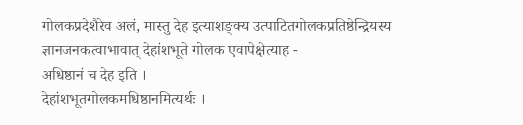गोलकप्रदेशैरेव अलं, मास्तु देह इत्याशङ्क्य उत्पाटितगोलकप्रतिष्ठेन्द्रियस्य ज्ञानजनकत्वाभावात् देहांशभूते गोलक एवापेक्षेत्याह -
अधिष्ठानं च देह इति ।
देहांशभूतगोलकमधिष्ठानमित्यर्थः ।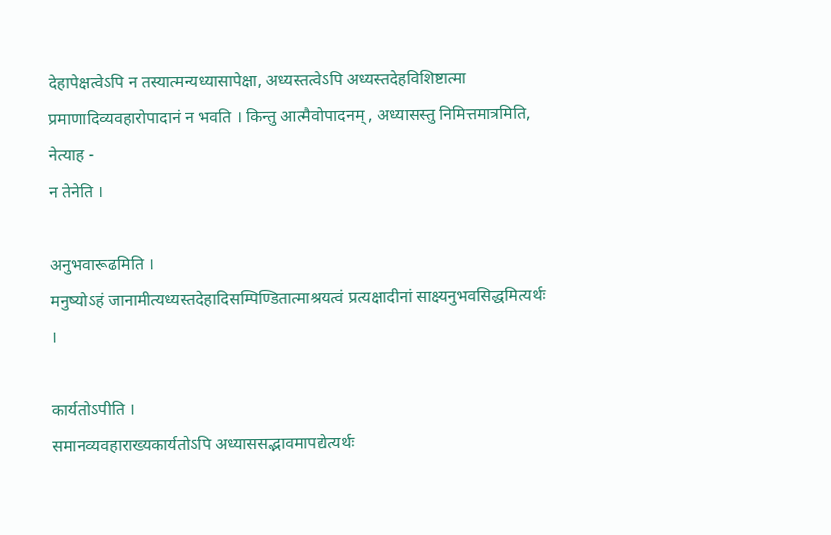देहापेक्षत्वेऽपि न तस्यात्मन्यध्यासापेक्षा, अध्यस्तत्वेऽपि अध्यस्तदेहविशिष्टात्मा प्रमाणादिव्यवहारोपादानं न भवति । किन्तु आत्मैवोपादनम् , अध्यासस्तु निमित्तमात्रमिति, नेत्याह -
न तेनेति ।

अनुभवारूढमिति ।
मनुष्योऽहं जानामीत्यध्यस्तदेहादिसम्पिण्डितात्माश्रयत्वं प्रत्यक्षादीनां साक्ष्यनुभवसिद्धमित्यर्थः ।

कार्यतोऽपीति ।
समानव्यवहाराख्यकार्यतोऽपि अध्याससद्भावमापद्येत्यर्थः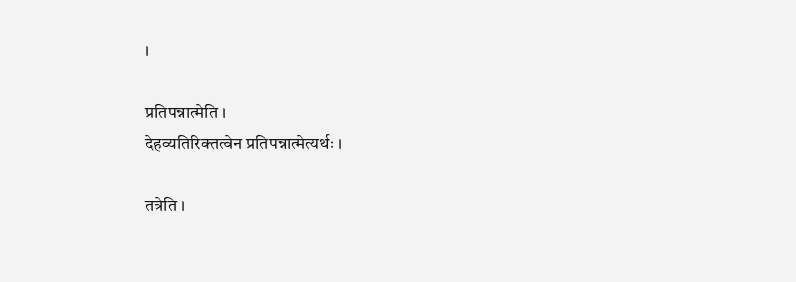।

प्रतिपन्नात्मेति ।
देहव्यतिरिक्तत्वेन प्रतिपन्नात्मेत्यर्थः ।

तत्रेति ।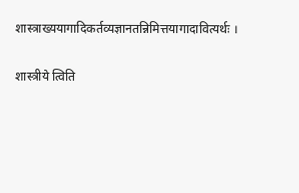शास्त्राख्ययागादिकर्तव्यज्ञानतन्निमित्तयागादावित्यर्थः ।

शास्त्रीये त्विति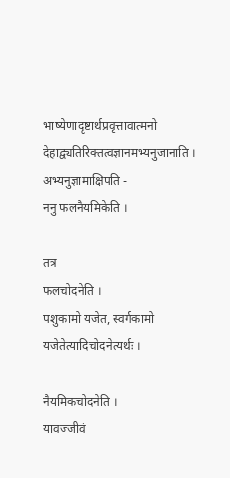भाष्येणादृष्टार्थप्रवृत्तावात्मनो देहाद्व्यतिरिक्तत्वज्ञानमभ्यनुजानाति । अभ्यनुज्ञामाक्षिपति -
ननु फलनैयमिकेति ।

तत्र
फलचोदनेति ।
पशुकामो यजेत, स्वर्गकामो यजेतेत्यादिचोदनेत्यर्थः ।

नैयमिकचोदनेति ।
यावज्जीवं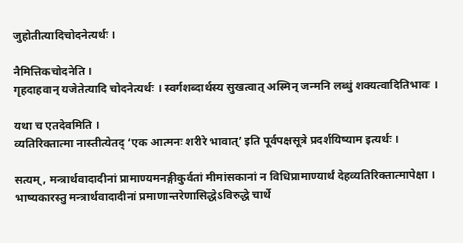जुहोतीत्यादिचोदनेत्यर्थः ।

नैमित्तिकचोदनेति ।
गृहदाहवान् यजेतेत्यादि चोदनेत्यर्थः । स्वर्गशब्दार्थस्य सुखत्वात् अस्मिन् जन्मनि लब्धुं शक्यत्वादितिभावः ।

यथा च एतदेवमिति ।
व्यतिरिक्तात्मा नास्तीत्येतद् ‘एक आत्मनः शरीरे भावात्’ इति पूर्वपक्षसूत्रे प्रदर्शयिष्याम इत्यर्थः ।

सत्यम् , मन्त्रार्थवादादीनां प्रामाण्यमनङ्गीकुर्वतां मीमांसकानां न विधिप्रामाण्यार्थं देहव्यतिरिक्तात्मापेक्षा । भाष्यकारस्तु मन्त्रार्थवादादीनां प्रमाणान्तरेणासिद्धेऽविरुद्धे चार्थे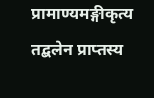प्रामाण्यमङ्गीकृत्य तद्बलेन प्राप्तस्य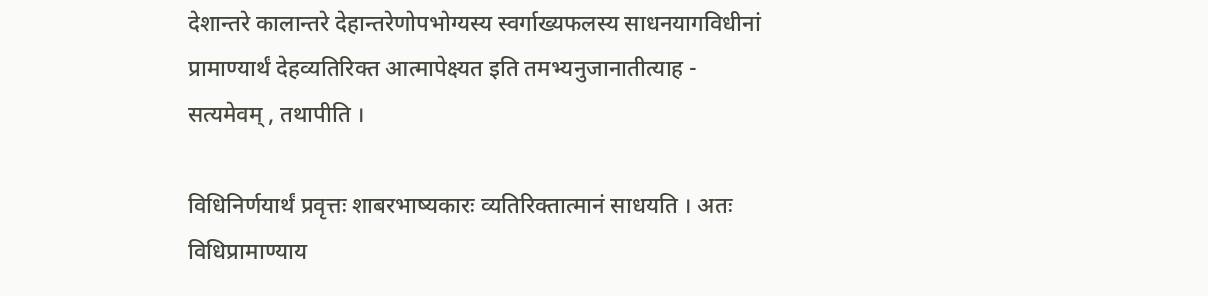देशान्तरे कालान्तरे देहान्तरेणोपभोग्यस्य स्वर्गाख्यफलस्य साधनयागविधीनां प्रामाण्यार्थं देहव्यतिरिक्त आत्मापेक्ष्यत इति तमभ्यनुजानातीत्याह -
सत्यमेवम् , तथापीति ।

विधिनिर्णयार्थं प्रवृत्तः शाबरभाष्यकारः व्यतिरिक्तात्मानं साधयति । अतः विधिप्रामाण्याय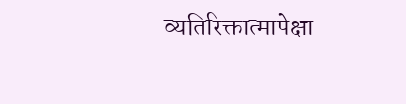व्यतिरिक्तात्मापेक्षा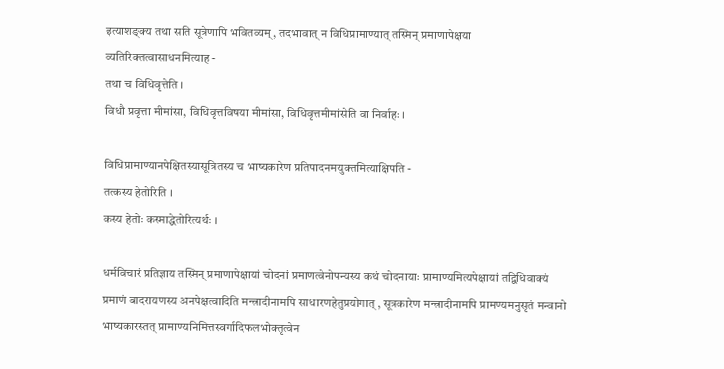इत्याशङ्क्य तथा सति सूत्रेणापि भवितव्यम् , तदभावात् न विधिप्रामाण्यात् तस्मिन् प्रमाणापेक्षया व्यतिरिक्तत्वासाधनमित्याह -
तथा च विधिवृत्तेति ।
विधौ प्रवृत्ता मीमांसा, विधिवृत्तविषया मीमांसा, विधिवृत्तमीमांसेति वा निर्वाहः ।

विधिप्रामाण्यानपेक्षितस्यासूत्रितस्य च भाष्यकारेण प्रतिपादनमयुक्तमित्याक्षिपति -
तत्कस्य हेतोरिति ।
कस्य हेतोः कस्माद्धेतोरित्यर्थः ।

धर्मविचारं प्रतिज्ञाय तस्मिन् प्रमाणापेक्षायां चोदनां प्रमाणत्वेनोपन्यस्य कथं चोदनायाः प्रामाण्यमित्यपेक्षायां तद्विधिवाक्यं प्रमाणं बादरायणस्य अनपेक्षत्वादिति मन्त्रादीनामपि साधारणहेतुप्रयोगात् , सूत्रकारेण मन्त्रादीनामपि प्रामण्यमनुसृतं मन्वानो भाष्यकारस्तत् प्रामाण्यनिमित्तस्वर्गादिफलभोक्तृत्वेन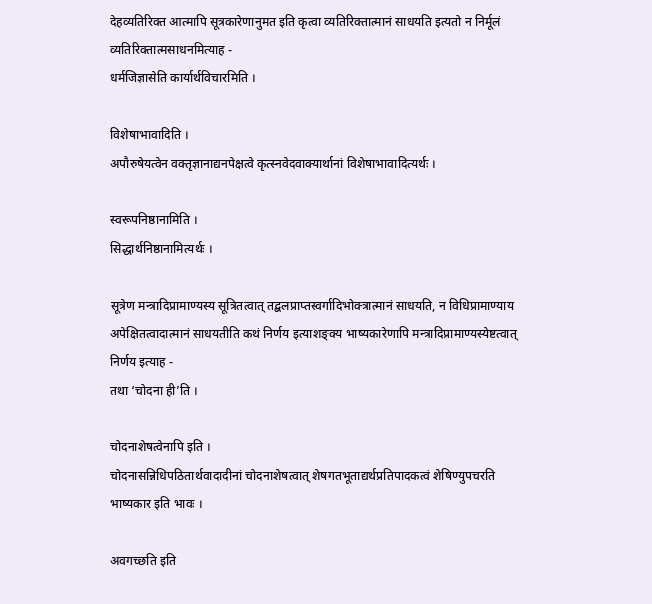देहव्यतिरिक्त आत्मापि सूत्रकारेणानुमत इति कृत्वा व्यतिरिक्तात्मानं साधयति इत्यतो न निर्मूलं व्यतिरिक्तात्मसाधनमित्याह -
धर्मजिज्ञासेति कार्यार्थविचारमिति ।

विशेषाभावादिति ।
अपौरुषेयत्वेन वक्तृज्ञानाद्यनपेक्षत्वे कृत्स्नवेदवाक्यार्थानां विशेषाभावादित्यर्थः ।

स्वरूपनिष्ठानामिति ।
सिद्धार्थनिष्ठानामित्यर्थः ।

सूत्रेण मन्त्रादिप्रामाण्यस्य सूत्रितत्वात् तद्बलप्राप्तस्वर्गादिभोक्त्रात्मानं साधयति, न विधिप्रामाण्याय अपेक्षितत्वादात्मानं साधयतीति कथं निर्णय इत्याशङ्क्य भाष्यकारेणापि मन्त्रादिप्रामाण्यस्येष्टत्वात् निर्णय इत्याह -
तथा ‘चोदना ही’ति ।

चोदनाशेषत्वेनापि इति ।
चोदनासन्निधिपठितार्थवादादीनां चोदनाशेषत्वात् शेषगतभूताद्यर्थप्रतिपादकत्वं शेषिण्युपचरति भाष्यकार इति भावः ।

अवगच्छति इति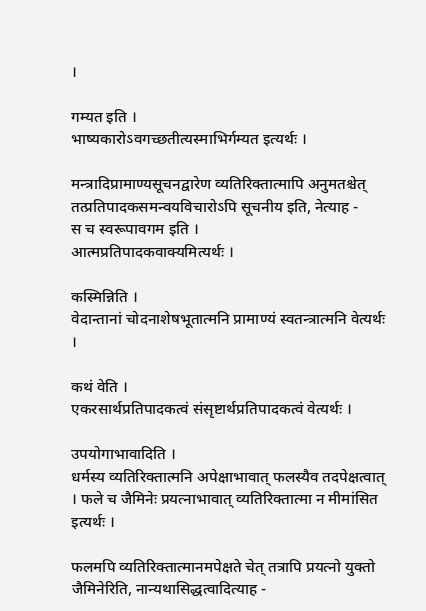।

गम्यत इति ।
भाष्यकारोऽवगच्छतीत्यस्माभिर्गम्यत इत्यर्थः ।

मन्त्रादिप्रामाण्यसूचनद्वारेण व्यतिरिक्तात्मापि अनुमतश्चेत् तत्प्रतिपादकसमन्वयविचारोऽपि सूचनीय इति, नेत्याह -
स च स्वरूपावगम इति ।
आत्मप्रतिपादकवाक्यमित्यर्थः ।

कस्मिन्निति ।
वेदान्तानां चोदनाशेषभूतात्मनि प्रामाण्यं स्वतन्त्रात्मनि वेत्यर्थः ।

कथं वेति ।
एकरसार्थप्रतिपादकत्वं संसृष्टार्थप्रतिपादकत्वं वेत्यर्थः ।

उपयोगाभावादिति ।
धर्मस्य व्यतिरिक्तात्मनि अपेक्षाभावात् फलस्यैव तदपेक्षत्वात् । फले च जैमिनेः प्रयत्नाभावात् व्यतिरिक्तात्मा न मीमांसित इत्यर्थः ।

फलमपि व्यतिरिक्तात्मानमपेक्षते चेत् तत्रापि प्रयत्नो युक्तो जैमिनेरिति, नान्यथासिद्धत्वादित्याह -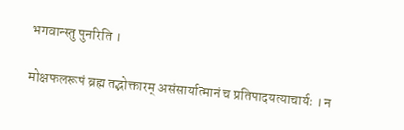भगवान्स्तु पुनरिति ।

मोक्षफलरूपं ब्रह्म तद्भोक्तारम् असंसार्यात्मानं च प्रतिपादयत्याचार्यः । न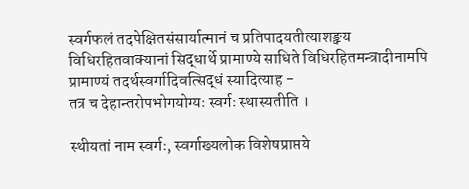स्वर्गफलं तदपेक्षितसंसार्यात्मानं च प्रतिपादयतीत्याशङ्क्य विधिरहितवाक्यानां सिद्धार्थे प्रामाण्ये साधिते विधिरहितमन्त्रादीनामपि प्रामाण्यं तदर्थस्वर्गादिवत्सिद्धं स्यादित्याह -
तत्र च देहान्तरोपभोगयोग्यः स्वर्गः स्थास्यतीति ।

स्थीयतां नाम स्वर्गः, स्वर्गाख्यलोक विशेषप्राप्तये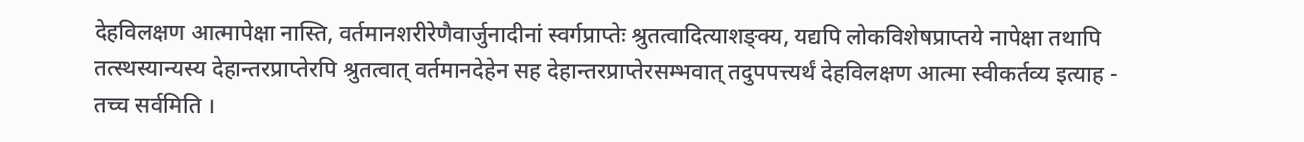देहविलक्षण आत्मापेक्षा नास्ति, वर्तमानशरीरेणैवार्जुनादीनां स्वर्गप्राप्तेः श्रुतत्वादित्याशङ्क्य, यद्यपि लोकविशेषप्राप्तये नापेक्षा तथापि तत्स्थस्यान्यस्य देहान्तरप्राप्तेरपि श्रुतत्वात् वर्तमानदेहेन सह देहान्तरप्राप्तेरसम्भवात् तदुपपत्त्यर्थं देहविलक्षण आत्मा स्वीकर्तव्य इत्याह -
तच्च सर्वमिति ।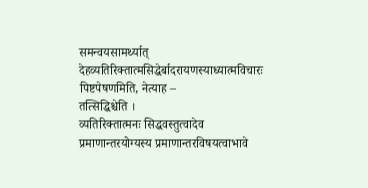समन्वयसामर्थ्यात् देहव्यतिरिक्तात्मसिद्धेर्बादरायणस्याध्यात्मविचारः पिष्टपेषणमिति, नेत्याह –
तत्सिद्धिश्चेति ।
व्यतिरिक्तात्मनः सिद्धवस्तुत्वादेव प्रमाणान्तरयोग्यस्य प्रमाणान्तरविषयत्वाभावे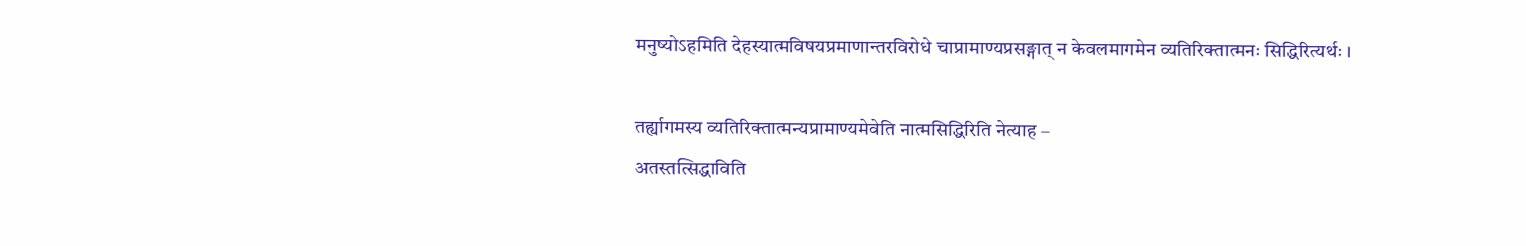मनुष्योऽहमिति देहस्यात्मविषयप्रमाणान्तरविरोधे चाप्रामाण्यप्रसङ्गात् न केवलमागमेन व्यतिरिक्तात्मनः सिद्धिरित्यर्थः ।

तर्ह्यागमस्य व्यतिरिक्तात्मन्यप्रामाण्यमेवेति नात्मसिद्धिरिति नेत्याह –
अतस्तत्सिद्धाविति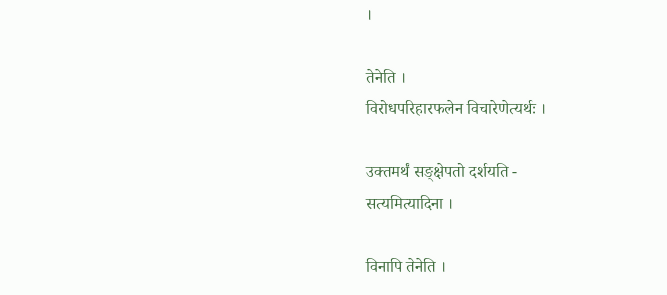।

तेनेति ।
विरोधपरिहारफलेन विचारेणेत्यर्थः ।

उक्तमर्थं सङ्क्षेपतो दर्शयति -
सत्यमित्यादिना ।

विनापि तेनेति ।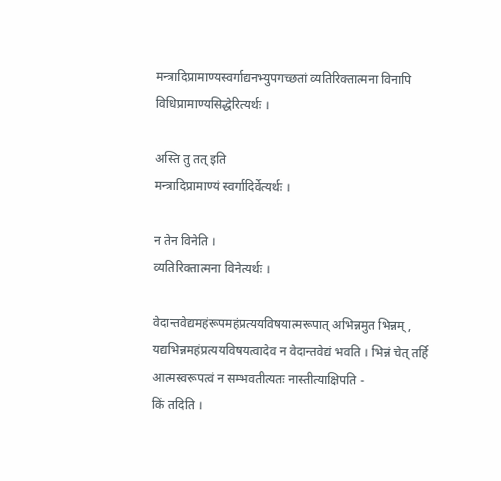मन्त्रादिप्रामाण्यस्वर्गाद्यनभ्युपगच्छतां व्यतिरिक्तात्मना विनापि विधिप्रामाण्यसिद्धेरित्यर्थः ।

अस्ति तु तत् इति
मन्त्रादिप्रामाण्यं स्वर्गादिर्वेत्यर्थः ।

न तेन विनेति ।
व्यतिरिक्तात्मना विनेत्यर्थः ।

वेदान्तवेद्यमहंरूपमहंप्रत्ययविषयात्मरूपात् अभिन्नमुत भिन्नम् , यद्यभिन्नमहंप्रत्ययविषयत्वादेव न वेदान्तवेद्यं भवति । भिन्नं चेत् तर्हि आत्मस्वरूपत्वं न सम्भवतीत्यतः नास्तीत्याक्षिपति -
किं तदिति ।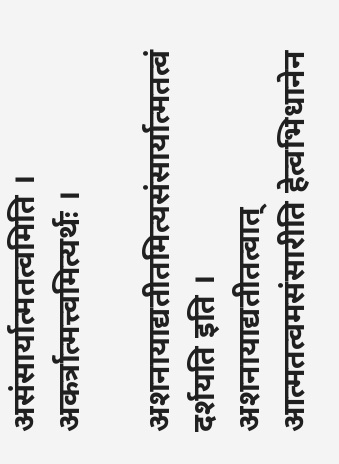असंसार्यात्मतत्वमिति ।
अकर्त्रात्मत्त्वमित्यर्थः ।

अशनायाद्यतीतमित्यसंसार्यात्मतत्वं दर्शयति इति ।
अशनायाद्यतीतत्वात् आत्मतत्वमसंसारीति हेत्वभिधानेन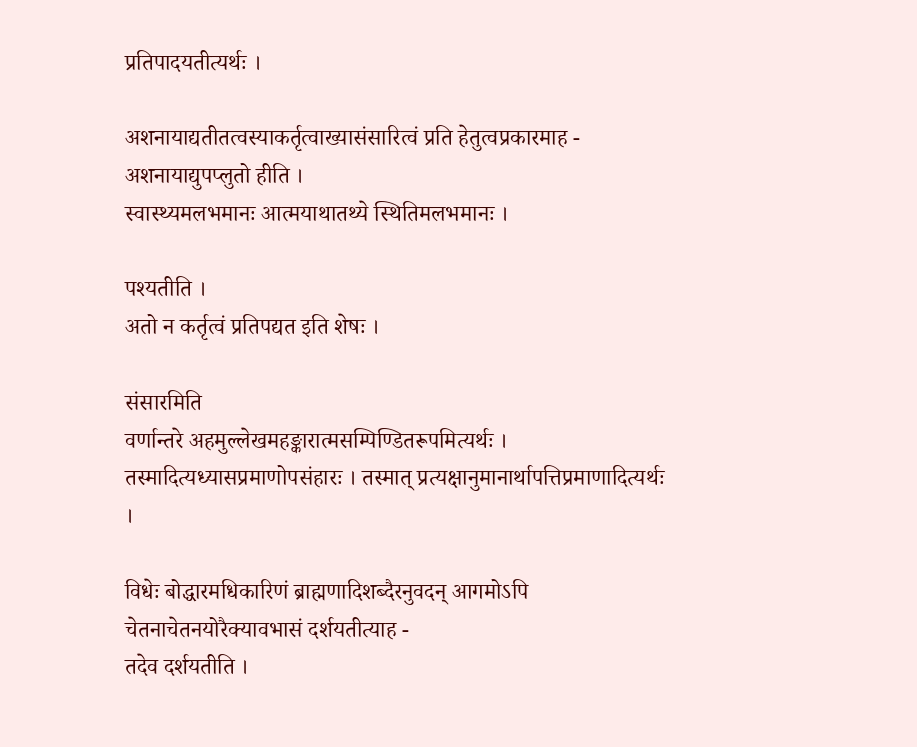प्रतिपादयतीत्यर्थः ।

अशनायाद्यतीतत्वस्याकर्तृत्वाख्यासंसारित्वं प्रति हेतुत्वप्रकारमाह -
अशनायाद्युपप्लुतो हीति ।
स्वास्थ्यमलभमानः आत्मयाथातथ्ये स्थितिमलभमानः ।

पश्यतीति ।
अतो न कर्तृत्वं प्रतिपद्यत इति शेषः ।

संसारमिति
वर्णान्तरे अहमुल्लेखमहङ्कारात्मसम्पिण्डितरूपमित्यर्थः । तस्मादित्यध्यासप्रमाणोपसंहारः । तस्मात् प्रत्यक्षानुमानार्थापत्तिप्रमाणादित्यर्थः ।

विधेः बोद्धारमधिकारिणं ब्राह्मणादिशब्दैरनुवदन् आगमोऽपि चेतनाचेतनयोरैक्यावभासं दर्शयतीत्याह -
तदेव दर्शयतीति ।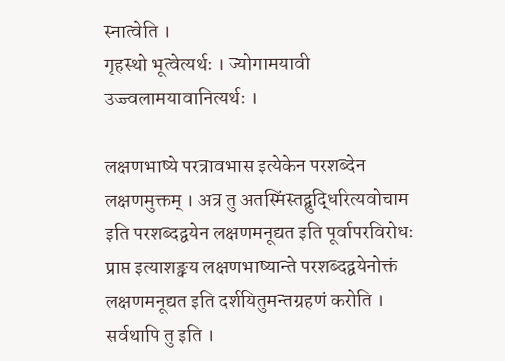स्नात्वेति ।
गृहस्थो भूत्वेत्यर्थः । ज्योगामयावी उज्ज्वलामयावानित्यर्थः ।

लक्षणभाष्ये परत्रावभास इत्येकेन परशब्देन लक्षणमुक्तम् । अत्र तु अतस्मिंस्तद्बुद्धिरित्यवोचाम इति परशब्दद्वयेन लक्षणमनूद्यत इति पूर्वापरविरोधः प्राप्त इत्याशङ्क्य लक्षणभाष्यान्ते परशब्दद्वयेनोक्तं लक्षणमनूद्यत इति दर्शयितुमन्तग्रहणं करोति ।
सर्वथापि तु इति ।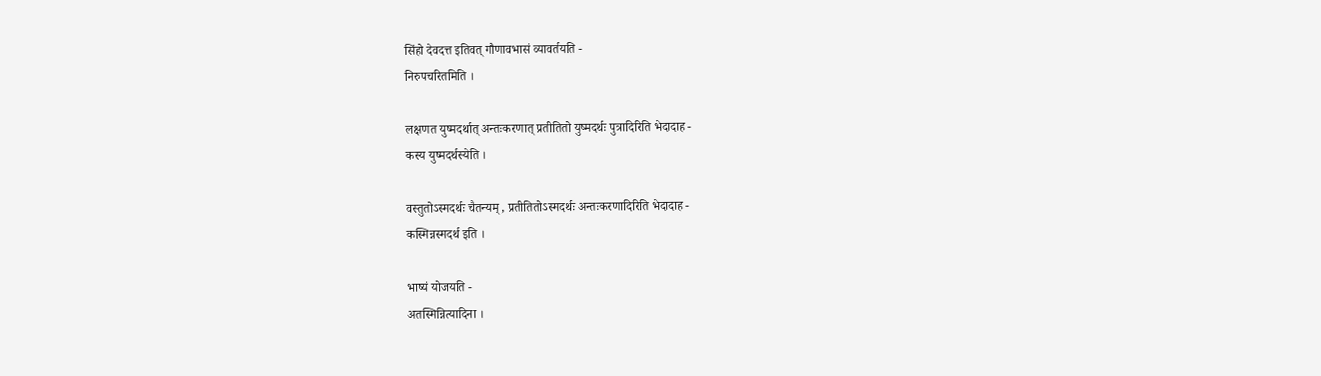सिंहो देवदत्त इतिवत् गौणावभासं व्यावर्तयति -
निरुपचरितमिति ।

लक्षणत युष्मदर्थात् अन्तःकरणात् प्रतीतितो युष्मदर्थः पुत्रादिरिति भेदादाह -
कस्य युष्मदर्थस्येति ।

वस्तुतोऽस्मदर्थः चैतन्यम् , प्रतीतितोऽस्मदर्थः अन्तःकरणादिरिति भेदादाह -
कस्मिन्नस्मदर्थ इति ।

भाष्यं योजयति -
अतस्मिन्नित्यादिना ।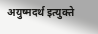अयुष्मदर्थ इत्युक्ते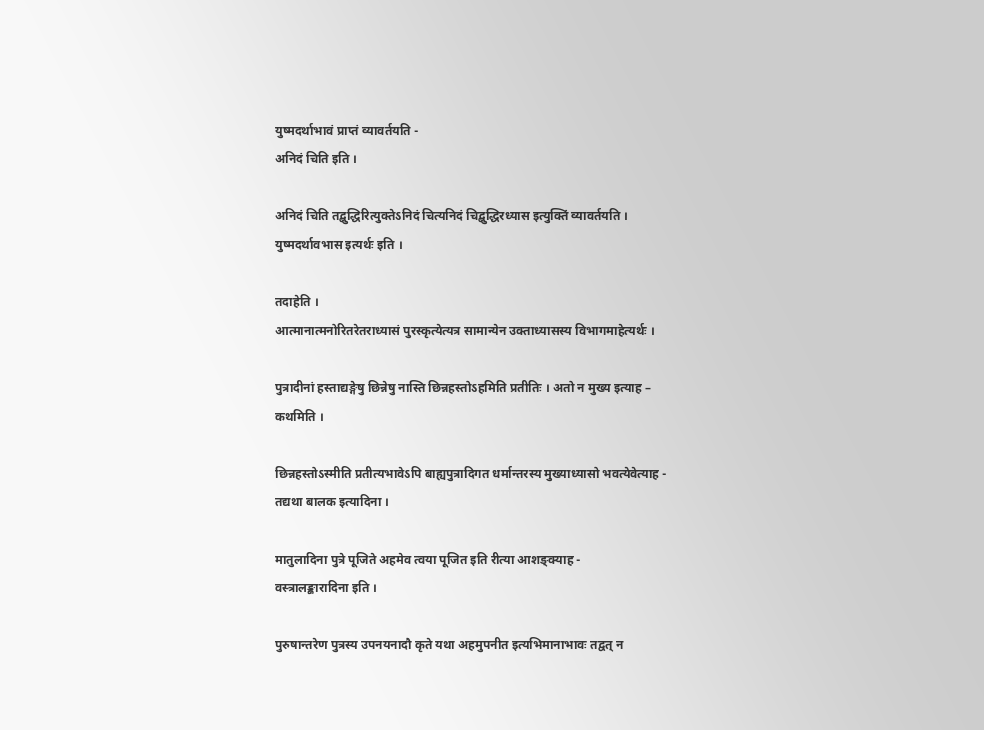युष्मदर्थाभावं प्राप्तं व्यावर्तयति -
अनिदं चिति इति ।

अनिदं चिति तद्बुद्धिरित्युक्तेऽनिदं चित्यनिदं चिद्बुद्धिरध्यास इत्युक्तिं व्यावर्तयति ।
युष्मदर्थावभास इत्यर्थः इति ।

तदाहेति ।
आत्मानात्मनोरितरेतराध्यासं पुरस्कृत्येत्यत्र सामान्येन उक्ताध्यासस्य विभागमाहेत्यर्थः ।

पुत्रादीनां हस्ताद्यङ्गेषु छिन्नेषु नास्ति छिन्नहस्तोऽहमिति प्रतीतिः । अतो न मुख्य इत्याह –
कथमिति ।

छिन्नहस्तोऽस्मीति प्रतीत्यभावेऽपि बाह्यपुत्रादिगत धर्मान्तरस्य मुख्याध्यासो भवत्येवेत्याह -
तद्यथा बालक इत्यादिना ।

मातुलादिना पुत्रे पूजिते अहमेव त्वया पूजित इति रीत्या आशङ्क्याह -
वस्त्रालङ्कारादिना इति ।

पुरुषान्तरेण पुत्रस्य उपनयनादौ कृते यथा अहमुपनीत इत्यभिमानाभावः तद्वत् न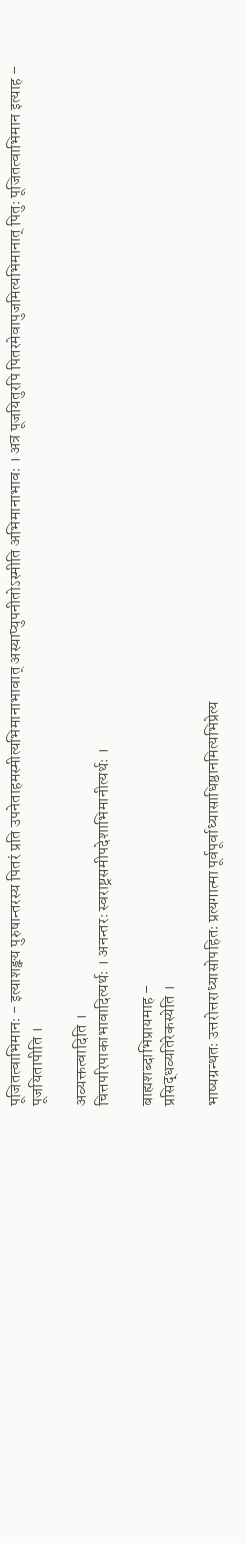पूजितत्वाभिमानः - इत्याशङ्क्य पुरुषान्तरस्य पितरं प्रति उपनेताहमस्मीत्यभिमानाभावात् अस्याप्युपनीतोऽस्मीति अभिमानाभावः । अत्र पूजयितुरपि पितरमेवापुजमित्यभिमानात् पितुः पूजितत्वाभिमान इत्याह –
पूजयितापीति ।

अव्यक्तत्वादिति ।
चित्तपरिपाकाभावादित्यर्थः । अनन्तरः स्वराष्ट्रसमीपदेशाभिमानीत्यर्थः ।

बाह्यशब्दाभिप्रायमाह –
प्रसिद्धव्यतिरेकस्येति ।

भाष्यग्रन्थतः उत्तरोत्तराध्यासोपहितः प्रत्यगात्मा पूर्वपूर्वाध्यासाधिष्ठानमित्यभिप्रेत्य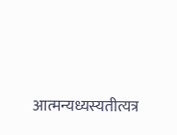आत्मन्यध्यस्यतीत्यत्र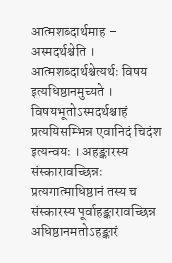आत्मशब्दार्थमाह –
अस्मदर्थश्चेति ।
आत्मशब्दार्थश्चेत्यर्थः विषय इत्यधिष्ठानमुच्यते । विषयभूतोऽस्मदर्थश्चाहं प्रत्ययिसम्भिन्न एवानिदं चिदंश इत्यन्वयः । अहङ्कारस्य संस्कारावच्छिन्नः प्रत्यगात्माधिष्ठानं तस्य च संस्कारस्य पूर्वाहङ्कारावच्छिन्न अधिष्ठानमतोऽहङ्कारं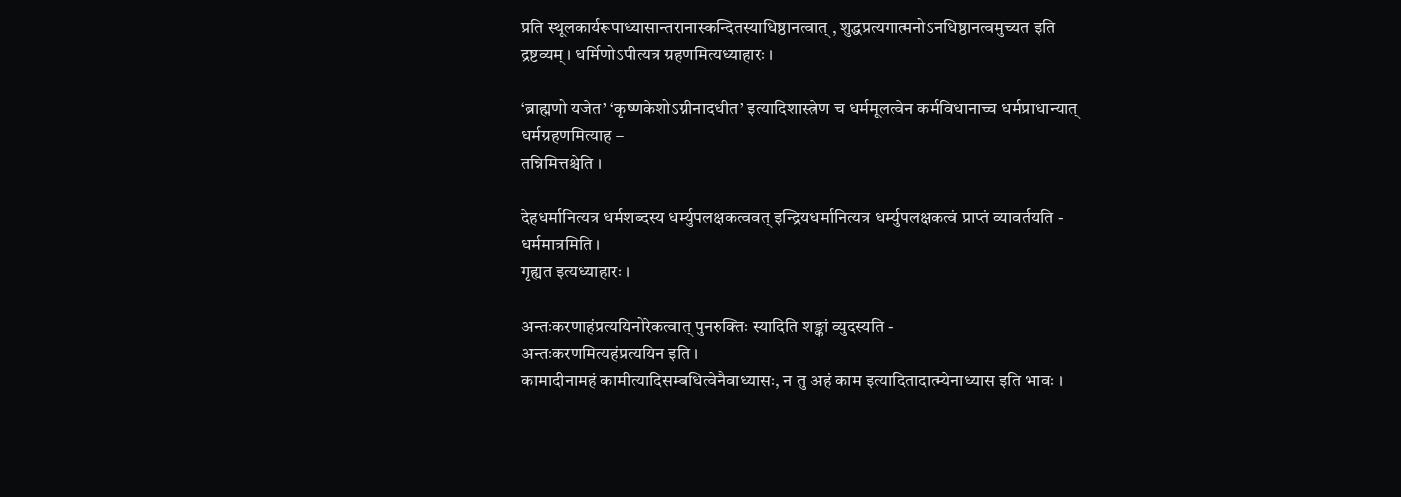प्रति स्थूलकार्यरूपाध्यासान्तरानास्कन्दितस्याधिष्ठानत्वात् , शुद्धप्रत्यगात्मनोऽनधिष्ठानत्वमुच्यत इति द्रष्टव्यम् । धर्मिणोऽपीत्यत्र ग्रहणमित्यध्याहारः ।

‘ब्राह्मणो यजेत’ ‘कृष्णकेशोऽग्नीनादधीत’ इत्यादिशास्त्रेण च धर्ममूलत्वेन कर्मविधानाच्च धर्मप्राधान्यात् धर्मग्रहणमित्याह –
तन्निमित्तश्चेति ।

देहधर्मानित्यत्र धर्मशब्दस्य धर्म्युपलक्षकत्ववत् इन्द्रियधर्मानित्यत्र धर्म्युपलक्षकत्वं प्राप्तं व्यावर्तयति -
धर्ममात्रमिति ।
गृह्यत इत्यध्याहारः ।

अन्तःकरणाहंप्रत्ययिनोरेकत्वात् पुनरुक्तिः स्यादिति शङ्कां व्युदस्यति -
अन्तःकरणमित्यहंप्रत्ययिन इति ।
कामादीनामहं कामीत्यादिसम्बधित्वेनैवाध्यासः, न तु अहं काम इत्यादितादात्म्येनाध्यास इति भावः ।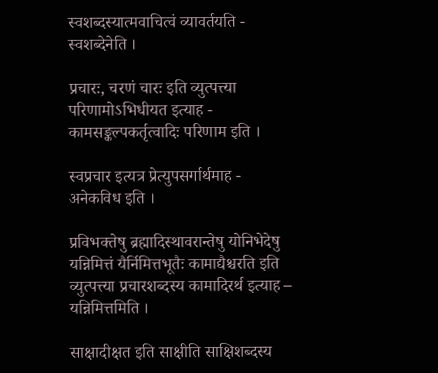स्वशब्दस्यात्मवाचित्वं व्यावर्तयति -
स्वशब्देनेति ।

प्रचारः, चरणं चारः इति व्युत्पत्त्या परिणामोऽभिधीयत इत्याह -
कामसङ्कल्पकर्तृत्वादिः परिणाम इति ।

स्वप्रचार इत्यत्र प्रेत्युपसर्गार्थमाह -
अनेकविध इति ।

प्रविभक्तेषु ब्रह्मादिस्थावरान्तेषु योनिभेदेषु यन्निमित्तं यैर्निमित्तभूतैः कामाद्यैश्चरति इति व्युत्पत्त्या प्रचारशब्दस्य कामादिरर्थ इत्याह –
यन्निमित्तमिति ।

साक्षादीक्षत इति साक्षीति साक्षिशब्दस्य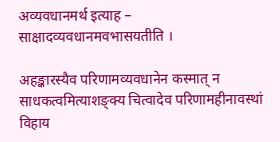अव्यवधानमर्थ इत्याह –
साक्षादव्यवधानमवभासयतीति ।

अहङ्कारस्यैव परिणामव्यवधानेन कस्मात् न साधकत्वमित्याशङ्क्य चित्वादेव परिणामहीनावस्थां विहाय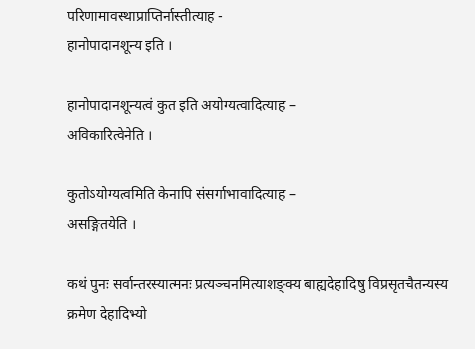परिणामावस्थाप्राप्तिर्नास्तीत्याह -
हानोपादानशून्य इति ।

हानोपादानशून्यत्वं कुत इति अयोग्यत्वादित्याह –
अविकारित्वेनेति ।

कुतोऽयोग्यत्वमिति केनापि संसर्गाभावादित्याह –
असङ्गितयेति ।

कथं पुनः सर्वान्तरस्यात्मनः प्रत्यञ्चनमित्याशङ्क्य बाह्यदेहादिषु विप्रसृतचैतन्यस्य क्रमेण देहादिभ्यो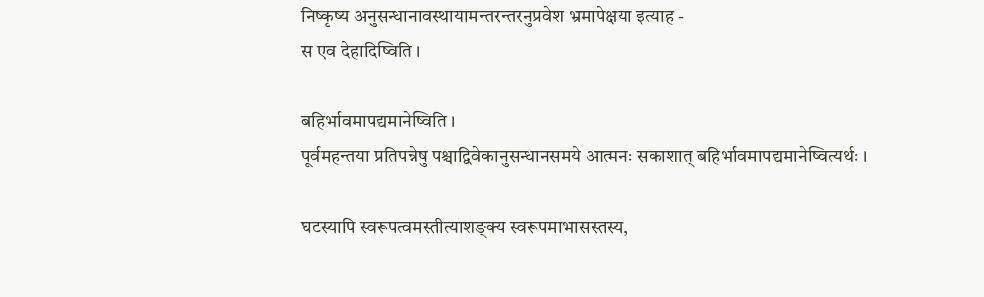निष्कृष्य अनुसन्धानावस्थायामन्तरन्तरनुप्रवेश भ्रमापेक्षया इत्याह -
स एव देहादिष्विति ।

बहिर्भावमापद्यमानेष्विति ।
पूर्वमहन्तया प्रतिपन्नेषु पश्चाद्विवेकानुसन्धानसमये आत्मनः सकाशात् बहिर्भावमापद्यमानेष्वित्यर्थः ।

घटस्यापि स्वरूपत्वमस्तीत्याशङ्क्य स्वरूपमाभासस्तस्य,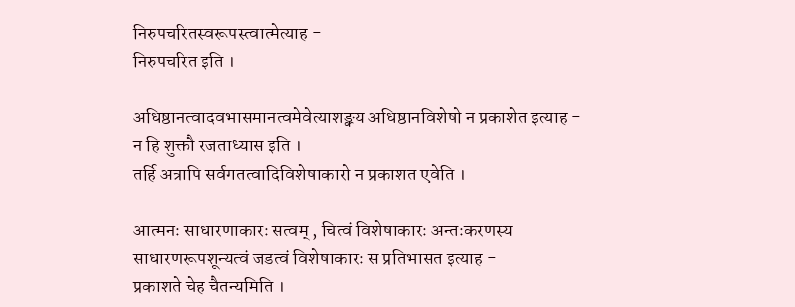निरुपचरितस्वरूपस्त्वात्मेत्याह -
निरुपचरित इति ।

अधिष्ठानत्वादवभासमानत्वमेवेत्याशङ्क्य अधिष्ठानविशेषो न प्रकाशेत इत्याह -
न हि शुक्तौ रजताध्यास इति ।
तर्हि अत्रापि सर्वगतत्वादिविशेषाकारो न प्रकाशत एवेति ।

आत्मनः साधारणाकारः सत्वम् , चित्वं विशेषाकारः अन्तःकरणस्य साधारणरूपशून्यत्वं जडत्वं विशेषाकारः स प्रतिभासत इत्याह -
प्रकाशते चेह चैतन्यमिति ।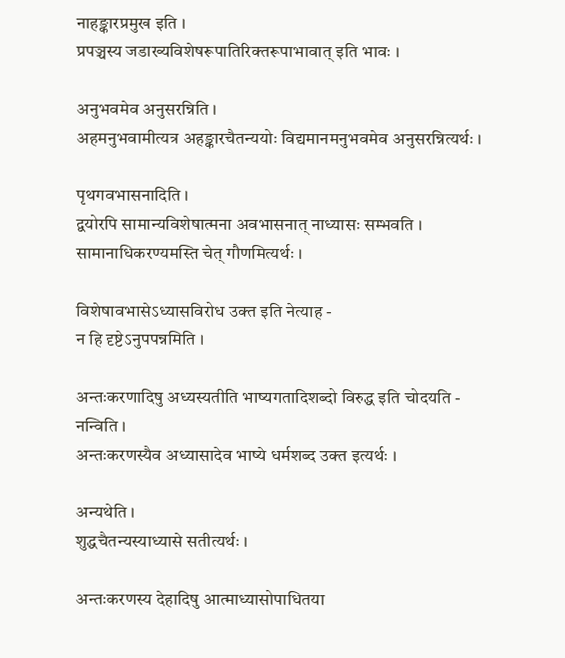नाहङ्कारप्रमुख इति ।
प्रपञ्चस्य जडाख्यविशेषरूपातिरिक्तरूपाभावात् इति भावः ।

अनुभवमेव अनुसरन्निति ।
अहमनुभवामीत्यत्र अहङ्कारचैतन्ययोः विद्यमानमनुभवमेव अनुसरन्नित्यर्थः ।

पृथगवभासनादिति ।
द्वयोरपि सामान्यविशेषात्मना अवभासनात् नाध्यासः सम्भवति । सामानाधिकरण्यमस्ति चेत् गौणमित्यर्थः ।

विशेषावभासेऽध्यासविरोध उक्त इति नेत्याह -
न हि दृष्टेऽनुपपन्नमिति ।

अन्तःकरणादिषु अध्यस्यतीति भाष्यगतादिशब्दो विरुद्ध इति चोदयति -
नन्विति ।
अन्तःकरणस्यैव अध्यासादेव भाष्ये धर्मशब्द उक्त इत्यर्थः ।

अन्यथेति ।
शुद्धचैतन्यस्याध्यासे सतीत्यर्थः ।

अन्तःकरणस्य देहादिषु आत्माध्यासोपाधितया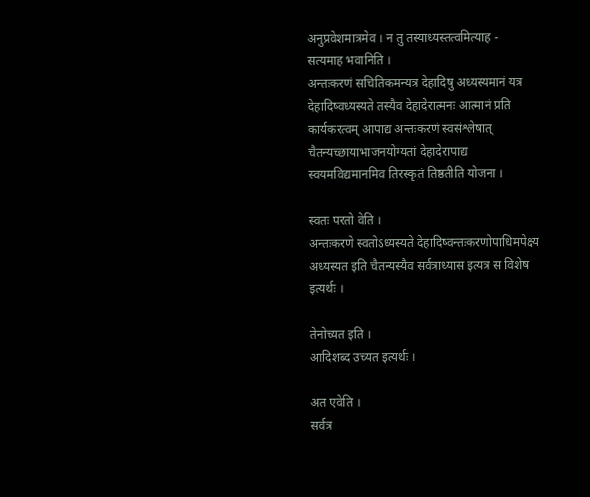अनुप्रवेशमात्रमेव । न तु तस्याध्यस्तत्वमित्याह -
सत्यमाह भवानिति ।
अन्तःकरणं सचितिकमन्यत्र देहादिषु अध्यस्यमानं यत्र देहादिष्वध्यस्यते तस्यैव देहादेरात्मनः आत्मानं प्रति कार्यकरत्वम् आपाद्य अन्तःकरणं स्वसंश्लेषात् चैतन्यच्छायाभाजनयोग्यतां देहादेरापाद्य स्वयमविद्यमानमिव तिरस्कृतं तिष्ठतीति योजना ।

स्वतः परतो वेति ।
अन्तःकरणे स्वतोऽध्यस्यते देहादिष्वन्तःकरणोपाधिमपेक्ष्य अध्यस्यत इति चैतन्यस्यैव सर्वत्राध्यास इत्यत्र स विशेष इत्यर्थः ।

तेनोच्यत इति ।
आदिशब्द उच्यत इत्यर्थः ।

अत एवेति ।
सर्वत्र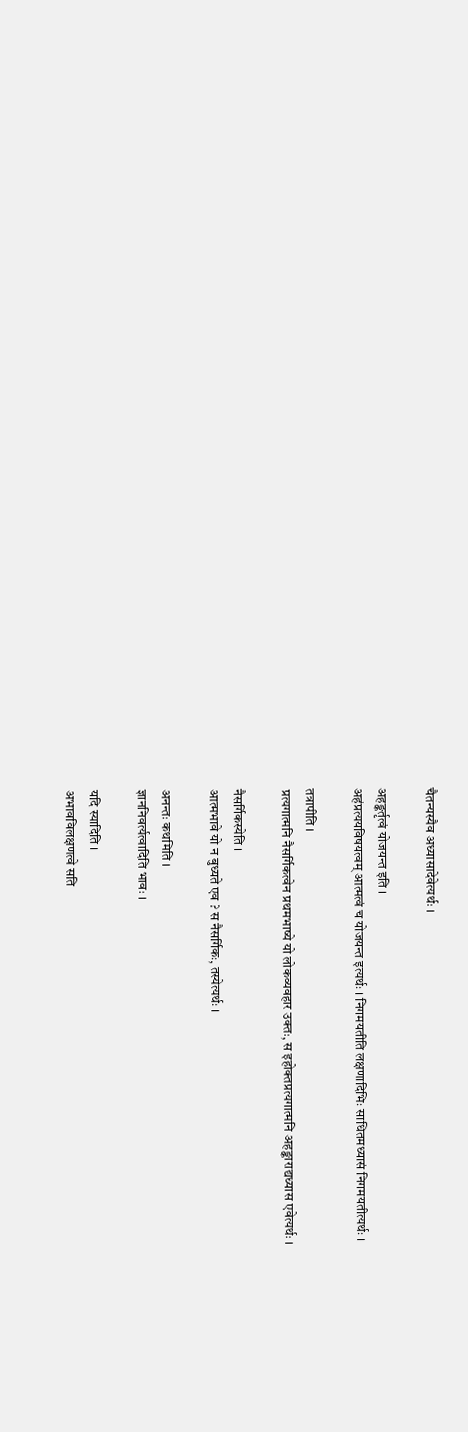चैतन्यस्यैव अध्यासादेवेत्यर्थः ।

अहङ्कर्तृत्वं योजयन्त इति ।
अहंप्रत्ययविषयत्वम् आत्मत्वं च योजयन्त इत्यर्थः । निगमयतीति लक्षणादिभिः साधितमध्यासं निगमयतीत्यर्थः ।

तत्रापीति ।
प्रत्यगात्मनि नैसर्गिकत्वेन प्रथमभाष्ये यो लोकव्यवहार उक्तः, स इहोक्तप्रत्यगात्मनि अहङ्काराद्यध्यास एवेत्यर्थः ।

नैसर्गिकस्येति ।
आत्मभावे यो न बुध्यते एव ? स नैसर्गिकः, तस्येत्यर्थः ।

अनन्तः कथमिति ।
ज्ञाननिवर्त्यत्वादिति भावः ।

यदि स्यादिति ।
अभावविलक्षणत्वे सति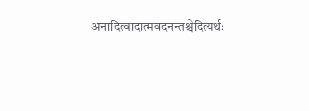अनादित्वादात्मवदनन्तश्चेदित्यर्थः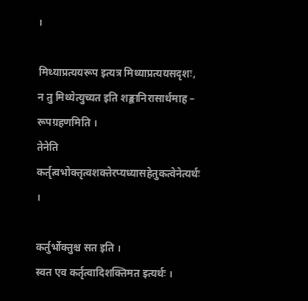।

मिथ्याप्रत्ययरूप इत्यत्र मिथ्याप्रत्ययसदृशः, न तु मिथ्येत्युच्यत इति शङ्कानिरासार्थमाह –
रूपग्रहणमिति ।
तेनेति कर्तृत्वभोक्तृत्वशक्तेरप्यध्यासहेतुकत्वेनेत्यर्थः ।

कर्तुर्भोक्तुश्च सत इति ।
स्वत एव कर्तृत्वादिशक्तिमत इत्यर्थः ।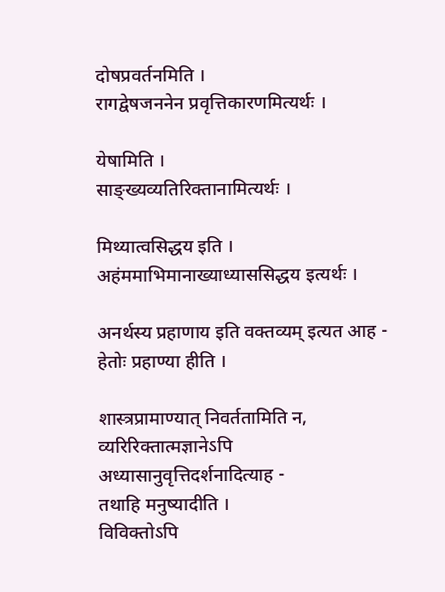दोषप्रवर्तनमिति ।
रागद्वेषजननेन प्रवृत्तिकारणमित्यर्थः ।

येषामिति ।
साङ्ख्यव्यतिरिक्तानामित्यर्थः ।

मिथ्यात्वसिद्धय इति ।
अहंममाभिमानाख्याध्याससिद्धय इत्यर्थः ।

अनर्थस्य प्रहाणाय इति वक्तव्यम् इत्यत आह -
हेतोः प्रहाण्या हीति ।

शास्त्रप्रामाण्यात् निवर्ततामिति न, व्यरिरिक्तात्मज्ञानेऽपि अध्यासानुवृत्तिदर्शनादित्याह -
तथाहि मनुष्यादीति ।
विविक्तोऽपि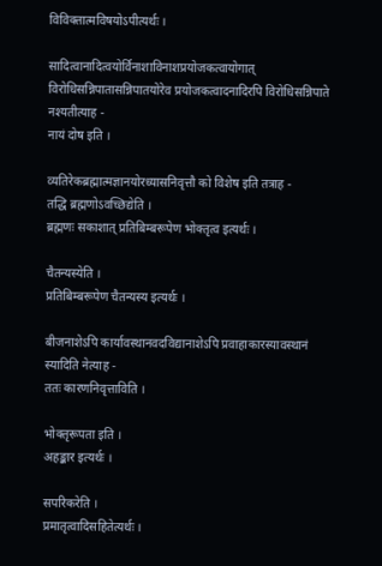विविक्तात्मविषयोऽपीत्यर्थः ।

सादित्वानादित्वयोर्विनाशाविनाशप्रयोजकत्वायोगात् विरोधिसन्निपातासन्निपातयोरेव प्रयोजकत्वादनादिरपि विरोधिसन्निपाते नश्यतीत्याह -
नायं दोष इति ।

व्यतिरेकब्रह्मात्मज्ञानयोरध्यासनिवृत्तौ को विशेष इति तत्राह -
तद्धि ब्रह्मणोऽवच्छिद्येति ।
ब्रह्मणः सकाशात् प्रतिबिम्बरूपेण भोक्तृत्व इत्यर्थः ।

चैतन्यस्येति ।
प्रतिबिम्बरूपेण चैतन्यस्य इत्यर्थः ।

बीजनाशेऽपि कार्यावस्थानवदविद्यानाशेऽपि प्रवाहाकारस्यावस्थानं स्यादिति नेत्याह -
ततः कारणनिवृत्ताविति ।

भोक्तृरूपता इति ।
अहङ्कार इत्यर्थः ।

सपरिकरेति ।
प्रमातृत्वादिसहितेत्यर्थः ।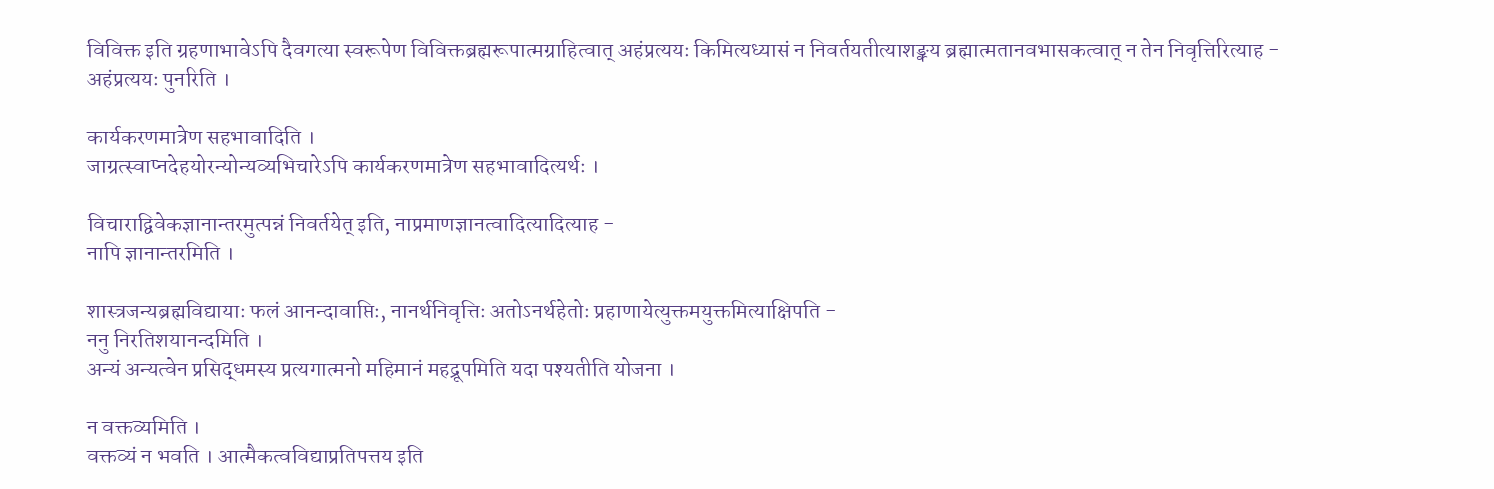विविक्त इति ग्रहणाभावेऽपि दैवगत्या स्वरूपेण विविक्तब्रह्मरूपात्मग्राहित्वात् अहंप्रत्ययः किमित्यध्यासं न निवर्तयतीत्याशङ्क्य ब्रह्मात्मतानवभासकत्वात् न तेन निवृत्तिरित्याह -
अहंप्रत्ययः पुनरिति ।

कार्यकरणमात्रेण सहभावादिति ।
जाग्रत्स्वाप्नदेहयोरन्योन्यव्यभिचारेऽपि कार्यकरणमात्रेण सहभावादित्यर्थः ।

विचाराद्विवेकज्ञानान्तरमुत्पन्नं निवर्तयेत् इति, नाप्रमाणज्ञानत्वादित्यादित्याह -
नापि ज्ञानान्तरमिति ।

शास्त्रजन्यब्रह्मविद्यायाः फलं आनन्दावाप्तिः, नानर्थनिवृत्तिः अतोऽनर्थहेतोः प्रहाणायेत्युक्तमयुक्तमित्याक्षिपति -
ननु निरतिशयानन्दमिति ।
अन्यं अन्यत्वेन प्रसिद्धमस्य प्रत्यगात्मनो महिमानं महद्रूपमिति यदा पश्यतीति योजना ।

न वक्तव्यमिति ।
वक्तव्यं न भवति । आत्मैकत्वविद्याप्रतिपत्तय इति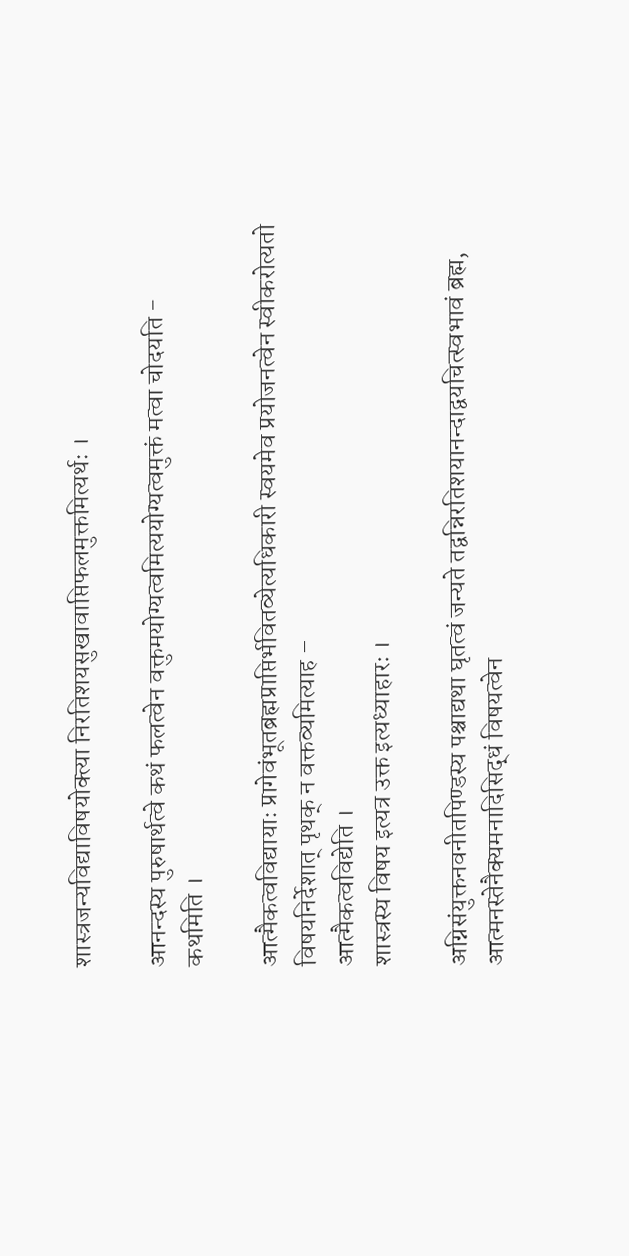शास्त्रजन्यविद्याविषयोक्त्या निरतिशयसुखावाप्तिफलमुक्तमित्यर्थः ।

आनन्दस्य पुरुषार्थत्वे कथं फलत्वेन वक्तुमयोग्यत्वमित्ययोग्यत्वमुक्तं मत्वा चोदयति -
कथमिति ।

आत्मैकत्वविद्यायाः प्रागेवंभूतब्रह्मप्राप्तिर्भवितव्येत्यधिकारी स्वयमेव प्रयोजनत्वेन स्वीकरोत्यतो विषयनिर्देशात् पृथक् न वक्तव्यमित्याह –
आत्मैकत्वविद्येति ।
शास्त्रस्य विषय इत्यत्र उक्त इत्यध्याहारः ।

अग्निसंयुक्तनवनीतपिण्डस्य पश्चाद्यथा घृतत्वं जन्यते तद्वन्निरतिशयानन्दाद्वयचित्स्वभावं ब्रह्म, आत्मनस्तेनैक्यमनादिसिद्धं विषयत्वेन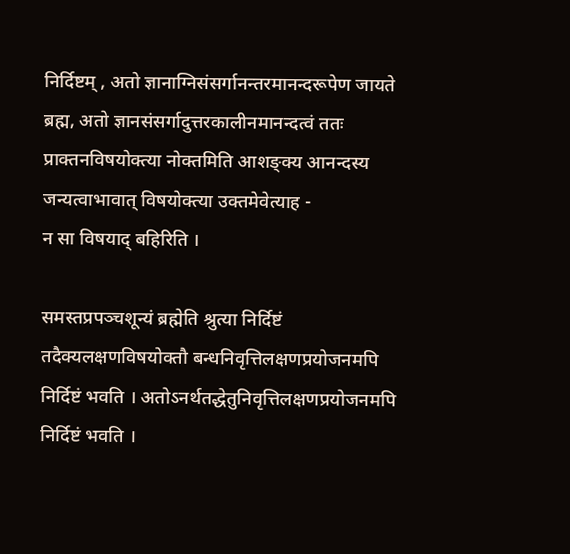निर्दिष्टम् , अतो ज्ञानाग्निसंसर्गानन्तरमानन्दरूपेण जायते ब्रह्म, अतो ज्ञानसंसर्गादुत्तरकालीनमानन्दत्वं ततः प्राक्तनविषयोक्त्या नोक्तमिति आशङ्क्य आनन्दस्य जन्यत्वाभावात् विषयोक्त्या उक्तमेवेत्याह -
न सा विषयाद् बहिरिति ।

समस्तप्रपञ्चशून्यं ब्रह्मेति श्रुत्या निर्दिष्टं तदैक्यलक्षणविषयोक्तौ बन्धनिवृत्तिलक्षणप्रयोजनमपि निर्दिष्टं भवति । अतोऽनर्थतद्धेतुनिवृत्तिलक्षणप्रयोजनमपि निर्दिष्टं भवति ।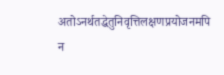अतोऽनर्थतद्धेतुनिवृत्तिलक्षणप्रयोजनमपि न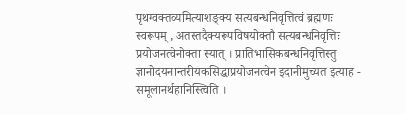पृथग्वक्तव्यमित्याशङ्क्य सत्यबन्धनिवृत्तित्वं ब्रह्मणः स्वरूपम् , अतस्तदैक्यरूपविषयोक्तौ सत्यबन्धनिवृत्तिः प्रयोजनत्वेनोक्ता स्यात् । प्रातिभासिकबन्धनिवृत्तिस्तु ज्ञानोदयनान्तरीयकसिद्धाप्रयोजनत्वेन इदानीमुच्यत इत्याह -
समूलानर्थहानिस्त्विति ।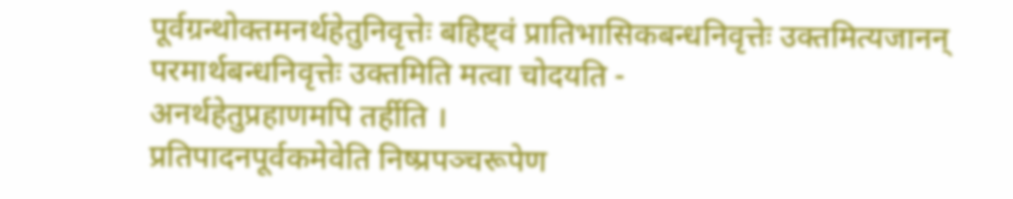पूर्वग्रन्थोक्तमनर्थहेतुनिवृत्तेः बहिष्ट्वं प्रातिभासिकबन्धनिवृत्तेः उक्तमित्यजानन् परमार्थबन्धनिवृत्तेः उक्तमिति मत्वा चोदयति -
अनर्थहेतुप्रहाणमपि तर्हीति ।
प्रतिपादनपूर्वकमेवेति निष्प्रपञ्चरूपेण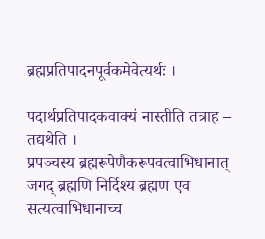ब्रह्मप्रतिपादनपूर्वकमेवेत्यर्थः ।

पदार्थप्रतिपादकवाक्यं नास्तीति तत्राह –
तद्यथेति ।
प्रपञ्चस्य ब्रह्मरूपेणैकरूपवत्वाभिधानात् जगद् ब्रह्मणि निर्दिश्य ब्रह्मण एव सत्यत्वाभिधानाच्च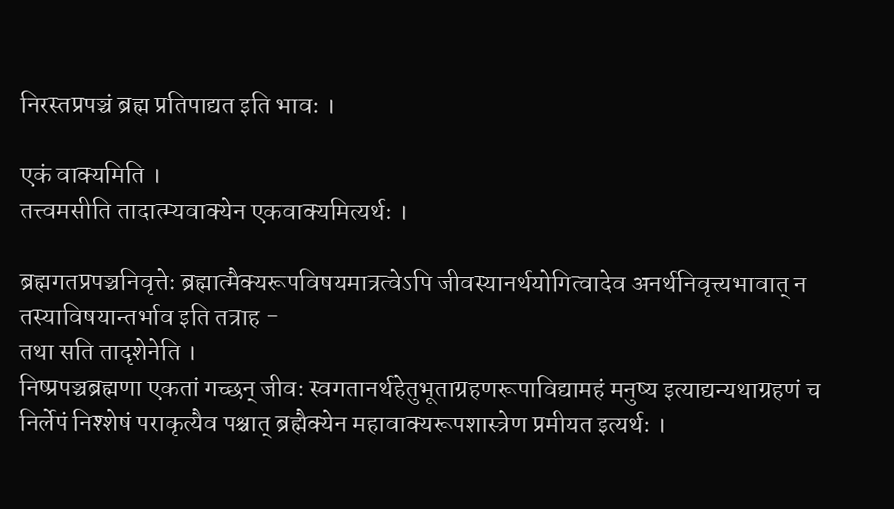निरस्तप्रपञ्चं ब्रह्म प्रतिपाद्यत इति भावः ।

एकं वाक्यमिति ।
तत्त्वमसीति तादात्म्यवाक्येन एकवाक्यमित्यर्थः ।

ब्रह्मगतप्रपञ्चनिवृत्तेः ब्रह्मात्मैक्यरूपविषयमात्रत्वेऽपि जीवस्यानर्थयोगित्वादेव अनर्थनिवृत्त्यभावात् न तस्याविषयान्तर्भाव इति तत्राह -
तथा सति तादृशेनेति ।
निष्प्रपञ्चब्रह्मणा एकतां गच्छन् जीवः स्वगतानर्थहेतुभूताग्रहणरूपाविद्यामहं मनुष्य इत्याद्यन्यथाग्रहणं च निर्लेपं निश्शेषं पराकृत्यैव पश्चात् ब्रह्मैक्येन महावाक्यरूपशास्त्रेण प्रमीयत इत्यर्थः ।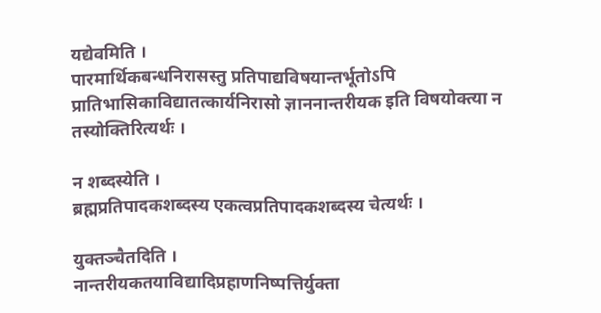यद्येवमिति ।
पारमार्थिकबन्धनिरासस्तु प्रतिपाद्यविषयान्तर्भूतोऽपि प्रातिभासिकाविद्यातत्कार्यनिरासो ज्ञाननान्तरीयक इति विषयोक्त्या न तस्योक्तिरित्यर्थः ।

न शब्दस्येति ।
ब्रह्मप्रतिपादकशब्दस्य एकत्वप्रतिपादकशब्दस्य चेत्यर्थः ।

युक्तञ्चैतदिति ।
नान्तरीयकतयाविद्यादिप्रहाणनिष्पत्तिर्युक्ता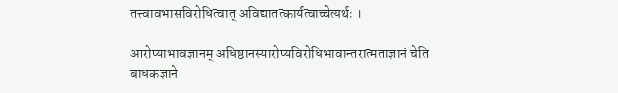तत्त्वावभासविरोधित्वात् अविद्यातत्कार्यत्वाच्चेत्यर्थः ।

आरोप्याभावज्ञानम् अधिष्ठानस्यारोप्यविरोधिभावान्तरात्मताज्ञानं चेति बाधकज्ञाने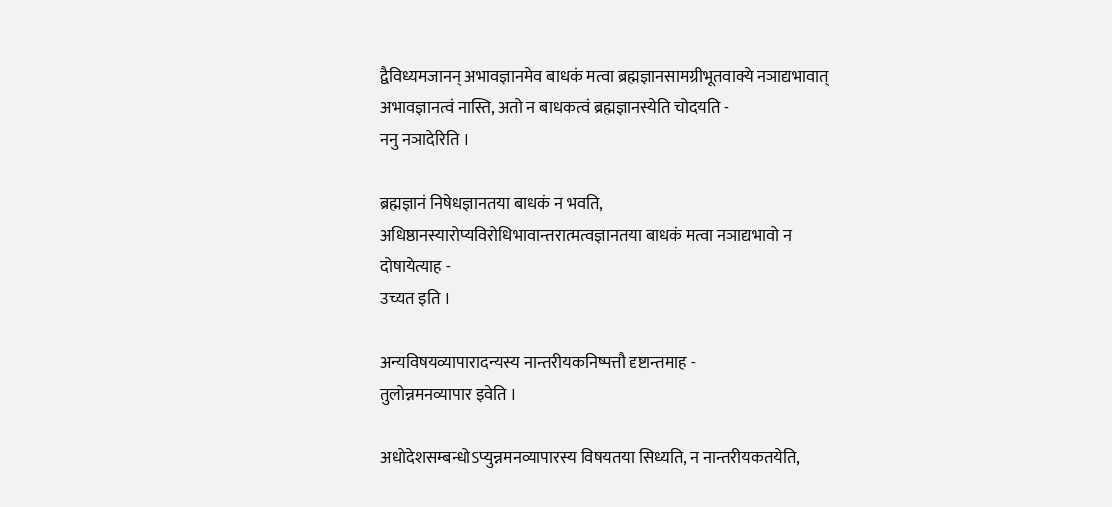द्वैविध्यमजानन् अभावज्ञानमेव बाधकं मत्वा ब्रह्मज्ञानसामग्रीभूतवाक्ये नञाद्यभावात् अभावज्ञानत्वं नास्ति, अतो न बाधकत्वं ब्रह्मज्ञानस्येति चोदयति -
ननु नञादेरिति ।

ब्रह्मज्ञानं निषेधज्ञानतया बाधकं न भवति, अधिष्ठानस्यारोप्यविरोधिभावान्तरात्मत्वज्ञानतया बाधकं मत्वा नञाद्यभावो न दोषायेत्याह -
उच्यत इति ।

अन्यविषयव्यापारादन्यस्य नान्तरीयकनिष्पत्तौ दृष्टान्तमाह -
तुलोन्नमनव्यापार इवेति ।

अधोदेशसम्बन्धोऽप्युन्नमनव्यापारस्य विषयतया सिध्यति, न नान्तरीयकतयेति,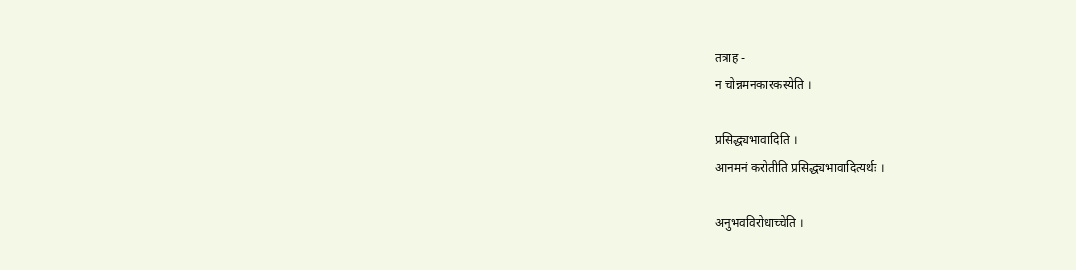तत्राह -
न चोन्नमनकारकस्येति ।

प्रसिद्ध्यभावादिति ।
आनमनं करोतीति प्रसिद्ध्यभावादित्यर्थः ।

अनुभवविरोधाच्चेति ।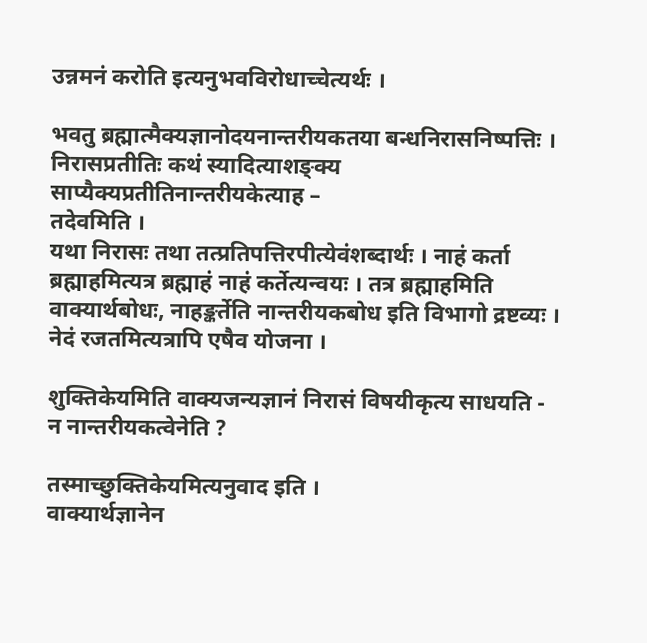उन्नमनं करोति इत्यनुभवविरोधाच्चेत्यर्थः ।

भवतु ब्रह्मात्मैक्यज्ञानोदयनान्तरीयकतया बन्धनिरासनिष्पत्तिः । निरासप्रतीतिः कथं स्यादित्याशङ्क्य साप्यैक्यप्रतीतिनान्तरीयकेत्याह –
तदेवमिति ।
यथा निरासः तथा तत्प्रतिपत्तिरपीत्येवंशब्दार्थः । नाहं कर्ता ब्रह्माहमित्यत्र ब्रह्माहं नाहं कर्तेत्यन्वयः । तत्र ब्रह्माहमिति वाक्यार्थबोधः, नाहङ्कर्तेति नान्तरीयकबोध इति विभागो द्रष्टव्यः । नेदं रजतमित्यत्रापि एषैव योजना ।

शुक्तिकेयमिति वाक्यजन्यज्ञानं निरासं विषयीकृत्य साधयति -
न नान्तरीयकत्वेनेति ?

तस्माच्छुक्तिकेयमित्यनुवाद इति ।
वाक्यार्थज्ञानेन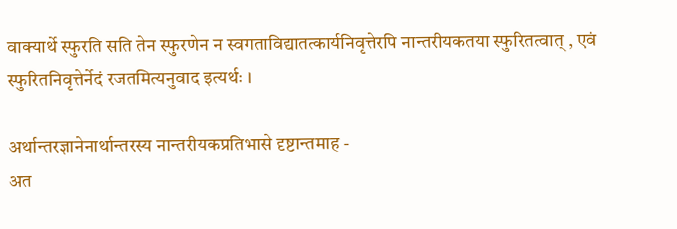वाक्यार्थे स्फुरति सति तेन स्फुरणेन न स्वगताविद्यातत्कार्यनिवृत्तेरपि नान्तरीयकतया स्फुरितत्वात् , एवं स्फुरितनिवृत्तेर्नेदं रजतमित्यनुवाद इत्यर्थः ।

अर्थान्तरज्ञानेनार्थान्तरस्य नान्तरीयकप्रतिभासे दृष्टान्तमाह -
अत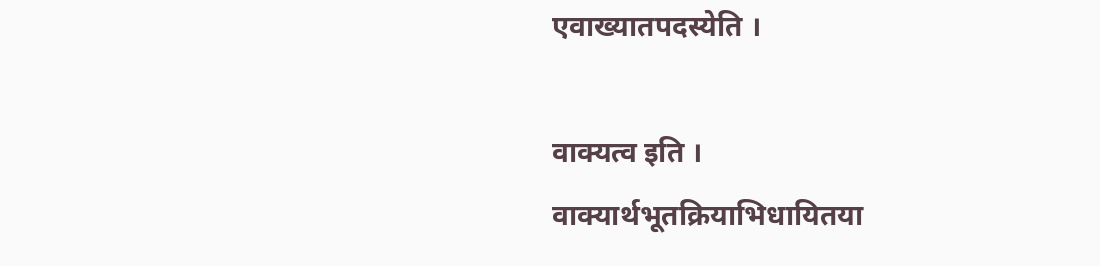एवाख्यातपदस्येति ।

वाक्यत्व इति ।
वाक्यार्थभूतक्रियाभिधायितया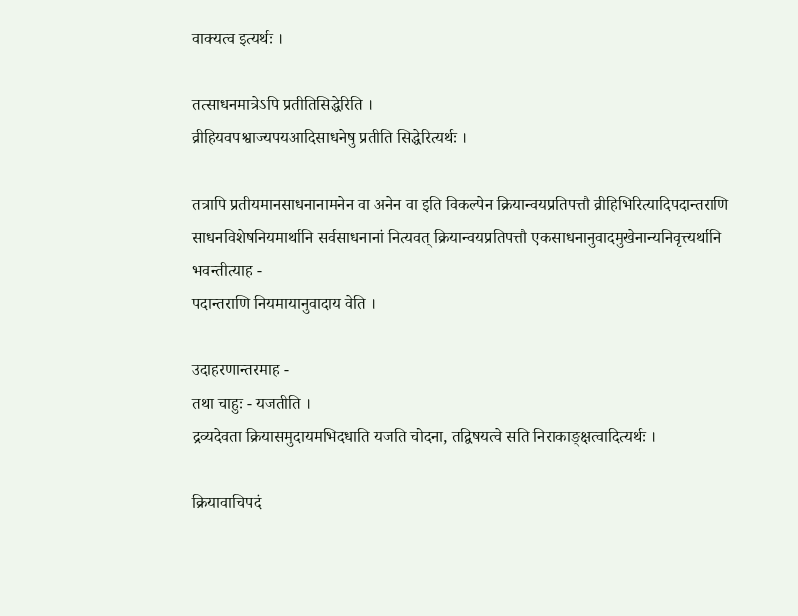वाक्यत्व इत्यर्थः ।

तत्साधनमात्रेऽपि प्रतीतिसिद्धेरिति ।
व्रीहियवपश्वाज्यपयआदिसाधनेषु प्रतीति सिद्धेरित्यर्थः ।

तत्रापि प्रतीयमानसाधनानामनेन वा अनेन वा इति विकल्पेन क्रियान्वयप्रतिपत्तौ व्रीहिभिरित्यादिपदान्तराणि साधनविशेषनियमार्थानि सर्वसाधनानां नित्यवत् क्रियान्वयप्रतिपत्तौ एकसाधनानुवादमुखेनान्यनिवृत्त्यर्थानि भवन्तीत्याह -
पदान्तराणि नियमायानुवादाय वेति ।

उदाहरणान्तरमाह -
तथा चाहुः - यजतीति ।
द्रव्यदेवता क्रियासमुदायमभिदधाति यजति चोदना, तद्विषयत्वे सति निराकाङ्क्षत्वादित्यर्थः ।

क्रियावाचिपदं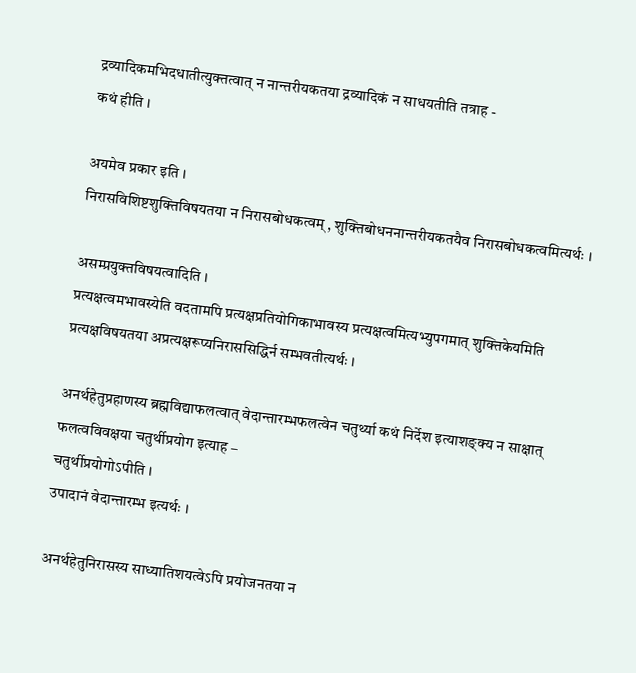द्रव्यादिकमभिदधातीत्युक्तत्वात् न नान्तरीयकतया द्रव्यादिकं न साधयतीति तत्राह -
कथं हीति ।

अयमेव प्रकार इति ।
निरासविशिष्टशुक्तिविषयतया न निरासबोधकत्वम् , शुक्तिबोधननान्तरीयकतयैव निरासबोधकत्वमित्यर्थः ।

असम्प्रयुक्तविषयत्वादिति ।
प्रत्यक्षत्वमभावस्येति वदतामपि प्रत्यक्षप्रतियोगिकाभावस्य प्रत्यक्षत्वमित्यभ्युपगमात् शुक्तिकेयमिति प्रत्यक्षविषयतया अप्रत्यक्षरूप्यनिराससिद्धिर्न सम्भवतीत्यर्थः ।

अनर्थहेतुप्रहाणस्य ब्रह्मविद्याफलत्वात् वेदान्तारम्भफलत्वेन चतुर्थ्या कथं निर्देश इत्याशङ्क्य न साक्षात् फलत्वविवक्षया चतुर्थीप्रयोग इत्याह –
चतुर्थीप्रयोगोऽपीति ।
उपादानं वेदान्तारम्भ इत्यर्थः ।

अनर्थहेतुनिरासस्य साध्यातिशयत्वेऽपि प्रयोजनतया न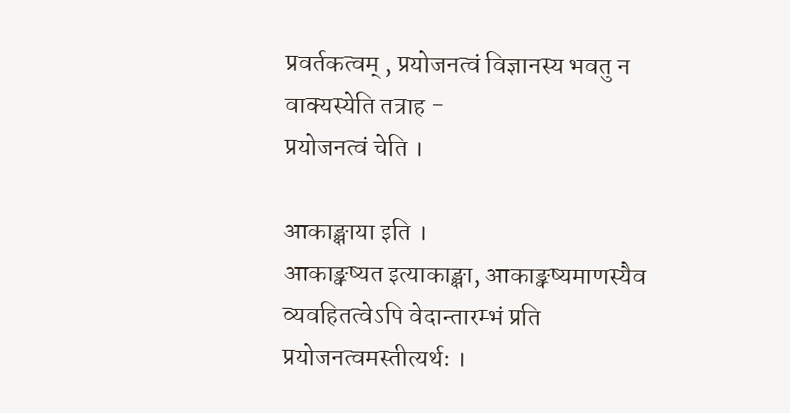प्रवर्तकत्वम् , प्रयोजनत्वं विज्ञानस्य भवतु न वाक्यस्येति तत्राह -
प्रयोजनत्वं चेति ।

आकाङ्क्षाया इति ।
आकाङ्क्ष्यत इत्याकाङ्क्षा, आकाङ्क्ष्यमाणस्यैव व्यवहितत्वेऽपि वेदान्तारम्भं प्रति प्रयोजनत्वमस्तीत्यर्थः ।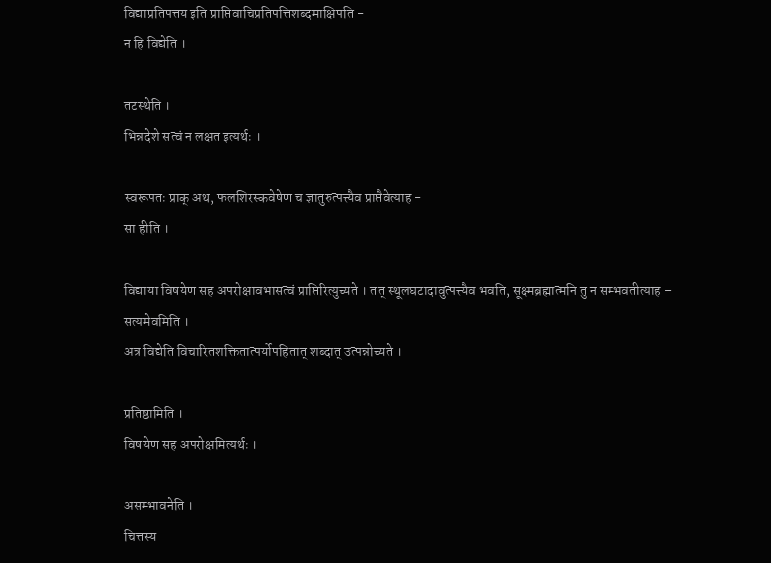विद्याप्रतिपत्तय इति प्राप्तिवाचिप्रतिपत्तिशब्दमाक्षिपति -
न हि विद्येति ।

तटस्थेति ।
भिन्नदेशे सत्वं न लक्षत इत्यर्थः ।

स्वरूपतः प्राक् अथ, फलशिरस्कवेषेण च ज्ञातुरुत्पत्त्यैव प्राप्तैवेत्याह -
सा हीति ।

विद्याया विषयेण सह अपरोक्षावभासत्वं प्राप्तिरित्युच्यते । तत् स्थूलघटादावुत्पत्त्यैव भवति, सूक्ष्मब्रह्मात्मनि तु न सम्भवतीत्याह –
सत्यमेवमिति ।
अत्र विद्येति विचारितशक्तितात्पर्योपहितात् शब्दात् उत्पन्नोच्यते ।

प्रतिष्ठामिति ।
विषयेण सह अपरोक्षमित्यर्थः ।

असम्भावनेति ।
चित्तस्य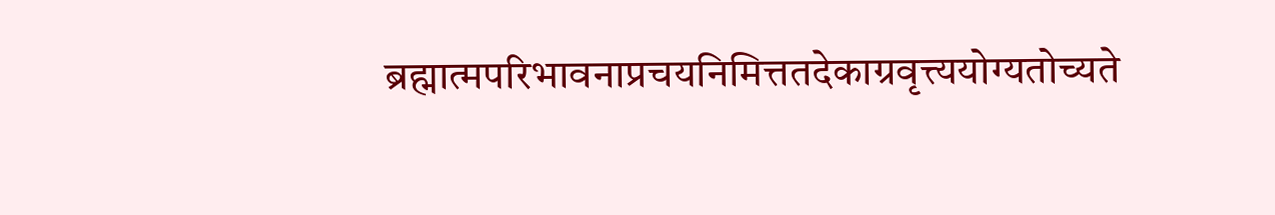ब्रह्मात्मपरिभावनाप्रचयनिमित्ततदेकाग्रवृत्त्ययोग्यतोच्यते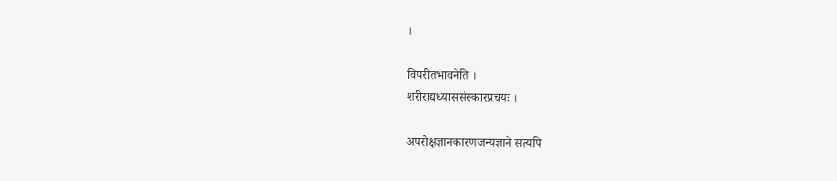।

विपरीतभावनेति ।
शरीराद्यध्याससंस्कारप्रचयः ।

अपरोक्षज्ञानकारणजन्यज्ञाने सत्यपि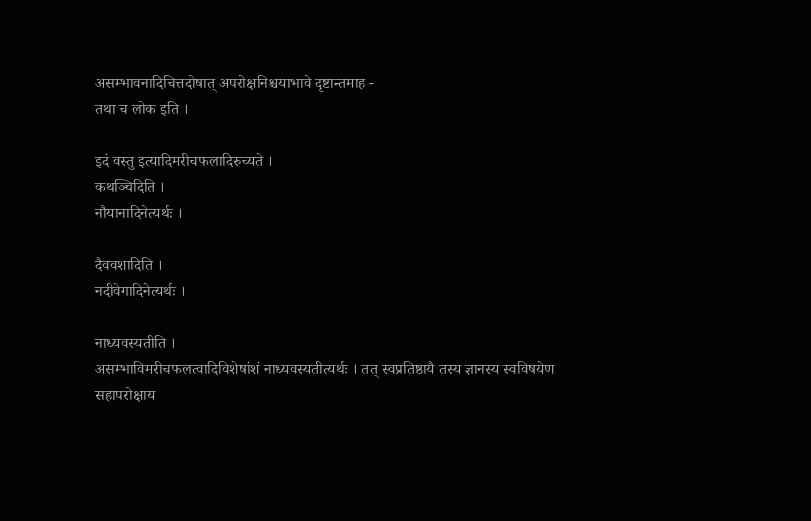असम्भावनादिचित्तदोषात् अपरोक्षनिश्चयाभावे दृष्टान्तमाह -
तथा च लोक इति ।

इदं वस्तु इत्यादिमरीचफलादिरुच्यते ।
कथञ्चिदिति ।
नौयानादिनेत्यर्थः ।

दैववशादिति ।
नदीवेगादिनेत्यर्थः ।

नाध्यवस्यतीति ।
असम्भाविमरीचफलत्वादिविशेषांशं नाध्यवस्यतीत्यर्थः । तत् स्वप्रतिष्ठायै तस्य ज्ञानस्य स्वविषयेण सहापरोक्षाय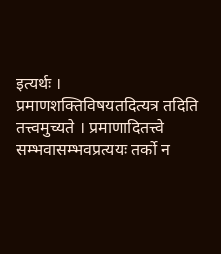इत्यर्थः । प्रमाणशक्तिविषयतदित्यत्र तदिति तत्त्वमुच्यते । प्रमाणादितत्त्वे सम्भवासम्भवप्रत्ययः तर्को न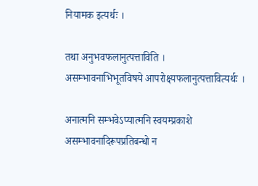नियामक इत्यर्थः ।

तथा अनुभवफलानुत्पत्ताविति ।
असम्भावनाभिभूतविषये आपरोक्ष्यफलानुत्पत्तावित्यर्थः ।

अनात्मनि सम्भवेऽप्यात्मनि स्वयम्प्रकाशे असम्भावनादिरूपप्रतिबन्धो न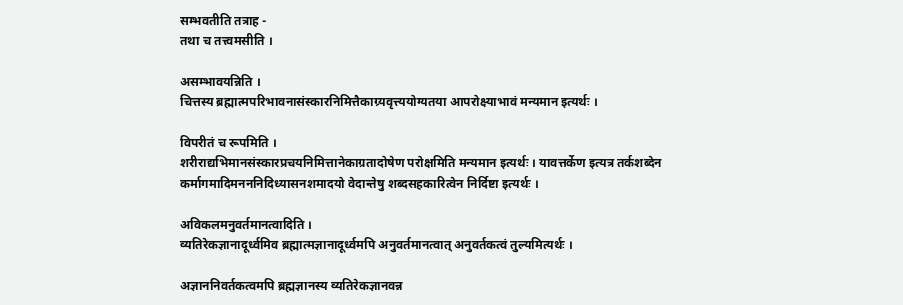सम्भवतीति तत्राह -
तथा च तत्त्वमसीति ।

असम्भावयन्निति ।
चित्तस्य ब्रह्मात्मपरिभावनासंस्कारनिमित्तैकाग्र्यवृत्त्ययोग्यतया आपरोक्ष्याभावं मन्यमान इत्यर्थः ।

विपरीतं च रूपमिति ।
शरीराद्यभिमानसंस्कारप्रचयनिमित्तानेकाग्रतादोषेण परोक्षमिति मन्यमान इत्यर्थः । यावत्तर्केण इत्यत्र तर्कशब्देन कर्मागमादिमनननिदिध्यासनशमादयो वेदान्तेषु शब्दसहकारित्वेन निर्दिष्टा इत्यर्थः ।

अविकलमनुवर्तमानत्वादिति ।
व्यतिरेकज्ञानादूर्ध्वमिव ब्रह्मात्मज्ञानादूर्ध्वमपि अनुवर्तमानत्वात् अनुवर्तकत्वं तुल्यमित्यर्थः ।

अज्ञाननिवर्तकत्वमपि ब्रह्मज्ञानस्य व्यतिरेकज्ञानवन्न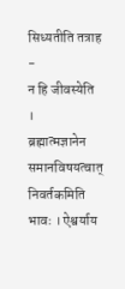सिध्यतीति तत्राह -
न हि जीवस्येति ।
ब्रह्मात्मज्ञानेन समानविषयत्वात् निवर्तकमिति भावः । ऐश्वर्याय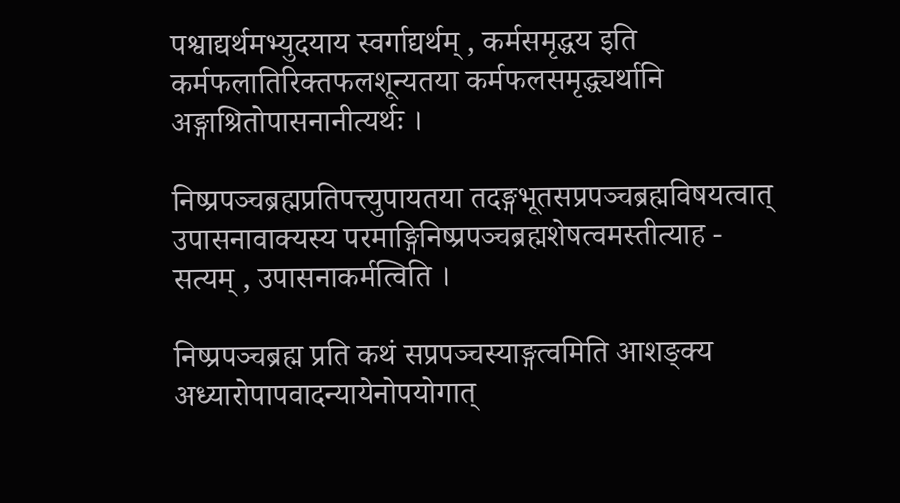पश्वाद्यर्थमभ्युदयाय स्वर्गाद्यर्थम् , कर्मसमृद्धय इति कर्मफलातिरिक्तफलशून्यतया कर्मफलसमृद्ध्यर्थानि अङ्गाश्रितोपासनानीत्यर्थः ।

निष्प्रपञ्चब्रह्मप्रतिपत्त्युपायतया तदङ्गभूतसप्रपञ्चब्रह्मविषयत्वात् उपासनावाक्यस्य परमाङ्गिनिष्प्रपञ्चब्रह्मशेषत्वमस्तीत्याह -
सत्यम् , उपासनाकर्मत्विति ।

निष्प्रपञ्चब्रह्म प्रति कथं सप्रपञ्चस्याङ्गत्वमिति आशङ्क्य अध्यारोपापवादन्यायेनोपयोगात्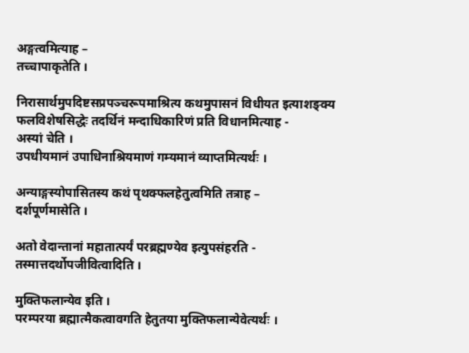अङ्गत्वमित्याह –
तच्चापाकृतेति ।

निरासार्थमुपदिष्टसप्रपञ्चरूपमाश्रित्य कथमुपासनं विधीयत इत्याशङ्क्य फलविशेषसिद्धेः तदर्थिनं मन्दाधिकारिणं प्रति विधानमित्याह -
अस्यां चेति ।
उपधीयमानं उपाधिनाश्रियमाणं गम्यमानं व्याप्तमित्यर्थः ।

अन्याङ्गस्योपासितस्य कथं पृथक्फलहेतुत्वमिति तत्राह –
दर्शपूर्णमासेति ।

अतो वेदान्तानां महातात्पर्यं परब्रह्मण्येव इत्युपसंहरति -
तस्मात्तदर्थोपजीवित्वादिति ।

मुक्तिफलान्येव इति ।
परम्परया ब्रह्मात्मैकत्वावगति हेतुतया मुक्तिफलान्येवेत्यर्थः ।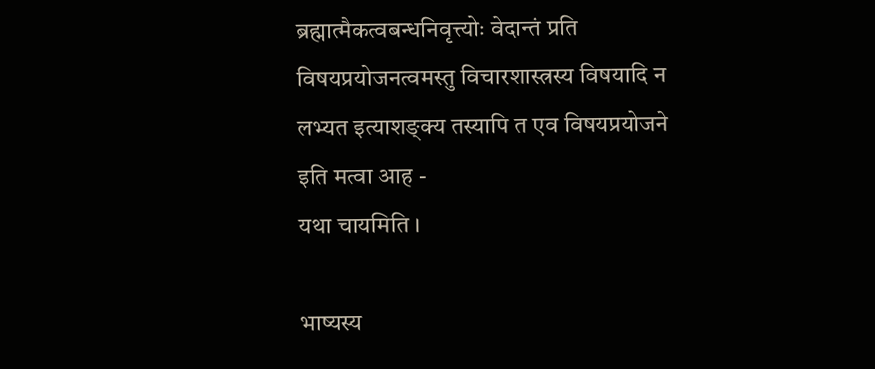ब्रह्मात्मैकत्वबन्धनिवृत्त्योः वेदान्तं प्रति विषयप्रयोजनत्वमस्तु विचारशास्त्रस्य विषयादि न लभ्यत इत्याशङ्क्य तस्यापि त एव विषयप्रयोजने इति मत्वा आह -
यथा चायमिति ।

भाष्यस्य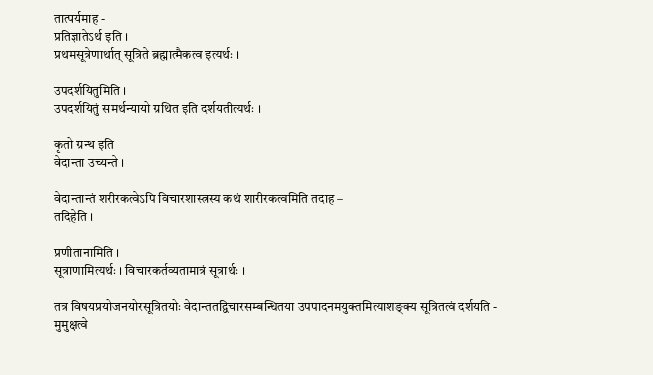तात्पर्यमाह -
प्रतिज्ञातेऽर्थ इति ।
प्रथमसूत्रेणार्थात् सूत्रिते ब्रह्मात्मैकत्व इत्यर्थः ।

उपदर्शयितुमिति ।
उपदर्शयितुं समर्थन्यायो ग्रथित इति दर्शयतीत्यर्थः ।

कृतो ग्रन्थ इति
वेदान्ता उच्यन्ते ।

वेदान्तान्तं शरीरकत्वेऽपि विचारशास्त्रस्य कथं शारीरकत्वमिति तदाह –
तदिहेति ।

प्रणीतानामिति ।
सूत्राणामित्यर्थः । विचारकर्तव्यतामात्रं सूत्रार्थः ।

तत्र विषयप्रयोजनयोरसूत्रितयोः वेदान्ततद्विचारसम्बन्धितया उपपादनमयुक्तमित्याशङ्क्य सूत्रितत्वं दर्शयति -
मुमुक्षत्वे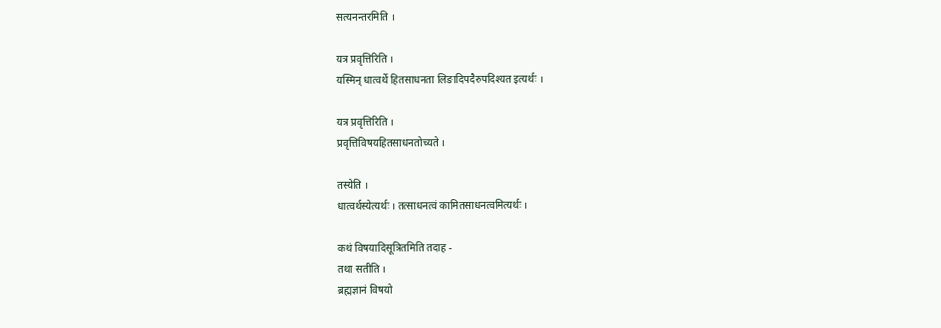सत्यनन्तरमिति ।

यत्र प्रवृत्तिरिति ।
यस्मिन् धात्वर्थे हितसाधनता लिङादिपदैरुपदिश्यत इत्यर्थः ।

यत्र प्रवृत्तिरिति ।
प्रवृत्तिविषयहितसाधनतोच्यते ।

तस्येति ।
धात्वर्थस्येत्यर्थः । तत्साधनत्वं कामितसाधनत्वमित्यर्थः ।

कथं विषयादिसूत्रितमिति तदाह -
तथा सतीति ।
ब्रह्मज्ञानं विषयो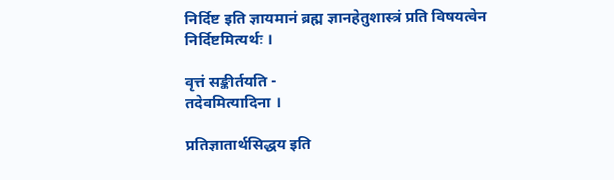निर्दिष्ट इति ज्ञायमानं ब्रह्म ज्ञानहेतुशास्त्रं प्रति विषयत्वेन निर्दिष्टमित्यर्थः ।

वृत्तं सङ्कीर्तयति -
तदेवमित्यादिना ।

प्रतिज्ञातार्थसिद्धय इति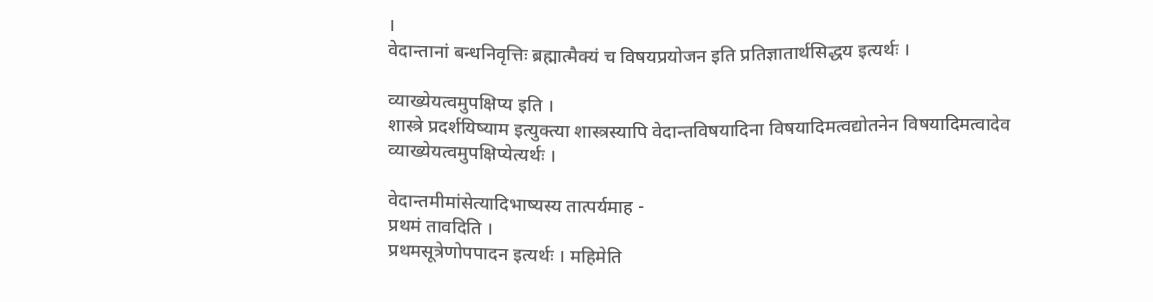।
वेदान्तानां बन्धनिवृत्तिः ब्रह्मात्मैक्यं च विषयप्रयोजन इति प्रतिज्ञातार्थसिद्धय इत्यर्थः ।

व्याख्येयत्वमुपक्षिप्य इति ।
शास्त्रे प्रदर्शयिष्याम इत्युक्त्या शास्त्रस्यापि वेदान्तविषयादिना विषयादिमत्वद्योतनेन विषयादिमत्वादेव व्याख्येयत्वमुपक्षिप्येत्यर्थः ।

वेदान्तमीमांसेत्यादिभाष्यस्य तात्पर्यमाह -
प्रथमं तावदिति ।
प्रथमसूत्रेणोपपादन इत्यर्थः । महिमेति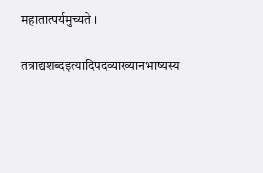महातात्पर्यमुच्यते ।

तत्राद्यशब्दइत्यादिपदव्याख्यानभाष्यस्य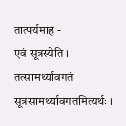तात्पर्यमाह -
एवं सूत्रस्येति ।
तत्सामर्थ्यावगतं सूत्रसामर्थ्यावगतमित्यर्थः ।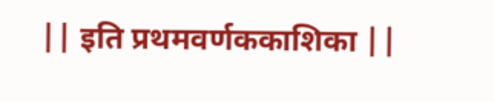|| इति प्रथमवर्णककाशिका ||